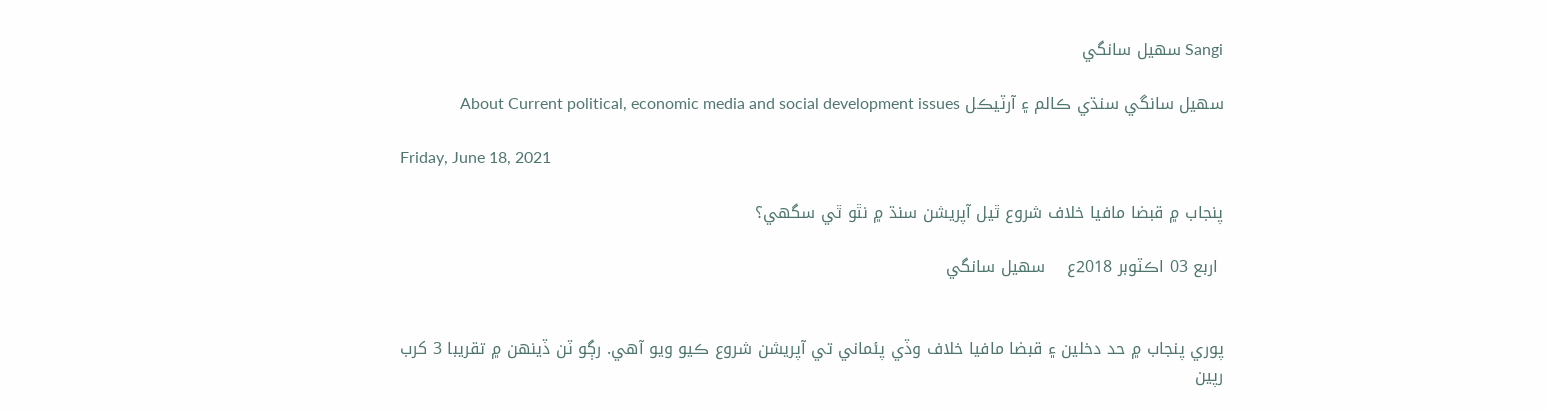Sangi سهيل سانگي

سهيل سانگي سنڌي ڪالم ۽ آرٽيڪل About Current political, economic media and social development issues

Friday, June 18, 2021

پنجاب ۾ قبضا مافيا خلاف شروع ٿيل آپريشن سنڌ ۾ نٿو ٿي سگهي؟

 اربع 03 اڪٽوبر 2018ع    سھیل سانگي


پوري پنجاب ۾ حد دخلين ۽ قبضا مافيا خلاف وڏي پئماني تي آپريشن شروع ڪيو ويو آهي. رڳو ٽن ڏينهن ۾ تقريبا 3 کرب رپين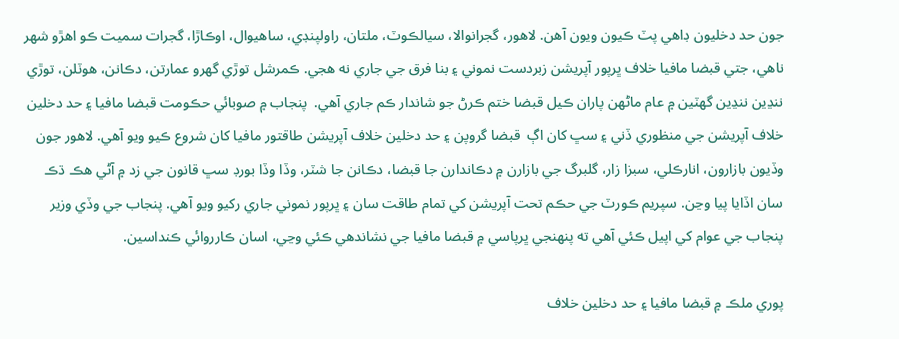جون حد دخليون ڊاهي پٽ ڪيون ويون آهن. لاهور، گجرانوالا، سيالڪوٽ، ملتان، راولپنڊي، ساهيوال، اوڪاڙا، گجرات سميت ڪو اهڙو شهر ناهي، جتي قبضا مافيا خلاف ڀرپور آپريشن زبردست نموني ۽ بنا فرق جي جاري نه هجي. ڪمرشل توڙي گهرو عمارتن، دڪانن، هوٽلن، توڙي ننڍين ننڍين گهٽين ۾ عام ماڻهن پاران ڪيل قبضا ختم ڪرڻ جو شاندار ڪم جاري آهي.  پنجاب ۾ صوبائي حڪومت قبضا مافيا ۽ حد دخلين خلاف آپريشن جي منظوري ڏني ۽ سڀ کان اڳ  قبضا گروپن ۽ حد دخلين خلاف آپريشن طاقتور مافيا کان شروع ڪيو ويو آهي. لاهور جون وڏيون بازارون، انارڪلي، سبزا زار، گلبرگ جي بازارن ۾ دڪاندارن جا قبضا، دڪانن جا شٽر، وڏا وڏا بورڊ سڀ قانون جي زد ۾ آڻي هڪ ڌڪ سان اڏايا پيا وڃن. سپريم ڪورٽ جي حڪم تحت آپريشن کي تمام طاقت سان ۽ ڀرپور نموني جاري رکيو ويو آهي. پنجاب جي وڏي وزير پنجاب جي عوام کي اپيل ڪئي آهي ته پنهنجي ڀرپاسي ۾ قبضا مافيا جي نشاندهي ڪئي وڃي، اسان ڪارروائي ڪنداسين.

پوري ملڪ ۾ قبضا مافيا ۽ حد دخلين خلاف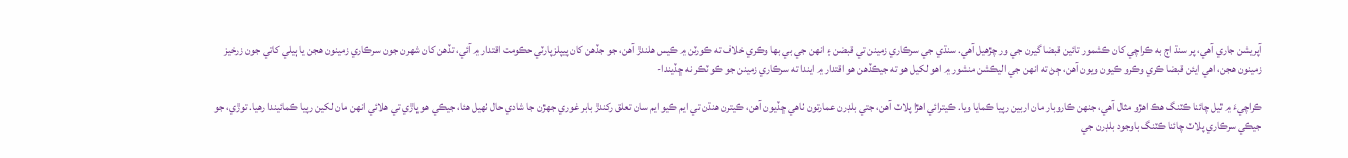آپريشن جاري آهي، پر سنڌ اڄ به ڪراچي کان ڪشمور تائين قبضا گيرن جي ور چڙهيل آهي. سنڌي جي سرڪاري زمينن تي قبضن ۽ انهن جي بي بها وڪري خلاف ته ڪورٽن ۾ ڪيس هلندڙ آهن، جو جڏهن کان پيپلزپارٽي حڪومت اقتدار ۾ آئي، تڏهن کان شهرن جون سرڪاري زمينون هجن يا ٻيلي کاتي جون زرخيز زمينون هجن، اهي ايئن قبضا ڪري وڪرو ڪيون ويون آهن، ڄڻ ته انهن جي اليڪشن منشور ۾ اهو لکيل هو ته جيڪڏهن هو اقتدار ۾ ايندا ته سرڪاري زمينن جو ڪو ٽڪر نه ڇڏيندا-

ڪراچيءَ ۾ ٿيل چائنا ڪٽنگ هڪ اهڙو مثال آهي، جنهن ڪاروبار مان اربين رپيا ڪمايا ويا. ڪيترائي اهڙا پلاٽ آهن، جتي بلڊرن عمارتون ٺاهي ڇڏيون آهن، ڪيترن هنڌن تي ايم ڪيو ايم سان تعلق رکندڙ بابر غوري جهڙن جا شادي حال ٺهيل هئا، جيڪي هو ڀاڙي تي هلائي انهن مان لکين رپيا ڪمائيندا رهيا. توڙي، جو جيڪي سرڪاري پلاٽ چائنا ڪٽنگ باوجود بلڊرن جي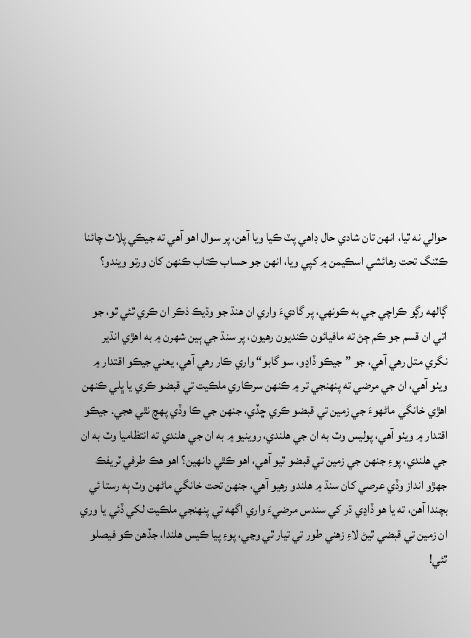حوالي نه ٿيا، انهن تان شادي حال ڊاهي پٽ ڪيا ويا آهن، پر سوال اهو آهي ته جيڪي پلاٽ چائنا ڪٽنگ تحت رهائشي اسڪيمن ۾ کپي ويا، انهن جو حساب ڪتاب ڪنهن کان ورتو ويندو؟

ڳالهه رڳو ڪراچي جي به ڪونهي، پر گاديءَ واري ان هنڌ جو وڌيڪ ذڪر ان ڪري ٿئي ٿو، جو اتي ان قسم جو ڪم ڄڻ ته مافيائون ڪنديون رهيون، پر سنڌ جي ٻين شهرن ۾ به اهڙي انڌير نگري متل رهي آهي، جو ”جيڪو ڏاڍو، سو گابو“ واري ڪار رهي آهي، يعني جيڪو اقتدار ۾ ويٺو آهي، ان جي مرضي ته پنهنجي تر ۾ ڪنهن سرڪاري ملڪيت تي قبضو ڪري يا ڀلي ڪنهن اهڙي خانگي ماڻهوءَ جي زمين تي قبضو ڪري ڇڏي، جنهن جي ڪا وڏي پهچ نٿي هجي. جيڪو اقتدار ۾ ويٺو آهي، پوليس وٽ به ان جي هلندي، روينيو ۾ به ان جي هلندي ته انتظاميا وٽ به ان جي هلندي، پوءِ جنهن جي زمين تي قبضو ٿيو آهي، اهو ڪٿي دانهين؟ اهو هڪ طرفي ٽريفڪ جهڙو انداز وڏي عرصي کان سنڌ ۾ هلندو رهيو آهي، جنهن تحت خانگي ماڻهن وٽ ٻه رستا ئي بچندا آهن، ته يا هو ڏاڍي ڌر کي سندس مرضيءَ واري اگهه تي پنهنجي ملڪيت لکي ڏئي يا وري ان زمين تي قبضي ٿيڻ لاءِ زهني طور تي تيار ٿي وڃي، پوءِ پيا ڪيس هلندا، جڏهن ڪو فيصلو ٿئي!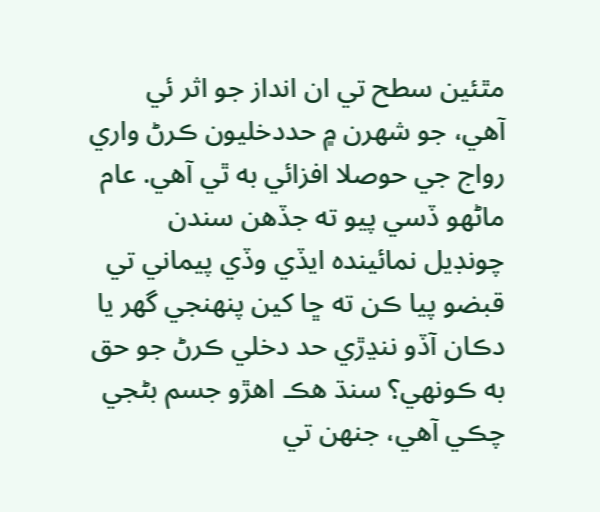مٿئين سطح تي ان انداز جو اثر ئي آهي، جو شهرن ۾ حددخليون ڪرڻ واري رواج جي حوصلا افزائي به ٿي آهي. عام ماڻهو ڏسي پيو ته جڏهن سندن چونڊيل نمائينده ايڏي وڏي پيماني تي قبضو پيا ڪن ته ڇا کين پنهنجي گهر يا دڪان آڏو ننڍڙي حد دخلي ڪرڻ جو حق به ڪونهي؟ سنڌ هڪ اهڙو جسم بڻجي چڪي آهي، جنهن تي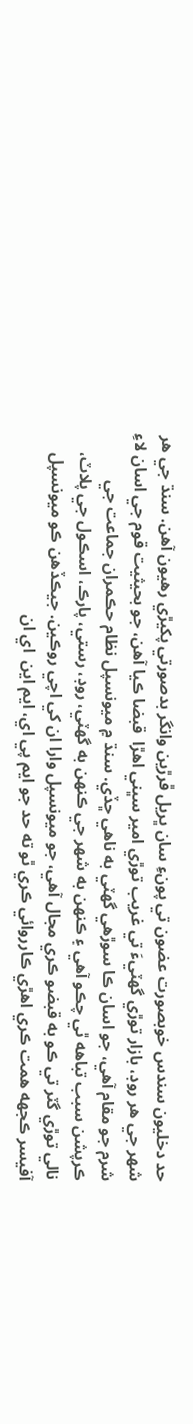حد دخليون سندس خوبصورت عضون تي پونءِ سان ڀريل ڦرڙين وانگر بدصورتي پکيڙي رهيون آهن. سنڌ جي هر شهر جي هر روڊ، بازار توڙي گهٽيءَ تي غريب توڙي امير سڀني اهڙا  قبضا ڪيا آهن، جو بحيثيت قوم جي اسان لاءِ شرم جو مقام آهي، جو اسان ڪا سوڙهي گهٽي به ناهي ڇڏي. سنڌ ۾ ميونسپل نظام حڪمران جماعت جي ڪرپشن سبب تباهه ٿي چڪو آهي ۽ ڪنهن به شهر جي ڪنهن به گهٽي، روڊ، رستي، پارڪ، اسڪول جي پلاٽ، نالي توڙي گٽر تي ڪو به قبضو ڪري مجال آهي، جو ميونسپل وارا ان کي اچي روڪين. جيڪڏهن ڪو ميونسپل آفيسر ڪجهه همت ڪري اهڙي ڪارروائي ڪري ٿو ته حد جو ايم پي اي، ايم اين  اي ان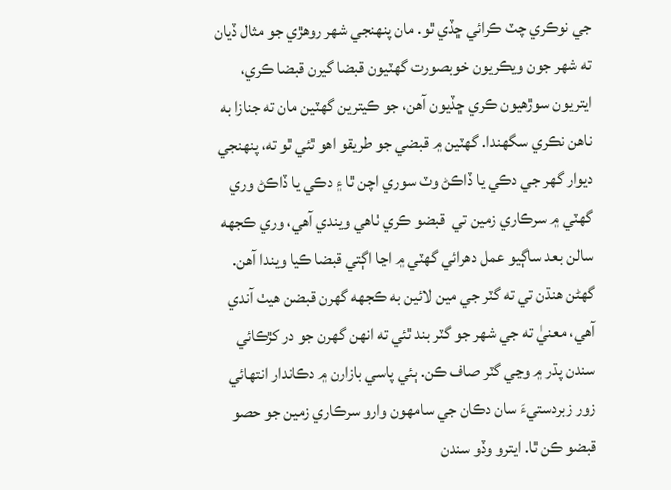جي نوڪري چٽ ڪرائي ڇڏي ٿو. مان پنهنجي شهر روهڙي جو مثال ڏيان ته شهر جون ويڪريون خوبصورت گهٽيون قبضا گيرن قبضا ڪري، ايتريون سوڙهيون ڪري ڇڏيون آهن، جو ڪيترين گهٽين مان ته جنازا به ناهن نڪري سگهندا. گهٽين ۾ قبضي جو طريقو اهو ٿئي ٿو ته، پنهنجي ديوار گهر جي دڪي يا ڏاڪڻ وٽ سوري اچن ٿا ۽ دڪي يا ڏاڪڻ وري گهٽي ۾ سرڪاري زمين تي  قبضو ڪري ٺاهي ويندي آهي، وري ڪجهه سالن بعد ساڳيو عمل دهرائي گهٽي ۾ اڃا اڳتي قبضا ڪيا ويندا آهن. گهڻن هنڌن تي ته گٽر جي مين لائين به ڪجهه گهرن قبضن هيٺ آندي آهي، معنيٰ ته جي شهر جو گٽر بند ٿئي ته انهن گهرن جو در کڙڪائي سندن پڌر ۾ وڃي گٽر صاف ڪن. ٻئي پاسي بازارن ۾ دڪاندار انتهائي زور زبردستيءَ سان دڪان جي سامهون وارو سرڪاري زمين جو حصو قبضو ڪن ٿا. ايترو وڏو سندن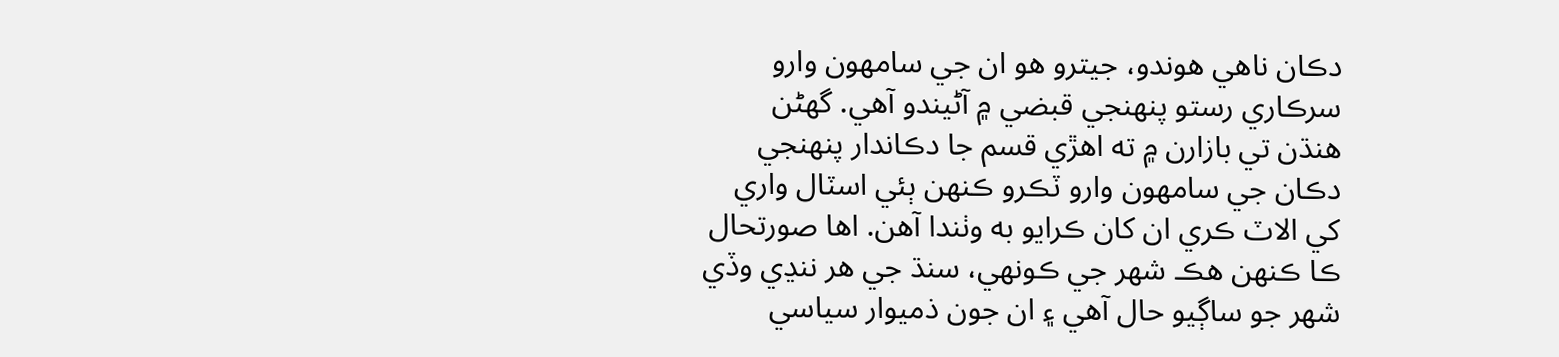دڪان ناهي هوندو، جيترو هو ان جي سامهون وارو سرڪاري رستو پنهنجي قبضي ۾ آڻيندو آهي. گهڻن هنڌن تي بازارن ۾ ته اهڙي قسم جا دڪاندار پنهنجي دڪان جي سامهون وارو ٽڪرو ڪنهن ٻئي اسٽال واري کي الاٽ ڪري ان کان ڪرايو به وٺندا آهن. اها صورتحال ڪا ڪنهن هڪ شهر جي ڪونهي، سنڌ جي هر ننڍي وڏي شهر جو ساڳيو حال آهي ۽ ان جون ذميوار سياسي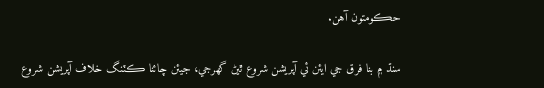حڪومتون آهن.

سنڌ ۾ بنا فرق جي ايئن ئي آپريشن شروع ٿيڻ گهرجي، جيئن چائنا ڪٽنگ خلاف آپريشن شروع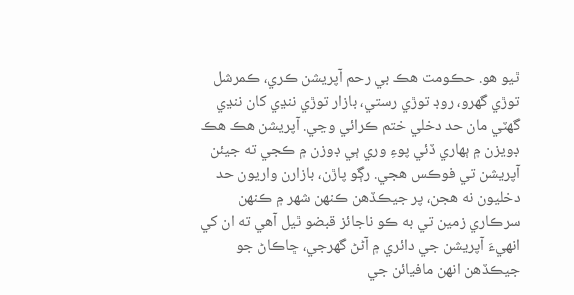ٿيو هو. حڪومت هڪ بي رحم آپريشن ڪري، ڪمرشل توڙي گهرو، روڊ توڙي رستي، بازار توڙي ننڍي کان ننڍي گهٽي مان حد دخلي ختم ڪرائي وڃي. آپريشن هڪ هڪ ڊويزن ۾ ٻهاري ڏئي پوءِ وري ٻي ڊوزن ۾ ڪجي ته جيئن آپريشن تي فوڪس هجي. رڳو پاڙن، بازارن واريون حد دخليون نه هجن، پر جيڪڏهن ڪنهن شهر ۾ ڪنهن سرڪاري زمين تي به ڪو ناجائز قبضو ٿيل آهي ته ان کي انهيءَ آپريشن جي دائري ۾ آڻڻ گهرجي، ڇاڪاڻ جو جيڪڏهن انهن مافيائن جي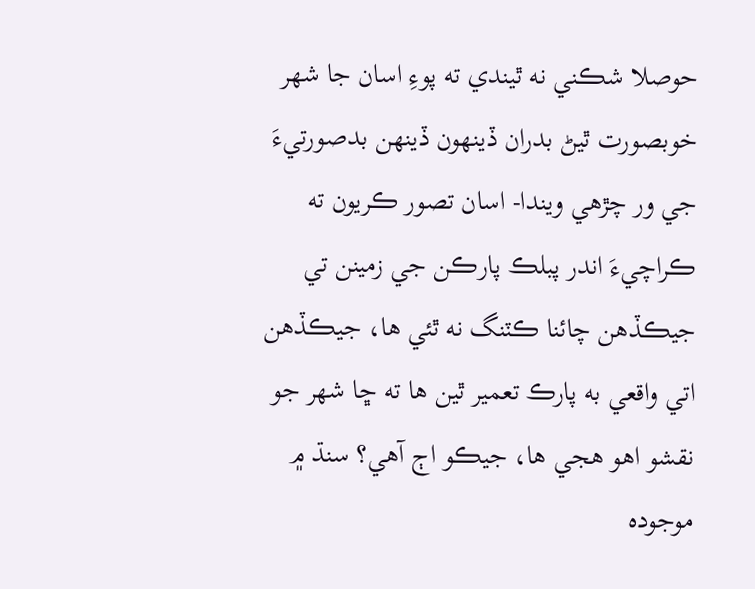حوصلا شڪني نه ٿيندي ته پوءِ اسان جا شهر خوبصورت ٿيڻ بدران ڏينهون ڏينهن بدصورتيءَ جي ور چڙهي ويندا- اسان تصور ڪريون ته ڪراچيءَ اندر پبلڪ پارڪن جي زمينن تي جيڪڏهن چائنا ڪٽنگ نه ٿئي ها، جيڪڏهن اتي واقعي به پارڪ تعمير ٿين ها ته ڇا شهر جو نقشو اهو هجي ها، جيڪو اڄ آهي؟ سنڌ ۾ موجوده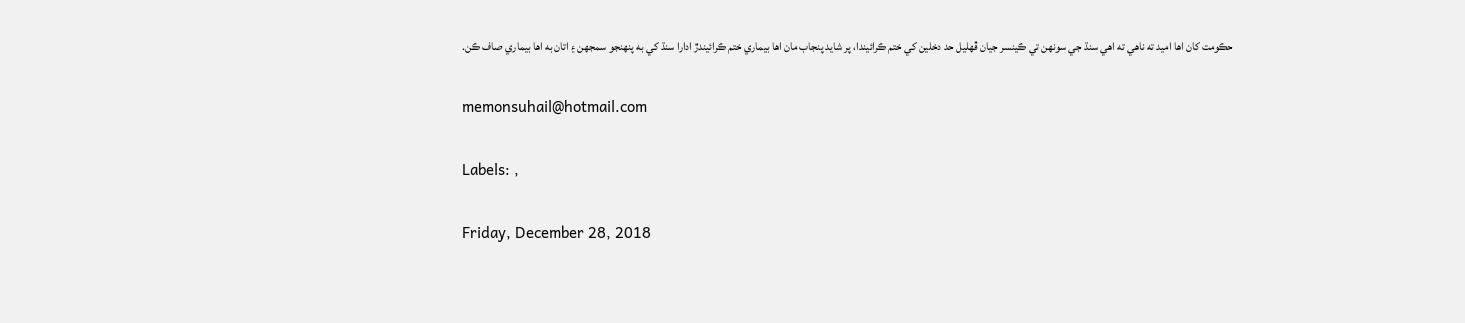حڪومت کان اها اميد ته ناهي ته اهي سنڌ جي سونهن تي ڪينسر جيان ڦهليل حد دخلين کي ختم ڪرائيندا، پر شايد پنجاب مان اها بيماري ختم ڪرائيندڙ ادارا سنڌ کي به پنهنجو سمجهن ۽ اتان به اها بيماري صاف ڪن.

memonsuhail@hotmail.com

Labels: ,

Friday, December 28, 2018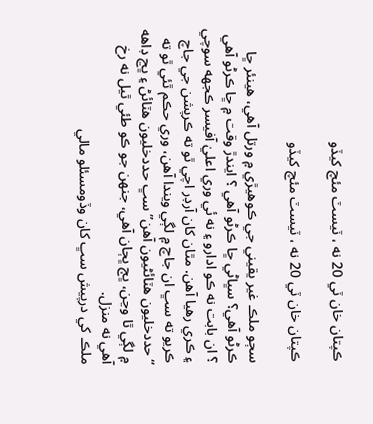ڪپتان خان ٽي 20 نه ، ٽيسٽ مئچ کيڏو

ڪپتان خان ٽي 20 نه ، ٽيسٽ مئچ کيڏو

سڄو ملڪ غير يقيني جي ڪوهيڙي ۾ ورتل آهي، هينئر ڇا ڪرڻو آهي؟ سڀاڻي ڇا ڪرڻو آهي ؟ ايندڙ وقت ۾ ڇا ڪرڻو آهي ؟ ان بابت نه ڪو ادارو ۽ نه ئي وري اعليٰ آفيسر ڪجهه سوچي ۽ ڪري رهيا آهن. مٿان کان آرڊر اچي ٿو ته ڪرپشن جي جاچ ڪريو ته سڀ ان جاچ ۾ لڳي ويندا آهن، وري حڪم ٿئي ٿو ته “حددخليون هٽائڻيون آهن” سڀ حددخليون هٽائڻ ۽ ڀڃ ڊاهه ۾ لڳي ٿا وڃن، ڀڄ ڀڄان آهي، جنهن جو ڪو طئي ٿيل نه رخ آهي نه منزل.
ملڪ کي درپيش سڀ کان وڏومسئلو مالي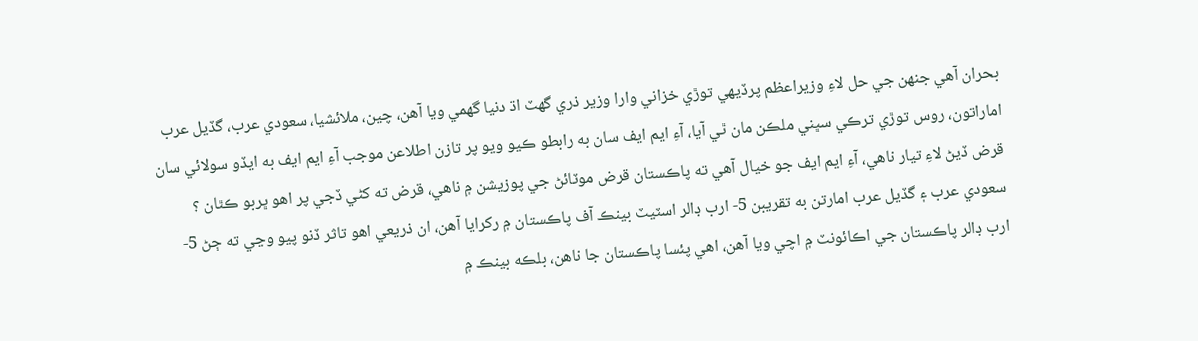بحران آهي جنهن جي حل لاءِ وزيراعظم پرڏيهي توڙي خزاني وارا وزير ذري گهٽ اڌ دنيا گهمي ويا آهن، چين، ملائشيا، سعودي عرب، گڏيل عرب اماراتون، روس توڙي ترڪي سڀني ملڪن مان ٿي آيا، آءِ ايم ايف سان به رابطو ڪيو ويو پر تازن اطلاعن موجب آءِ ايم ايف به ايڏو سولائي سان قرض ڏيڻ لاءِ تيار ناهي، آءِ ايم ايف جو خيال آهي ته پاڪستان قرض موٽائڻ جي پوزيشن ۾ ناهي، قرض ته کڻي ڏجي پر اهو ڀربو ڪٿان ؟ سعودي عرب ۽ گڏيل عرب امارتن به تقريبن 5- ارب ڊالر اسٽيٽ بينڪ آف پاڪستان ۾ رکرايا آهن، ان ذريعي اهو تاثر ڏنو پيو وڃي ته ڄڻ 5- ارب ڊالر پاڪستان جي اڪائونٽ ۾ اچي ويا آهن، اهي پئسا پاڪستان جا ناهن، بلڪه بينڪ ۾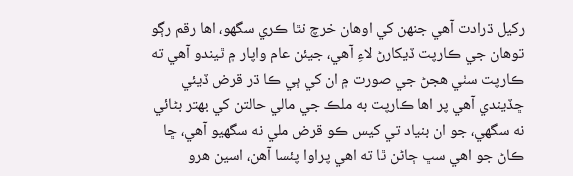رکيل ڌرادت آهي جنهن کي اوهان خرچ نٿا ڪري سگهو، اها رقم رڳو توهان جي ڪارپت ڏيکارڻ لاءِ آهي، جيئن عام واپار ۾ ٿيندو آهي ته ڪارپت سٺي هجڻ جي صورت ۾ ان کي ٻي ڪا ڌر قرض ڏيئي ڇڏيندي آهي پر اها ڪارپت به ملڪ جي مالي حالتن کي بهتر بڻائي نه سگهي، جو ان بنياد تي کيس ڪو قرض ملي نه سگهيو آهي، ڇا ڪاڻ جو اهي سڀ ڄاڻن ٿا ته اهي پراوا پئسا آهن، اسين هرو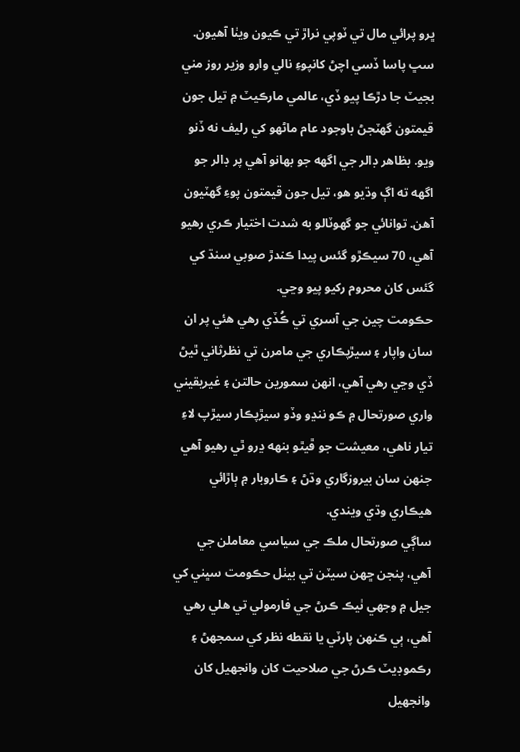ڀرو پرائي مال تي ٽوپي نراڙ تي ڪيون ويٺا آهيون.
سڀ پاسا ڏسي اچڻ کانپوءِ نالي وارو وزير روز مني بجيٽ جا دڙڪا پيو ڏي، عالمي مارڪيٽ ۾ تيل جون قيمتون گهٽجڻ باوجود عام ماڻهو کي رليف نه ڏنو ويو. بظاهر ڊالر جي اگهه جو بهانو آهي پر ڊالر جو اگهه ته اڳ وڌيو هو، تيل جون قيمتون پوءِ گهٽيون آهن. توانائي جو گهوٽالو به شدت اختيار ڪري رهيو آهي، 70 سيڪڙو گئس پيدا ڪندڙ صوبي سنڌ کي گئس کان محروم رکيو پيو وڃي.
حڪومت چين جي آسري تي ڪُڏي رهي هئي پر ان سان واپار ۽ سيڙپڪاري جي مامرن تي نظرثاني ٿيڻ ڏي وڃي رهي آهي، انهن سمورين حالتن ۽ غيريقيني واري صورتحال ۾ ڪو ننڍو وڏو سيڙپڪار سيڙپ لاءِ تيار ناهي، معيشت جو ڦيٿو بنهه ڍرو ٿي رهيو آهي جنهن سان بيروزگاري وڌڻ ۽ ڪاروبار ۾ ٻاڙائي هيڪاري وڌي ويندي.
ساڳي صورتحال ملڪ جي سياسي معاملن جي آهي، پنجن ڇهن سيٽن تي بيٺل حڪومت سڀني کي جيل ۾ وجهي ٺيڪ ڪرڻ جي فارمولي تي هلي رهي آهي، ٻي ڪنهن پارٽي يا نقطه نظر کي سمجهڻ ۽ رڪموڊيٽ ڪرڻ جي صلاحيت کان وانجهيل کان وانجهيل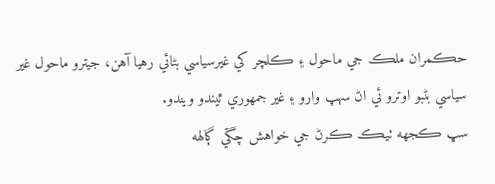حڪمران ملڪ جي ماحول ۽ ڪلچر کي غيرسياسي بڻائي رهيا آهن، جيترو ماحول غير سياسي بڻبو اوترو ئي اڻ سهپ وارو ۽ غير جمهوري ٿيندو ويندو.
سڀ ڪجهه ٺيڪ ڪرڻ جي خواهش چڱي ڳالهه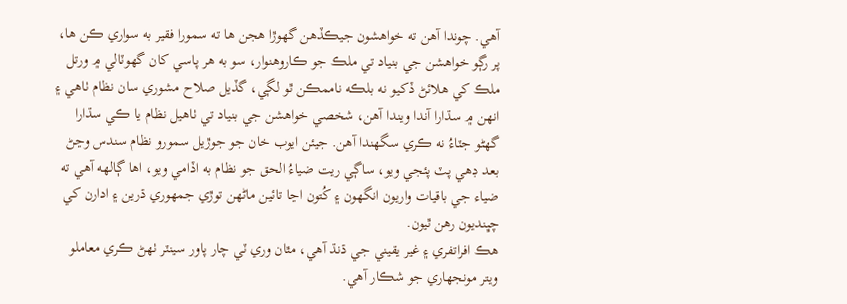آهي. چوندا آهن ته خواهشون جيڪڏهن گهوڙا هجن ها ته سمورا فقير به سواري ڪن ها، پر رڳو خواهشن جي بنياد تي ملڪ جو ڪاروهنوار، سو به هر پاسي کان گهوٽالي ۾ ورتل ملڪ کي هلائڻ ڏکيو نه بلڪه ناممڪن ٿو لڳي، گڏيل صلاح مشوري سان نظام ٺاهي ۽ انهن ۾ سڌارا آندا ويندا آهن، شخصي خواهشن جي بنياد تي ٺاهيل نظام يا ڪي سڌارا گهڻو جٽاءُ نه ڪري سگهندا آهن. جيئن ايوب خان جو جوڙيل سمورو نظام سندس وڃڻ بعد ڊهي پٽ پئجي ويو، ساڳي ريت ضياءُ الحق جو نظام به اڏامي ويو، اها ڳالهه آهي ته ضياء جي باقيات واريون انگهون ۽ کُتون اڃا تائين ماڻهن توڙي جمهوري ڌرين ۽ ادارن کي چڀنديون رهن ٿيون.
هڪ افراتفري ۽ غير يقيني جي ڌنڌ آهي، مٿان وري ٽي چار پاور سينٽر ٺهڻ ڪري معاملو ويتر مونجهاري جو شڪار آهي.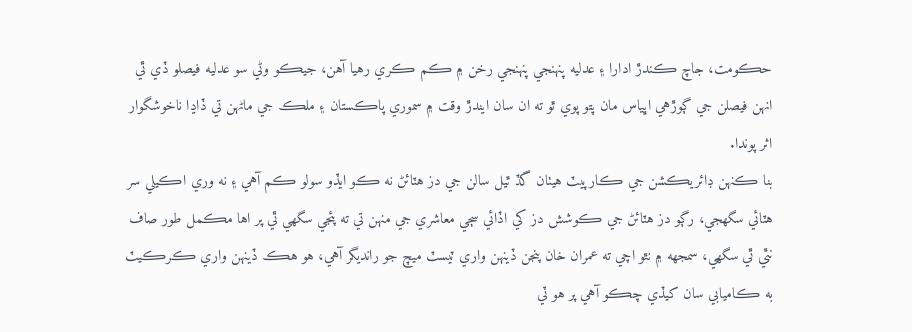حڪومت، جاچ ڪندڙ ادارا ۽ عدليه پنهنجي پنهنجي رخن ۾ ڪم ڪري رهيا آهن، جيڪو وڻي سو عدليه فيصلو ڏي ٿي انهن فيصلن جي ڳوڙهي اڀياس مان پتو پوي ٿو ته ان سان ايندڙ وقت ۾ سموري پاڪستان ۽ ملڪ جي ماڻهن تي ڏاڍا ناخوشگوار اثر پوندا.
بنا ڪنهن ڊائريڪشن جي ڪارپيٽ هيٺان گڏ ٿيل سالن جي دز هٽائڻ نه ڪو ايڏو سولو ڪم آهي ۽ نه وري اڪيلي سر هٽائي سگهجي، رڳو دز هٽائڻ جي ڪوشش دز کي اڏائي سڄي معاشري جي منهن تي ته پئجي سگهي ٿي پر اها مڪمل طور صاف نٿي ٿي سگهي، سمجهه ۾ نٿو اچي ته عمران خان پنجن ڏينهن واري ٽيسٽ ميچ جو رانديگر آهي، هو هڪ ڏينهن واري ڪرڪيٽ به ڪاميابي سان کيڏي چڪو آهي پر هو ٽي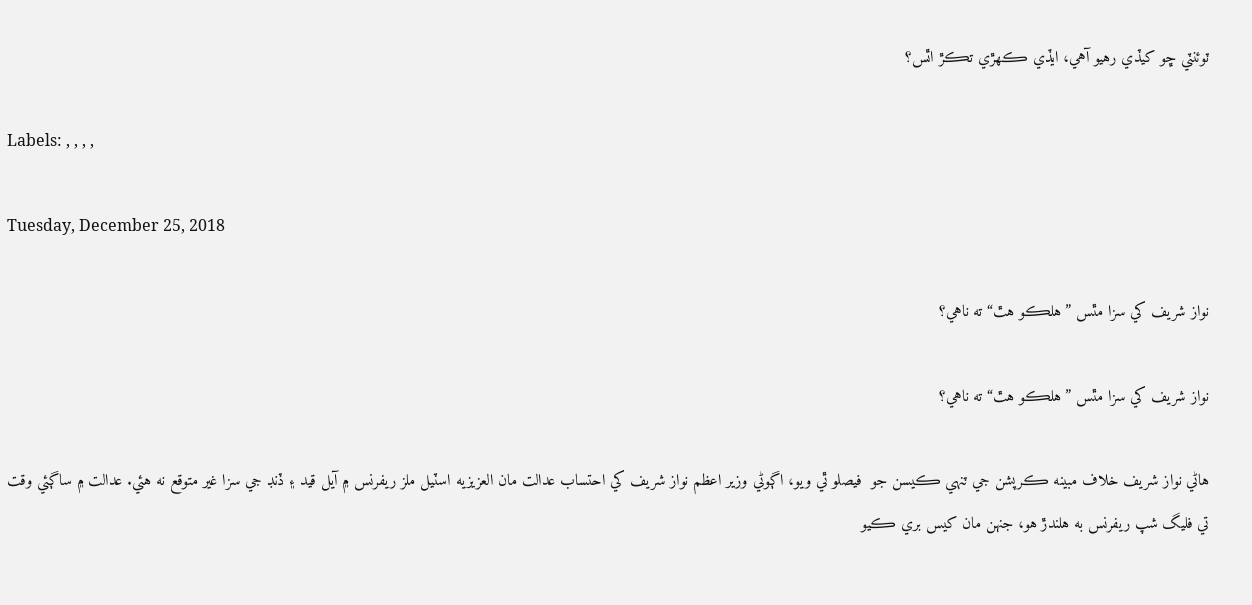ٽوئنٽي ڇو کيڏي رهيو آهي، ايڏي ڪهڙي تڪڙ اٿس؟

Labels: , , , ,

Tuesday, December 25, 2018

نواز شريف کي سزا مٿس ”هلڪو هٿ“ ته ناهي؟

نواز شريف کي سزا مٿس ”هلڪو هٿ“ ته ناهي؟

هاڻي نواز شريف خلاف مبينه ڪرپشن جي ٽنهي ڪيسن جو  فيصلو ٿي ويو، اڳوڻي وزير اعظم نواز شريف کي احتساب عدالت مان العزيزيه اسٽيل ملز ريفرنس ۾ آيل قيد ۽ ڏنڊ جي سزا غير متوقع نه هئي. عدالت ۾ ساڳئي وقت تي فليگ شپ ريفرنس به هلندڙ هو، جنهن مان کيس بري ڪيو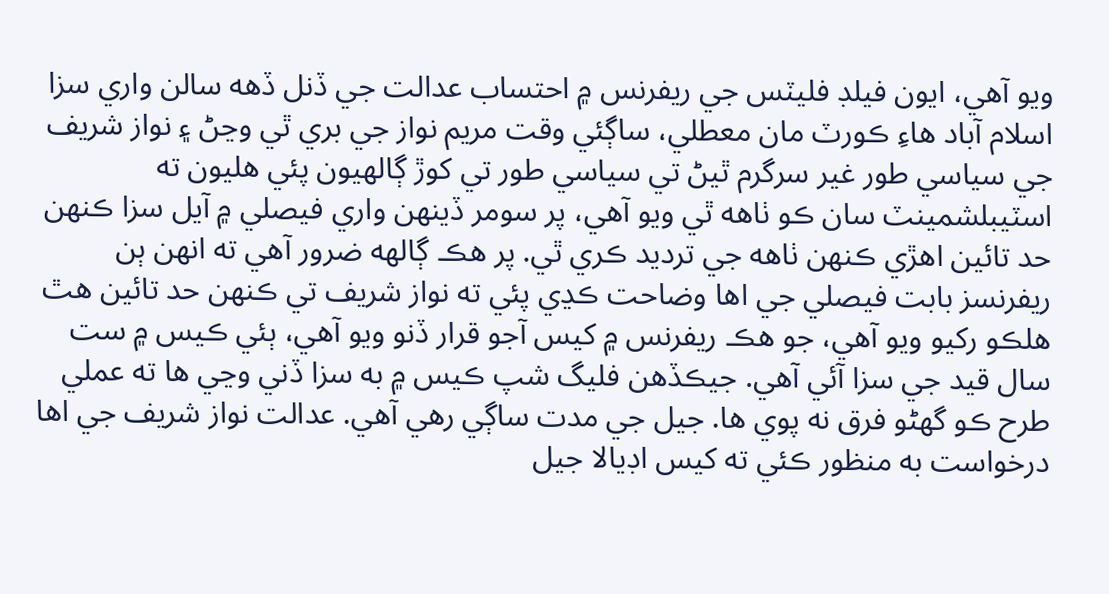ويو آهي، ايون فيلڊ فليٽس جي ريفرنس ۾ احتساب عدالت جي ڏنل ڏهه سالن واري سزا اسلام آباد هاءِ ڪورٽ مان معطلي، ساڳئي وقت مريم نواز جي بري ٿي وڃڻ ۽ نواز شريف جي سياسي طور غير سرگرم ٿيڻ تي سياسي طور تي کوڙ ڳالهيون پئي هليون ته اسٽيبلشمينٽ سان ڪو ٺاهه ٿي ويو آهي، پر سومر ڏينهن واري فيصلي ۾ آيل سزا ڪنهن حد تائين اهڙي ڪنهن ٺاهه جي ترديد ڪري ٿي. پر هڪ ڳالهه ضرور آهي ته انهن ٻن ريفرنسز بابت فيصلي جي اها وضاحت ڪڍي پئي ته نواز شريف تي ڪنهن حد تائين هٿ هلڪو رکيو ويو آهي، جو هڪ ريفرنس ۾ کيس آجو قرار ڏنو ويو آهي، ٻئي ڪيس ۾ ست سال قيد جي سزا آئي آهي. جيڪڏهن فليگ شپ ڪيس ۾ به سزا ڏني وڃي ها ته عملي طرح ڪو گهڻو فرق نه پوي ها. جيل جي مدت ساڳي رهي آهي. عدالت نواز شريف جي اها درخواست به منظور ڪئي ته کيس اڊيالا جيل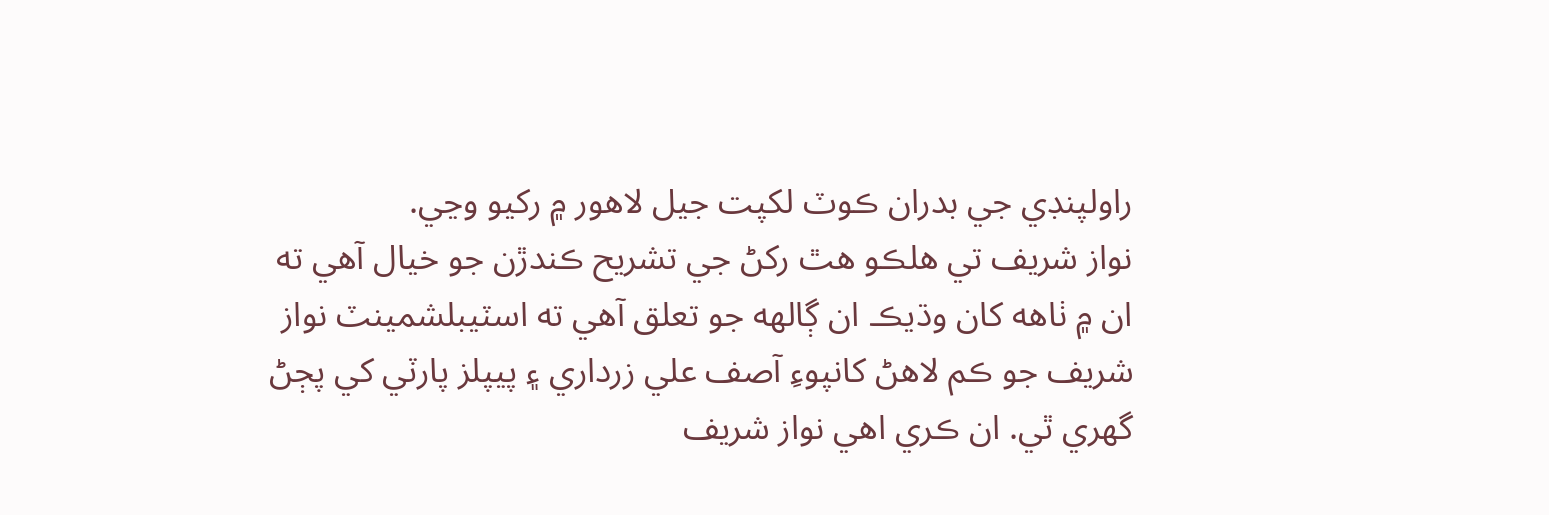راولپنڊي جي بدران ڪوٽ لکپت جيل لاهور ۾ رکيو وڃي.
نواز شريف تي هلڪو هٿ رکڻ جي تشريح ڪندڙن جو خيال آهي ته ان ۾ ٺاهه کان وڌيڪ ان ڳالهه جو تعلق آهي ته اسٽيبلشمينٽ نواز شريف جو ڪم لاهڻ کانپوءِ آصف علي زرداري ۽ پيپلز پارٽي کي پڄڻ گهري ٿي. ان ڪري اهي نواز شريف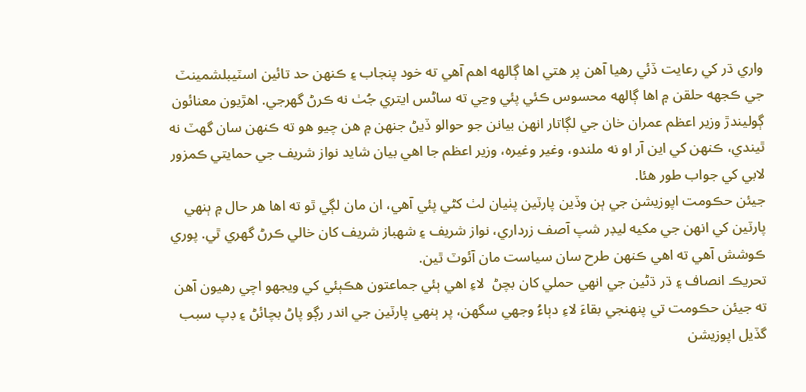واري ڌر کي رعايت ڏئي رهيا آهن پر هتي اها ڳالهه اهم آهي ته خود پنجاب ۽ ڪنهن حد تائين اسٽيبلشمينٽ جي ڪجهه حلقن ۾ اها ڳالهه محسوس ڪئي پئي وڃي ته ساڻس ايتري جُٺ نه ڪرڻ گهرجي. اهڙيون معنائون ڳوليندڙ وزير اعظم عمران خان جي لڳاتار انهن بيانن جو حوالو ڏيڻ جنهن ۾ هن چيو هو ته ڪنهن سان گهٽ نه ٿيندي، ڪنهن کي اين آر او نه ملندو، وغير وغيره، وزير اعظم جا اهي بيان شايد نواز شريف جي حمايتي ڪمزور لابي کي جواب طور هئا.
جيئن حڪومت اپوزيشن جي ٻن وڏين پارٽين پٺيان لٺ کڻي پئي آهي، ان مان لڳي ٿو ته اها هر حال ۾ ٻنهي پارٽين کي انهن جي مکيه ليڊر شپ آصف زرداري، نواز شريف ۽ شهباز شريف کان خالي ڪرڻ گهري ٿي. پوري ڪوشش آهي ته اهي ڪنهن طرح سان سياست مان آئوٽ ٿين.
تحريڪ انصاف ۽ ڌر ڌڻين جي انهي حملي کان بچڻ  لاءِ اهي ٻئي جماعتون هڪٻئي کي ويجهو اچي رهيون آهن ته جيئن حڪومت تي پنهنجي بقاءَ لاءِ دٻاءُ وجهي سگهن، پر ٻنهي پارٽين جي اندر رڳو پاڻ بچائڻ ۽ ڊپ سبب گڏيل اپوزيشن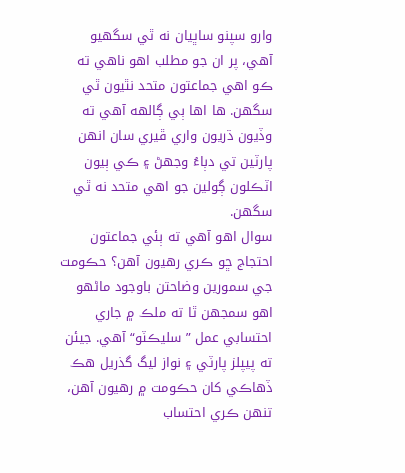وارو سپنو ساڀيان نه ٿي سگهيو آهي، پر ان جو مطلب اهو ناهي ته ڪو اهي جماعتون متحد نٿيون ٿي سگهن. ها اها ٻي ڳالهه آهي ته وڏيون ڌريون واري ڦيري سان انهن پارٽين تي دٻاءُ وجهڻ ۽ ڪي ٻيون اٽڪلون ڳولين جو اهي متحد نه ٿي سگهن.
سوال اهو آهي ته ٻئي جماعتون احتجاج ڇو ڪري رهيون آهن؟ حڪومت جي سمورين وضاحتن باوجود ماڻهو اهو سمجهن ٿا ته ملڪ ۾ جاري احتسابي عمل ”سليڪٽو“ آهي. جيئن ته پيپلز پارٽي ۽ نواز ليگ گذريل هڪ ڏهاڪي کان حڪومت ۾ رهيون آهن، تنهن ڪري احتساب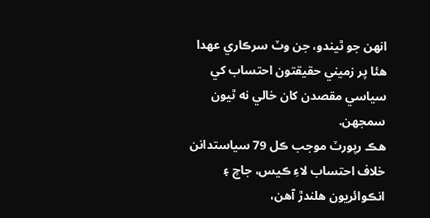انهن جو ٿيندو، جن وٽ سرڪاري عهدا هئا پر زميني حقيقتون احتساب کي سياسي مقصدن کان خالي نه ٿيون سمجهن.
هڪ رپورٽ موجب ڪل 79 سياستدانن خلاف احتساب لاءِ ڪيس، جاچ ۽ انڪوائريون هلندڙ آهن،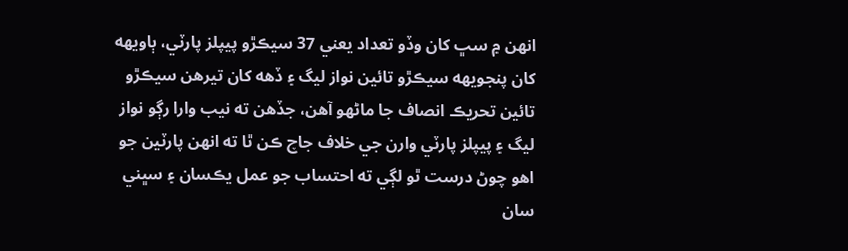انهن ۾ سڀ کان وڏو تعداد يعني 37 سيڪڙو پيپلز پارٽي، ٻاويهه کان پنجويهه سيڪڙو تائين نواز ليگ ۽ ڏهه کان تيرهن سيڪڙو تائين تحريڪ انصاف جا ماڻهو آهن، جڏهن ته نيب وارا رڳو نواز ليگ ۽ پيپلز پارٽي وارن جي خلاف جاچ ڪن ٿا ته انهن پارٽين جو اهو چوڻ درست ٿو لڳي ته احتساب جو عمل يڪسان ۽ سڀني سان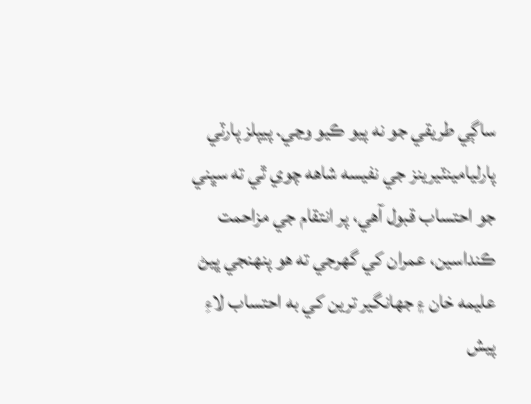ساڳي طريقي جو نه پيو ڪيو وڃي. پيپلز پارٽي پارليامينٽيرينز جي نفيسه شاهه چوي ٿي ته سڀني جو احتساب قبول آهي، پر انتقام جي مزاحمت ڪنداسين، عمران کي گهرجي ته هو پنهنجي ڀيڻ عليمه خان ۽ جهانگير ترين کي به احتساب لاءِ پيش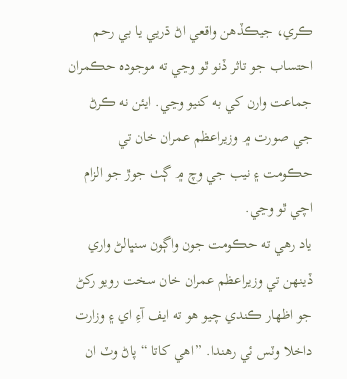ڪري، جيڪڏهن واقعي اڻ ڌريي يا بي رحم احتساب جو تاثر ڏنو ٿو وڃي ته موجوده حڪمران جماعت وارن کي به کنيو وڃي. ايئن نه ڪرڻ جي صورت ۾ وزيراعظم عمران خان تي حڪومت ۽ نيب جي وچ ۾ ڳٺ جوڙ جو الزام اچي ٿو وڃي.
ياد رهي ته حڪومت جون واڳون سنڀالڻ واري ڏينهن تي وزيراعظم عمران خان سخت رويو رکڻ جو اظهار ڪندي چيو هو ته ايف آءِ اي ۽ وزارت داخلا وٽس ئي رهندا. ”اهي کاتا “ پاڻ وٽ ان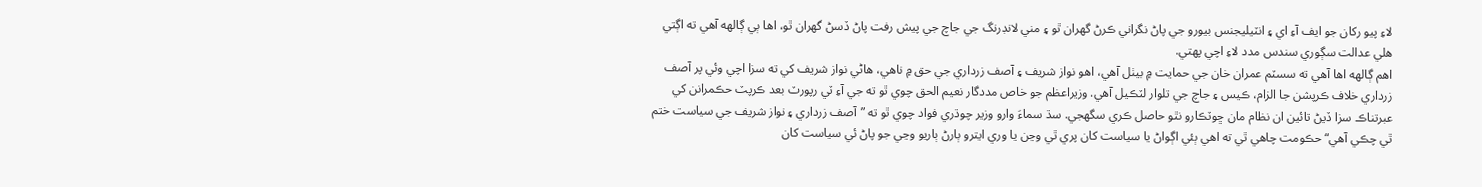لاءِ پيو رکان جو ايف آءِ اي ۽ انٽيليجنس بيورو جي پاڻ نگراني ڪرڻ گهران ٿو ۽ مني لانڊرنگ جي جاچ جي پيش رفت پاڻ ڏسڻ گهران ٿو، اها ٻي ڳالهه آهي ته اڳتي هلي عدالت سڳوري سندس مدد لاءِ اچي پهتي.
اهم ڳالهه اها آهي ته سسٽم عمران خان جي حمايت ۾ بيٺل آهي، اهو نواز شريف ۽ آصف زرداري جي حق ۾ ناهي، هاڻي نواز شريف کي ته سزا اچي وئي پر آصف زرداري خلاف ڪرپشن جا الزام، ڪيس ۽ جاچ جي تلوار لٽڪيل آهي. وزيراعظم جو خاص مددگار نعيم الحق چوي ٿو ته جي آءِ ٽي رپورٽ بعد ڪرپٽ حڪمرانن کي عبرتناڪ سزا ڏيڻ تائين ان نظام مان ڇوٽڪارو نٿو حاصل ڪري سگهجي. سڌ سماءَ وارو وزير چوڌري فواد چوي ٿو ته ”آصف زرداري ۽ نواز شريف جي سياست ختم ٿي چڪي آهي“ حڪومت چاهي ٿي ته اهي ٻئي اڳواڻ يا سياست کان پري ٿي وڃن يا وري ايترو ٻارڻ ٻاريو وڃي جو پاڻ ئي سياست کان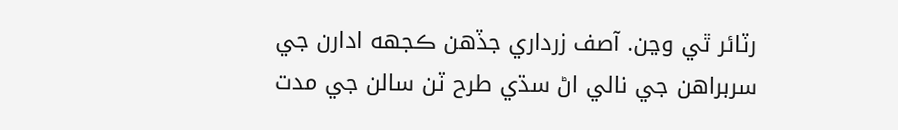رٽائر ٿي وڃن. آصف زرداري جڏهن ڪجهه ادارن جي سربراهن جي نالي اڻ سڌي طرح ٽن سالن جي مدت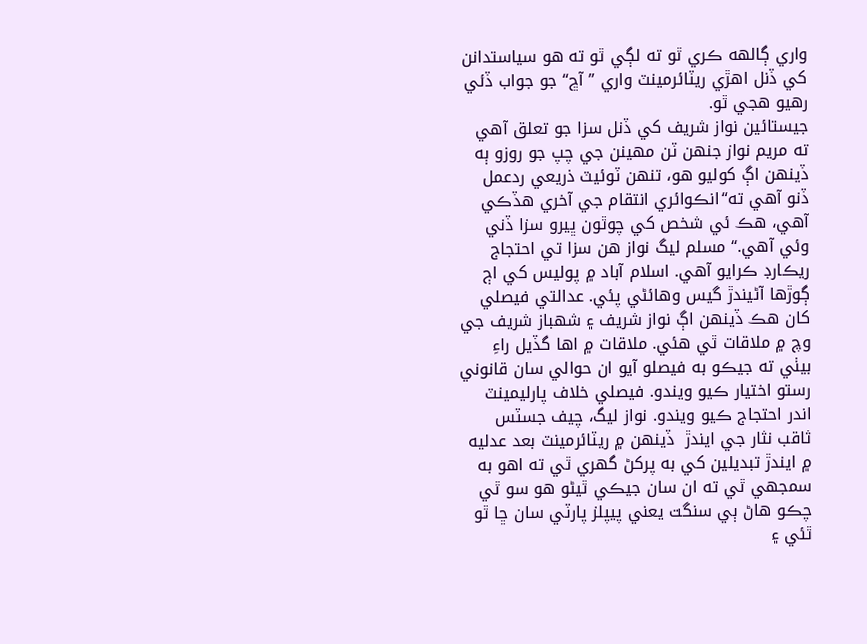واري ڳالهه ڪري ٿو ته لڳي ٿو ته هو سياستدانن کي ڏنل اهڙي ريٽائرمينٽ واري ”آڇ“ جو جواب ڏئي رهيو هجي ٿو.
جيستائين نواز شريف کي ڏنل سزا جو تعلق آهي ته مريم نواز جنهن ٽن مهينن جي چپ جو روزو ٻه ڏينهن اڳ کوليو هو، تنهن ٽوئيٽ ذريعي ردعمل ڏنو آهي ته“انڪوائري انتقام جي آخري هڏڪي آهي، هڪ ئي شخص کي چوٿون ڀيرو سزا ڏني وئي آهي.“ مسلم ليگ نواز هن سزا تي احتجاج ريڪارڊ ڪرايو آهي. اسلام آباد ۾ پوليس کي اڄ ڳوڙها آڻيندڙ گيس وهائڻي پئي. عدالتي فيصلي کان هڪ ڏينهن اڳ نواز شريف ۽ شهباز شريف جي وچ ۾ ملاقات ٿي هئي. ملاقات ۾ اها گڏيل راءِ بيٺي ته جيڪو به فيصلو آيو ان حوالي سان قانوني رستو اختيار ڪيو ويندو. فيصلي خلاف پارليمينٽ اندر احتجاج ڪيو ويندو. نواز ليگ، چيف جسٽس ثاقب نثار جي ايندڙ  ڏينهن ۾ ريٽائرمينٽ بعد عدليه ۾ ايندڙ تبديلين کي به پرکڻ گهري ٿي ته اهو به سمجهي ٿي ته ان سان جيڪي ٿيڻو هو سو ٿي چڪو هاڻ ٻي سنگت يعني پيپلز پارٽي سان ڇا ٿو ٿئي ۽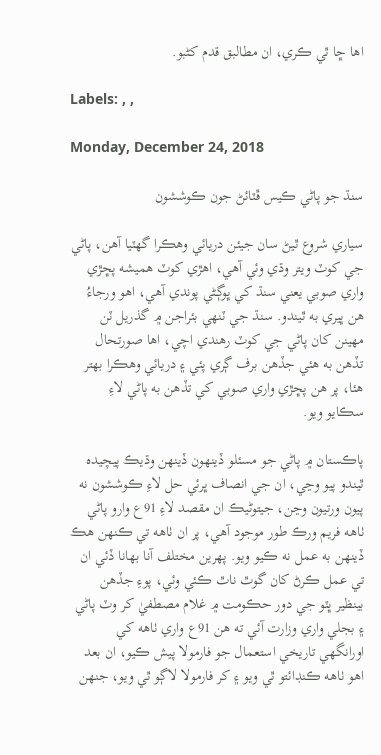اها ڇا ٿي ڪري، ان مطالبق قدم کڻبو.

Labels: , ,

Monday, December 24, 2018

سنڌ جو پاڻي ڪيس ڦٽائڻ جون ڪوششون

سياري شروع ٿيڻ سان جيئن دريائي وهڪرا گهٽيا آهن، پاڻي جي کوٽ ويتر وڌي وئي آهي، اهڙي کوٽ هميشه پڇڙي واري صوبي يعني سنڌ کي ڀوڳڻي پوندي آهي، اهو ورجاءُ هن ڀيري به ٿيندو. سنڌ جي ٽنهي بئراجن ۾ گذريل ٽن مهينن کان پاڻي جي کوٽ رهندي اچي، اها صورتحال تڏهن به هئي جڏهن برف ڳري پئي ۽ دريائي وهڪرا بهتر هئا، پر هن پڇڙي واري صوبي کي تڏهن به پاڻي لاءِ سڪايو ويو.

پاڪستان ۾ پاڻي جو مسئلو ڏينهون ڏينهن وڌيڪ پيچيده ٿيندو پيو وڃي، ان جي انصاف ڀرئي حل لاءِ ڪوششون نه پيون ورتيون وڃن، جيتوڻيڪ ان مقصد لاءِ 91ع وارو پاڻي ٺاهه فريم ورڪ طور موجود آهي، پر ان ٺاهه تي ڪنهن هڪ ڏينهن به عمل نه ڪيو ويو. پهرين مختلف آنا بهانا ڏئي ان تي عمل ڪرڻ کان گوٿ ناٿ ڪئي وئي، پوءِ جڏهن بينظير ڀٽو جي دور حڪومت ۾ غلام مصطفيٰ کر وٽ پاڻي ۽ بجلي واري وزارت آئي ته هن 91ع واري ٺاهه کي اورانگهي تاريخي استعمال جو فارمولا پيش ڪيو، ان بعد اهو ٺاهه ڪنڊائتو ٿي ويو ۽ کر فارمولا لاڳو ٿي ويو، جنهن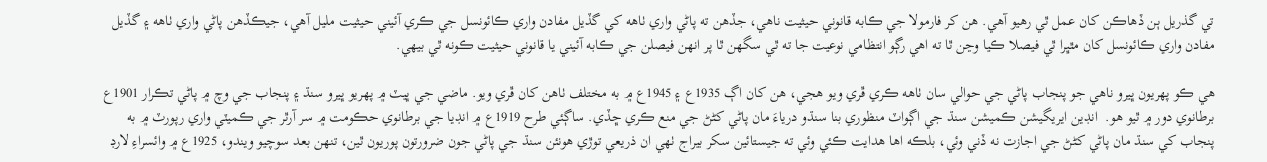تي گذريل ٻن ڏهاڪن کان عمل ٿي رهيو آهي. هن کر فارمولا جي ڪابه قانوني حيثيت ناهي، جڏهن ته پاڻي واري ٺاهه کي گڏيل مفادن واري ڪائونسل جي ڪري آئيني حيثيت مليل آهي، جيڪڏهن پاڻي واري ٺاهه ۽ گڏيل مفادن واري ڪائونسل کان مٿڀرا ٿي فيصلا ڪيا وڃن ٿا ته اهي رڳو انتظامي نوعيت جا ته ٿي سگهن ٿا پر انهن فيصلن جي ڪابه آئيني يا قانوني حيثيت ڪونه ٿي بيهي.

هي ڪو پهريون ڀيرو ناهي جو پنجاب پاڻي جي حوالي سان ٺاهه ڪري ڦري ويو هجي، هن کان اڳ 1935ع ۽ 1945ع ۾ به مختلف ٺاهن کان ڦري ويو. ماضي جي ڀيٽ ۾ پهريو ڀيرو سنڌ ۽ پنجاب جي وچ ۾ پاڻي تڪرار 1901ع برطانوي دور ۾ ٿيو هو.  انڊين ايريگيشن ڪميشن سنڌ جي اڳواٽ منظوري بنا سنڌو درياءَ مان پاڻي کڻڻ جي منع ڪري ڇڏي. ساڳئي طرح 1919ع ۾ انڊيا جي برطانوي حڪومت ۾ سر آرٿر جي ڪميٽي واري رپورٽ ۾ به پنجاب کي سنڌ مان پاڻي کڻڻ جي اجازت نه ڏني وئي، بلڪه اها هدايت ڪئي وئي ته جيستائين سکر بيراج ٺهي ان ذريعي توڙي هونئن سنڌ جي پاڻي جون ضرورتون پوريون ٿين، تنهن بعد سوچيو ويندو، 1925ع ۾ وائسراءِ لارڊ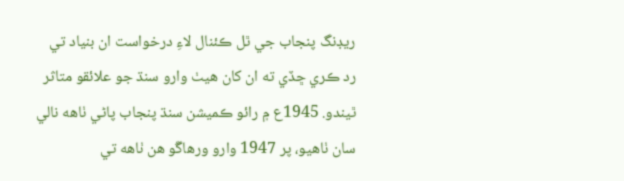ريڊنگ پنجاب جي ٿل ڪئنال لاءِ درخواست ان بنياد تي رد ڪري ڇڏي ته ان کان هيٺ وارو سنڌ جو علائقو متاثر ٿيندو. 1945ع ۾ رائو ڪميشن سنڌ پنجاب پاڻي ٺاهه نالي سان ٺاهيو، پر 1947 وارو ورهاڱو هن ٺاهه تي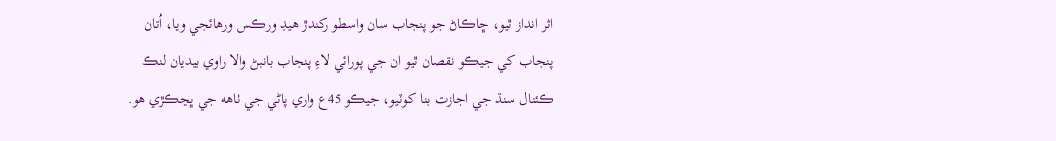اثر انداز ٿيو، ڇاڪاڻ جو پنجاب سان واسطو رکندڙ هيڊ ورڪس ورهائجي ويا، اُتان پنجاب کي جيڪو نقصان ٿيو ان جي پورائي لاءِ پنجاب بانبڻ والا راوي بيديان لنڪ ڪئنال سنڌ جي اجازت بنا کوٽيو، جيڪو 45ع واري پاڻي جي ٺاهه جي ڀڃڪڙي هو.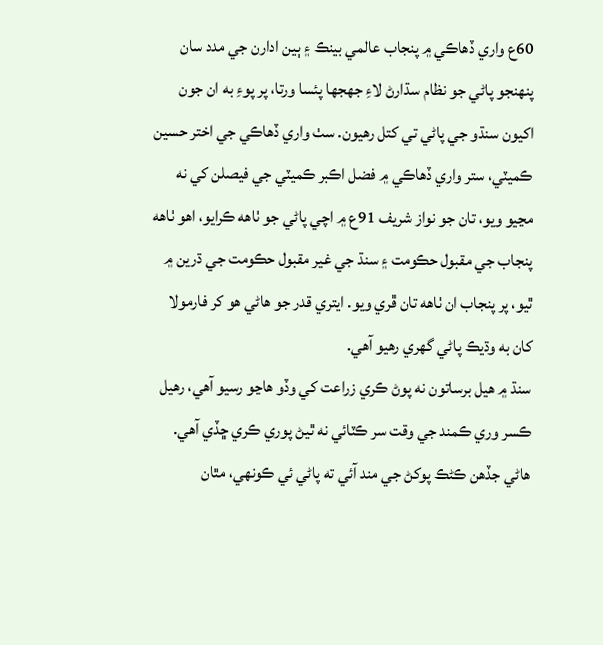60ع واري ڏهاڪي ۾ پنجاب عالمي بينڪ ۽ ٻين ادارن جي مدد سان پنهنجو پاڻي جو نظام سڌارڻ لاءِ جهجها پئسا ورتا، پر پوءِ به ان جون اکيون سنڌو جي پاڻي تي کتل رهيون. سٺ واري ڏهاڪي جي اختر حسين ڪميٽي، ستر واري ڏهاڪي ۾ فضل اڪبر ڪميٽي جي فيصلن کي نه مڃيو ويو، تان جو نواز شريف 91ع ۾ اچي پاڻي جو ٺاهه ڪرايو، اهو ٺاهه پنجاب جي مقبول حڪومت ۽ سنڌ جي غير مقبول حڪومت جي ڌرين ۾ ٿيو، پر پنجاب ان ٺاهه تان ڦري ويو. ايتري قدر جو هاڻي هو کر فارمولا کان به وڌيڪ پاڻي گهري رهيو آهي.
سنڌ ۾ هيل برساتون نه پوڻ ڪري زراعت کي وڏو هاڃو رسيو آهي، رهيل ڪسر وري ڪمند جي وقت سر ڪٽائي نه ٿيڻ پوري ڪري ڇڏي آهي. هاڻي جڏهن ڪڻڪ پوکڻ جي مند آئي ته پاڻي ئي ڪونهي، مٿان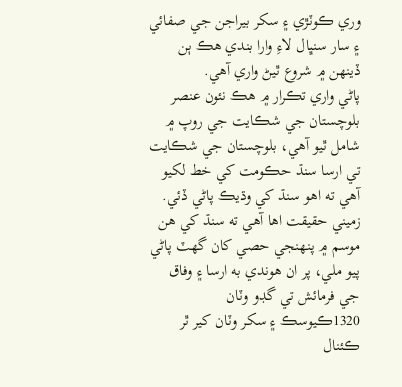وري ڪوٽڙي ۽ سکر بيراجن جي صفائي ۽ سار سنڀال لاءِ وارا بندي هڪ ٻن ڏينهن ۾ شروع ٿيڻ واري آهي.
پاڻي واري تڪرار ۾ هڪ نئون عنصر بلوچستان جي شڪايت جي روپ ۾ شامل ٿيو آهي، بلوچستان جي شڪايت تي ارسا سنڌ حڪومت کي خط لکيو آهي ته اهو سنڌ کي وڌيڪ پاڻي ڏئي. زميني حقيقت اها آهي ته سنڌ کي هن موسم ۾ پنهنجي حصي کان گهٽ پاڻي پيو ملي، پر ان هوندي به ارسا ۽ وفاق جي فرمائش تي گڊو وٽان 1320ڪيوسڪ ۽ سکر وٽان کير ٿر ڪئنال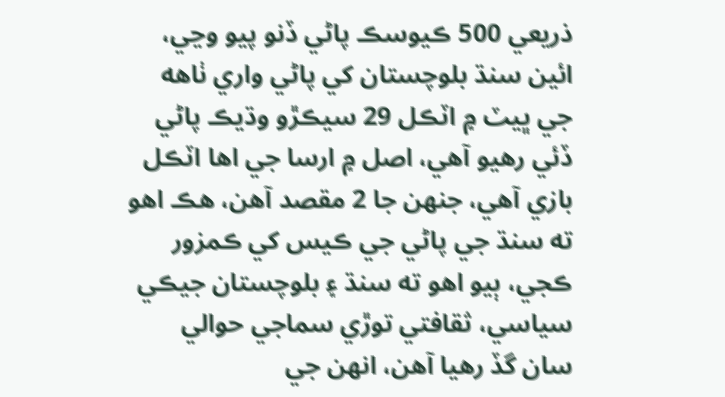ذريعي 500 ڪيوسڪ پاڻي ڏنو پيو وڃي، ائين سنڌ بلوچستان کي پاڻي واري ٺاهه جي ڀيٽ ۾ اٽڪل 29 سيڪڙو وڌيڪ پاڻي ڏئي رهيو آهي، اصل ۾ ارسا جي اها اٽڪل بازي آهي، جنهن جا 2 مقصد آهن، هڪ اهو ته سنڌ جي پاڻي جي ڪيس کي ڪمزور ڪجي، ٻيو اهو ته سنڌ ۽ بلوچستان جيڪي سياسي، ثقافتي توڙي سماجي حوالي سان گڏ رهيا آهن، انهن جي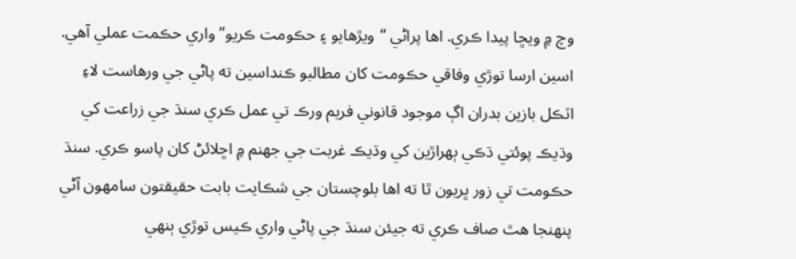وچ ۾ ويڇا پيدا ڪري. اها پراڻي “ويڙهايو ۽ حڪومت ڪريو” واري حڪمت عملي آهي.
اسين ارسا توڙي وفاقي حڪومت کان مطالبو ڪنداسين ته پاڻي جي ورهاست لاءِ اٽڪل بازين بدران اڳ موجود قانوني فريم ورڪ تي عمل ڪري سنڌ جي زراعت کي وڌيڪ پوئتي ڌڪي ٻهراڙين کي وڌيڪ غربت جي جهنم ۾ اڇلائڻ کان پاسو ڪري. سنڌ حڪومت تي زور ڀريون ٿا ته اها بلوچستان جي شڪايت بابت حقيقتون سامهون آڻي پنهنجا هٿ صاف ڪري ته جيئن سنڌ جي پاڻي واري ڪيس توڙي ٻنهي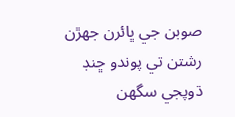صوبن جي ڀائرن جهڙن رشتن تي پوندو ڇنڊ ڌوپجي سگهن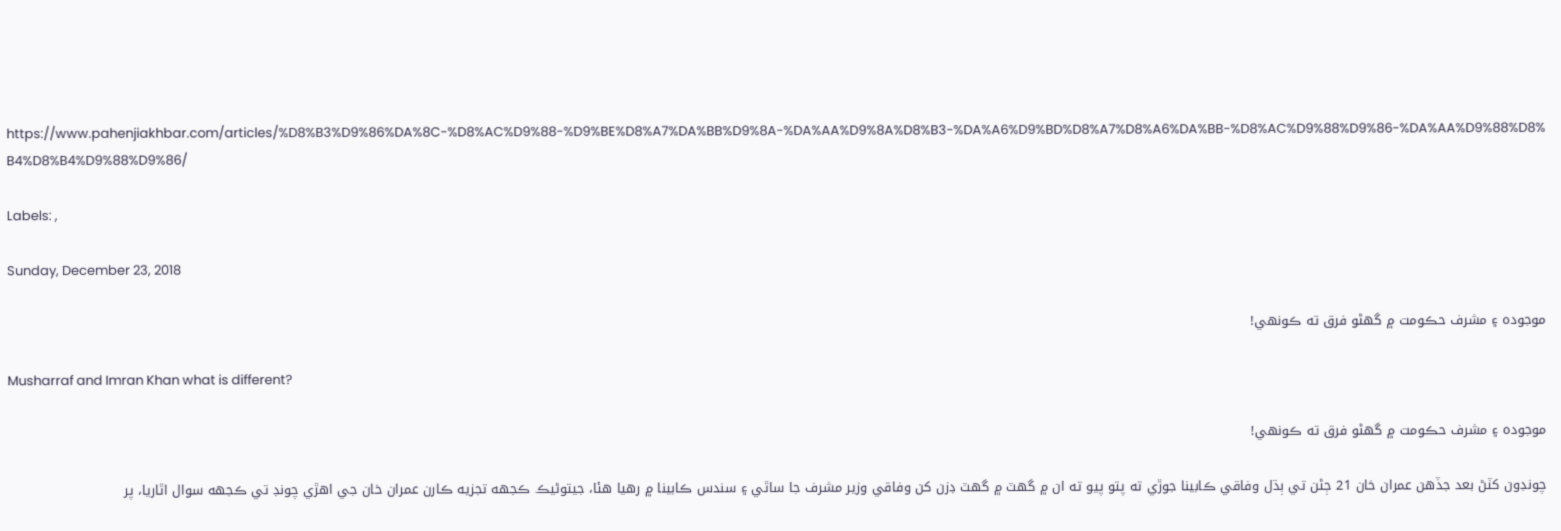https://www.pahenjiakhbar.com/articles/%D8%B3%D9%86%DA%8C-%D8%AC%D9%88-%D9%BE%D8%A7%DA%BB%D9%8A-%DA%AA%D9%8A%D8%B3-%DA%A6%D9%BD%D8%A7%D8%A6%DA%BB-%D8%AC%D9%88%D9%86-%DA%AA%D9%88%D8%B4%D8%B4%D9%88%D9%86/

Labels: ,

Sunday, December 23, 2018

موجوده ۽ مشرف حڪومت ۾ گهڻو فرق ته ڪونهي!

Musharraf and Imran Khan what is different?

موجوده ۽ مشرف حڪومت ۾ گهڻو فرق ته ڪونهي!

چونڊون کٽڻ بعد جڏهن عمران خان 21 ڄڻن تي ٻڌل وفاقي ڪابينا جوڙي ته پتو پيو ته ان ۾ گهٽ ۾ گهٽ ڊزن کن وفاقي وزير مشرف جا ساٿي ۽ سندس ڪابينا ۾ رهيا هئا، جيتوڻيڪ ڪجهه تجزيه ڪارن عمران خان جي اهڙي چونڊ تي ڪجهه سوال اٿاريا، پر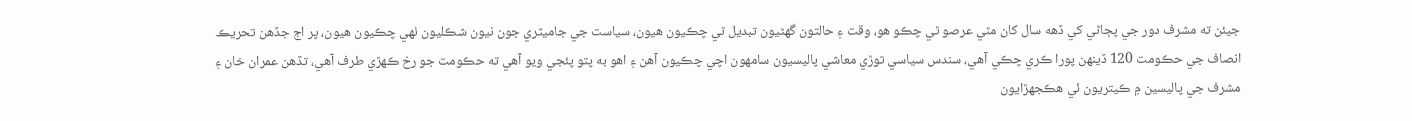جيئن ته مشرف دور جي پڄاڻي کي ڏهه سال کان مٿي عرصو ٿي چڪو هو، وقت ۽ حالتون گهڻيون تبديل ٿي چڪيون هيون، سياست جي جاميٽري جون نيون شڪليون ٺهي چڪيون هيون، پر اڄ جڏهن تحريڪ انصاف جي حڪومت 120 ڏينهن پورا ڪري چڪي آهي، سندس سياسي توڙي معاشي پاليسيون سامهون اچي چڪيون آهن ۽ اهو به پتو پئجي ويو آهي ته حڪومت جو رخ ڪهڙي طرف آهي، تڏهن عمران خان ۽ مشرف جي پاليسين ۾ ڪيتريون ئي هڪجهڙايون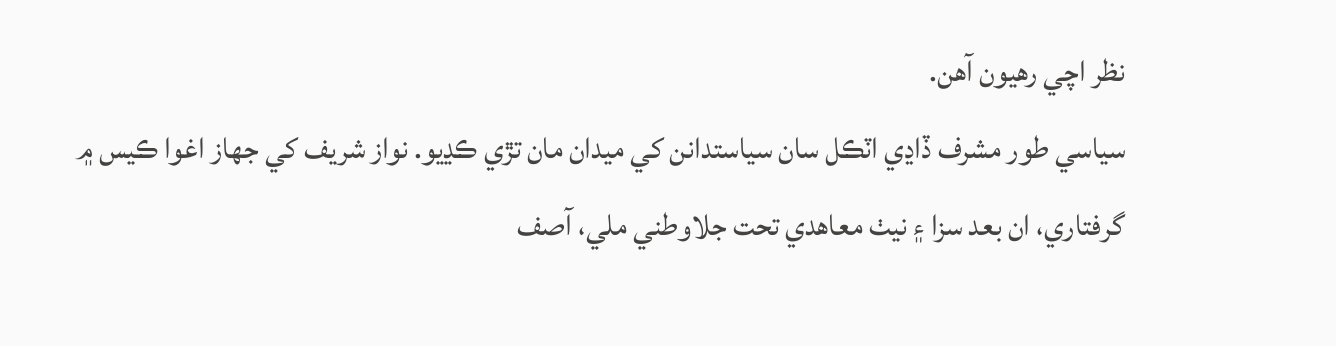نظر اچي رهيون آهن.
سياسي طور مشرف ڏاڍي اٽڪل سان سياستدانن کي ميدان مان تڙي ڪڍيو. نواز شريف کي جهاز اغوا ڪيس ۾ گرفتاري، ان بعد سزا ۽ نيٺ معاهدي تحت جلاوطني ملي، آصف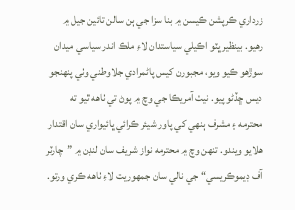زرداري ڪرپشن ڪيسن ۾ بنا سزا جي ٻن سالن تائين جيل ۾ رهيو. بينظير ڀٽو اڪيلي سياستدان لاءِ ملڪ اندر سياسي ميدان سوڙهو ڪيو ويو، مجبورن کيس پاڻمرادي جلاوطني وٺي پنهنجو ديس ڇڏڻو پيو. نيٺ آمريڪا جي وچ ۾ پوڻ تي ٺاهه ٿيو ته محترمه ۽ مشرف ٻنهي کي پاور شيئر ڪرائي ڀائيواري سان اقتدار هلايو ويندو. تنهن وچ ۾ محترمه نواز شريف سان لنڊن ۾ ”چارٽر آف ڊيموڪريسي“ جي نالي سان جمهوريت لاءِ ٺاهه ڪري ورتو.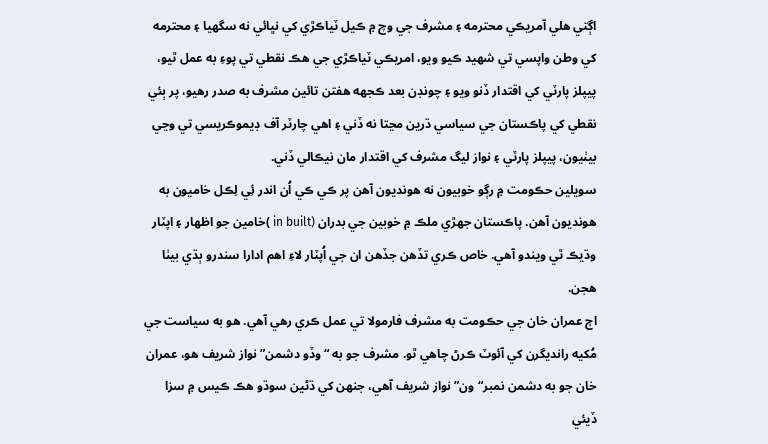اڳتي هلي آمريڪي محترمه ۽ مشرف جي وچ ۾ ڪيل ٽياڪڙي کي نڀائي نه سگهيا ۽ محترمه کي وطن واپسي تي شهيد ڪيو ويو، امريڪي ٽياڪڙي جي هڪ نقطي تي پوءِ به عمل ٿيو، پيپلز پارٽي کي اقتدار ڏنو ويو ۽ چونڊن بعد ڪجهه هفتن تائين مشرف به صدر رهيو، پر ٻئي نقطي کي پاڪستان جي سياسي ڌرين مڃتا نه ڏني ۽ اهي چارٽر آف ڊيموڪريسي تي وڃي بيٺيون، پيپلز پارٽي ۽ نواز ليگ مشرف کي اقتدار مان نيڪالي ڏني.
سويلين حڪومت ۾ رڳو خوبيون نه هونديون آهن پر ڪي ڪي اُن اندر ئِي لِڪل خاميون به هونديون آهن. پاڪستان جهڙي ملڪ ۾ خوبين جي بدران (in built )خامين جو اظهار ۽ اپٽار وڌيڪ ٿي ويندو آهي. خاص ڪري تڏهن جڏهن ان جي اُپٽار لاءِ اهم ادارا سندرو ٻڌي بيٺا هجن.
اڄ عمران خان جي حڪومت به مشرف فارمولا تي عمل ڪري رهي آهي. هو به سياست جي مُکيه رانديگرن کي آئوٽ ڪرڻ چاهي ٿو. مشرف جو به “وڏو دشمن” نواز شريف هو، عمران خان جو به دشمن نمبر“ون” نواز شريف آهي، جنهن کي ڌڻين سوڌو هڪ ڪيس ۾ سزا ڏيئي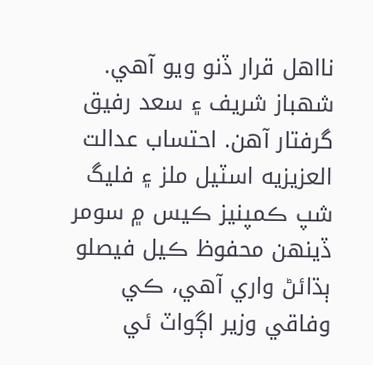نااهل قرار ڏنو ويو آهي. شهباز شريف ۽ سعد رفيق گرفتار آهن. احتساب عدالت العزيزيه اسٽيل ملز ۽ فليگ شپ ڪمپنيز ڪيس ۾ سومر ڏينهن محفوظ ڪيل فيصلو ٻڌائڻ واري آهي، ڪي وفاقي وزير اڳواٽ ئي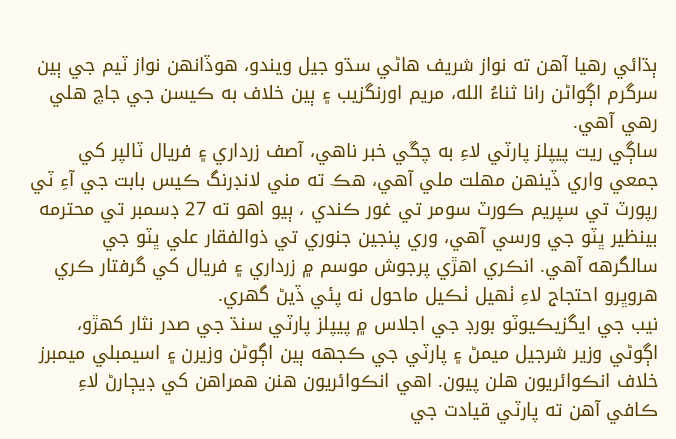ٻڌائي رهيا آهن ته نواز شريف هاڻي سڌو جيل ويندو، هوڏانهن نواز ٽيم جي ٻين سرگرم اڳواڻن رانا ثناءُ الله، مريم اورنگزيب ۽ ٻين خلاف به ڪيسن جي جاچ هلي رهي آهي.
ساڳي ريت پيپلز پارٽي لاءِ به چڱي خبر ناهي، آصف زرداري ۽ فريال ٽالپر کي جمعي واري ڏينهن مهلت ملي آهي، هڪ ته مني لانڊرنگ ڪيس بابت جي آءِ ٽي رپورٽ تي سپريم ڪورٽ سومر تي غور ڪندي ، ٻيو اهو ته 27 ڊسمبر تي محترمه بينظير ڀٽو جي ورسي آهي، وري پنجين جنوري تي ذوالفقار علي ڀٽو جي سالگرهه آهي. انڪري اهڙي پرجوش موسم ۾ زرداري ۽ فريال کي گرفتار ڪري هروڀرو احتجاج لاءِ ٺهيل ٺڪيل ماحول نه پئي ڏيڻ گهري.
نيب جي ايگزيڪيوٽو بورڊ جي اجلاس ۾ پيپلز پارٽي سنڌ جي صدر نثار کهڙو، اڳوڻي وزير شرجيل ميمڻ ۽ پارٽي جي ڪجهه ٻين اڳوڻن وزيرن ۽ اسيمبلي ميمبرز خلاف انڪوائريون هلن پيون. اهي انڪوائريون هنن همراهن کي ڊيڄارڻ لاءِ ڪافي آهن ته پارٽي قيادت جي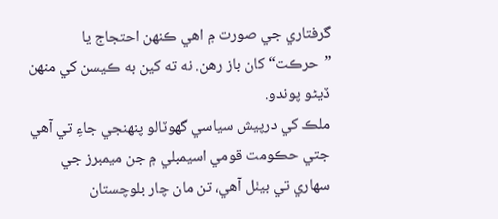گرفتاري جي صورت ۾ اهي ڪنهن احتجاج يا ”حرڪت“ کان باز رهن. نه ته کين به ڪيسن کي منهن ڏيڻو پوندو.
ملڪ کي درپيش سياسي گهوٽالو پنهنجي جاءِ تي آهي جتي حڪومت قومي اسيمبلي ۾ جن ميمبرز جي سهاري تي بيٺل آهي، تن مان چار بلوچستان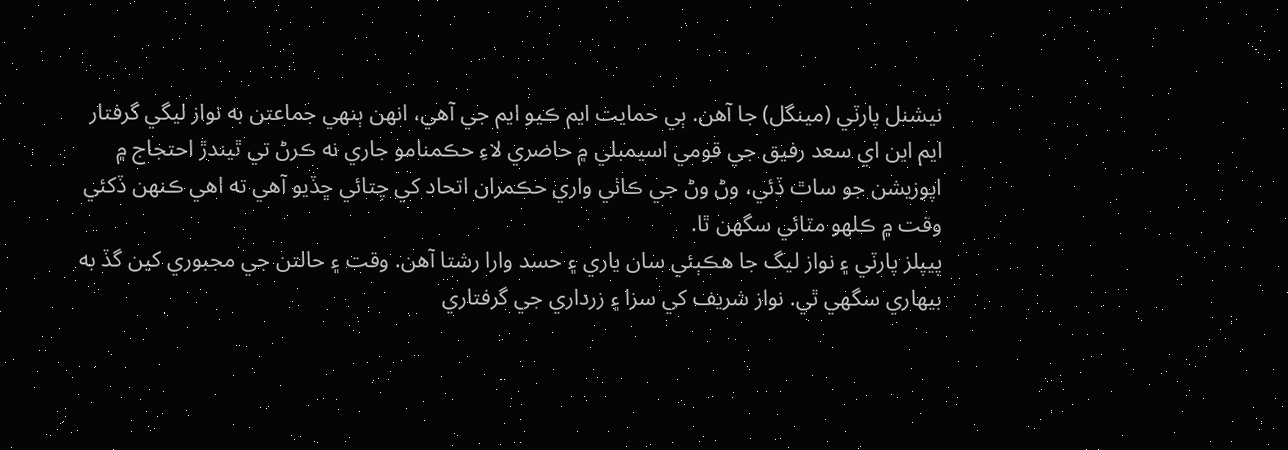نيشنل پارٽي (مينگل) جا آهن. ٻي حمايت ايم ڪيو ايم جي آهي، انهن ٻنهي جماعتن به نواز ليگي گرفتار ايم اين اي سعد رفيق جي قومي اسيمبلي ۾ حاضري لاءِ حڪمنامو جاري نه ڪرڻ تي ٿيندڙ احتجاج ۾ اپوزيشن جو ساٿ ڏئي، وڻ وڻ جي ڪاٺي واري حڪمران اتحاد کي چتائي ڇڏيو آهي ته اهي ڪنهن ڏکئي وقت ۾ ڪلهو مٽائي سگهن ٿا.
پيپلز پارٽي ۽ نواز ليگ جا هڪٻئي سان ياري ۽ حسد وارا رشتا آهن. وقت ۽ حالتن جي مجبوري کين گڏ به بيهاري سگهي ٿي. نواز شريف کي سزا ۽ زرداري جي گرفتاري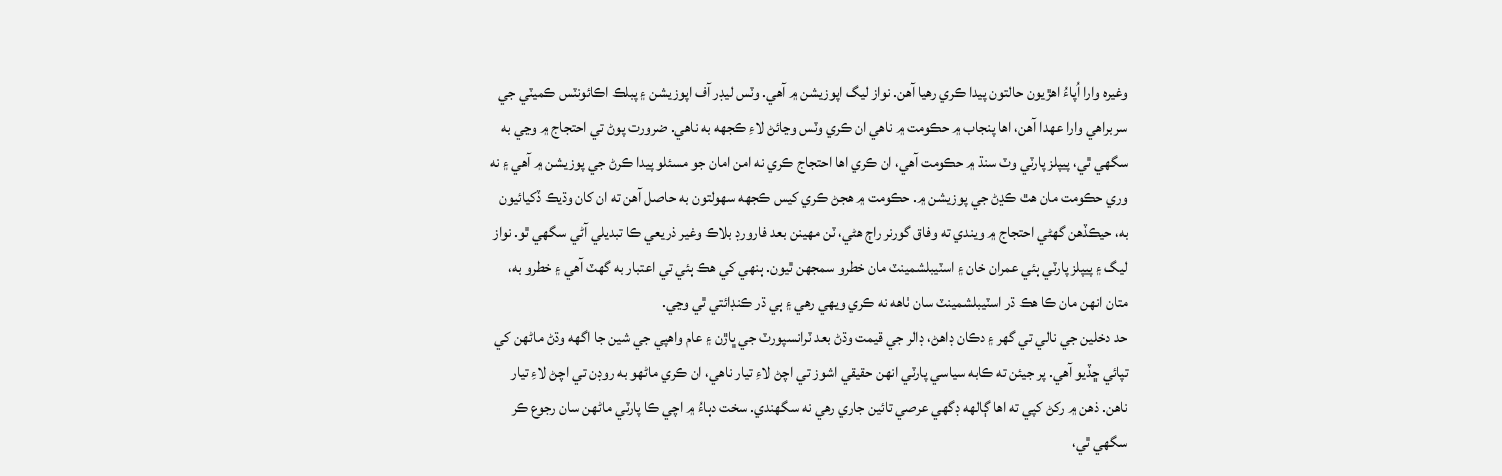وغيره وارا اُپاءُ اهڙيون حالتون پيدا ڪري رهيا آهن. نواز ليگ اپوزيشن ۾ آهي. وٽس ليڊر آف اپوزيشن ۽ پبلڪ اڪائونٽس ڪميٽي جي سربراهي وارا عهدا آهن، اها پنجاب ۾ حڪومت ۾ ناهي ان ڪري وٽس وڃائڻ لاءِ ڪجهه به ناهي. ضرورت پوڻ تي احتجاج ۾ وڃي به سگهي ٿي، پيپلز پارٽي وٽ سنڌ ۾ حڪومت آهي، ان ڪري اها احتجاج ڪري نه امن امان جو مسئلو پيدا ڪرڻ جي پوزيشن ۾ آهي ۽ نه وري حڪومت مان هٿ ڪڍڻ جي پوزيشن ۾. حڪومت ۾ هجڻ ڪري کيس ڪجهه سهولتون به حاصل آهن ته ان کان وڌيڪ ڏکيائيون به، حيڪڏهن گهڻي احتجاج ۾ ويندي ته وفاق گورنر راڄ هڻي، ٽن مهينن بعد فارورڊ بلاڪ وغير ذريعي ڪا تبديلي آڻي سگهي ٿو. نواز ليگ ۽ پيپلز پارٽي ٻئي عمران خان ۽ اسٽيبلشمينٽ مان خطرو سمجهن ٿيون. ٻنهي کي هڪ ٻئي تي اعتبار به گهٽ آهي ۽ خطرو به، متان انهن مان ڪا هڪ ڌر اسٽيبلشمينٽ سان ٺاهه نه ڪري ويهي رهي ۽ ٻي ڌر ڪنڊائتي ٿي وڃي.
حد دخلين جي نالي تي گهر ۽ دڪان ڊاهڻ، ڊالر جي قيمت وڌڻ بعد ٽرانسپورٽ جي ڀاڙن ۽ عام واهپي جي شين جا اگهه وڌڻ ماڻهن کي تپائي ڇڏيو آهي. پر جيئن ته ڪابه سياسي پارٽي انهن حقيقي اشوز تي اچڻ لاءِ تيار ناهي، ان ڪري ماڻهو به روڊن تي اچڻ لاءِ تيار ناهن. ذهن ۾ رکڻ کپي ته اها ڳالهه ڊگهي عرصي تائين جاري رهي نه سگهندي. سخت دٻاءُ ۾ اچي ڪا پارٽي ماڻهن سان رجوع ڪر سگهي ٿي،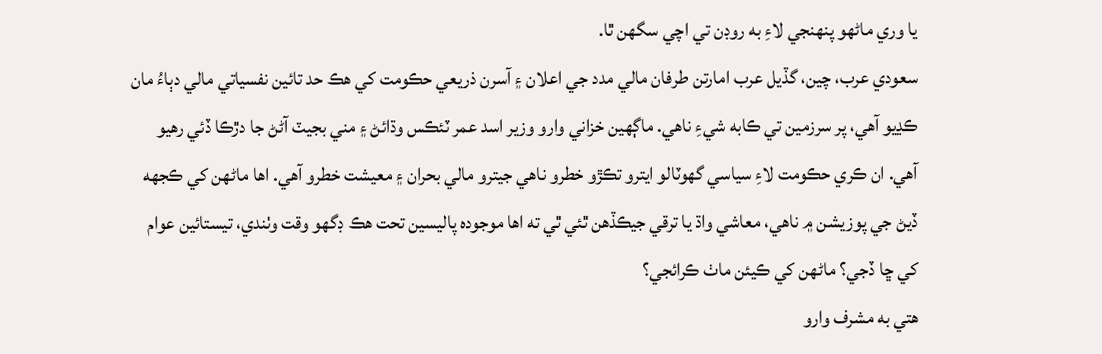يا وري ماڻهو پنهنجي لاءِ به روڊن تي اچي سگهن ٿا.
سعودي عرب، چين، گڏيل عرب امارتن طرفان مالي مدد جي اعلان ۽ آسرن ذريعي حڪومت کي هڪ حد تائين نفسياتي مالي دٻاءُ مان ڪڍيو آهي، پر سرزمين تي ڪابه شيءِ ناهي. ماڳهين خزاني وارو وزير اسد عمر ٽئڪس وڌائڻ ۽ مني بجيٽ آڻڻ جا دڙڪا ڏئي رهيو آهي. ان ڪري حڪومت لاءِ سياسي گهوٽالو ايترو تڪڙو خطرو ناهي جيترو مالي بحران ۽ معيشت خطرو آهي. اها ماڻهن کي ڪجهه ڏيڻ جي پوزيشن ۾ ناهي، معاشي واڌ يا ترقي جيڪڏهن ٿئي ٿي ته اها موجوده پاليسين تحت هڪ ڊگھو وقت وٺندي، تيستائين عوام کي ڇا ڏجي؟ ماڻهن کي ڪيئن ماٺ ڪرائجي؟
هتي به مشرف وارو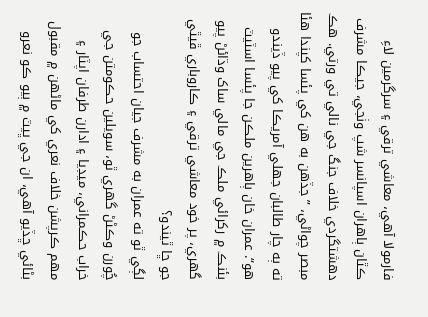فارمولا آهي، معاشي ترقي ۽ سرگرمين لاءِ ڪٿان ٻاهران اسپانسر شپ وٺجي، جيڪا مشرف دهشتگردي خلاف جنگ جي نالي تي ورتي. هڪ مبصر چواڻي، ”جڏهن به هن کي پئسا کپندا هئا ته ٻه چار طالبان جهلي آمريڪا کي پيو ڏيندو هو“. عمران خان ٻاهرين ملڪن جا پئسا اسٽيٽ بئنڪ ۾ رکرائي ملڪ جي مالي ساک وڌائڻ پيو گهري، پر خود معاشي ترقي ۽ ڪاروباري ڦيٿي جو ڇا ٿيندو؟
لڳي ٿو ته عمران به مشرف جيان احتساب جو چُورن وڪڻڻ گهري ٿو، سويلين حڪومتن جي خراب حڪمراني، ميڊيا ۽ ادارن طرفان اپٽار ۽ مهم ڪرپشن خلاف نعري کي ماڻهن ۾ مقبول بڻائي ڇڏيو آهي، ان جي ڀيٽ ۾ ٻيو ڪو نعرو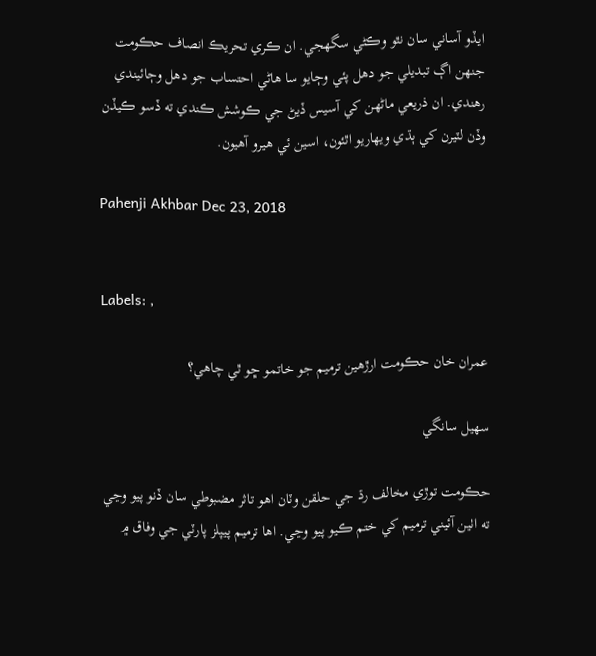ايڏو آساني سان نٿو وڪڻي سگهجي. ان ڪري تحريڪ انصاف حڪومت جنهن اڳ تبديلي جو دهل پئي وڄايو سا هاڻي احتساب جو دهل وڄائيندي رهندي. ان ذريعي ماڻهن کي آسيس ڏيڻ جي ڪوشش ڪندي ته ڏسو ڪيڏن وڏن لٽيرن کي ٻڌي ويهاريو اٿئون، اسين ئي هيرو آهيون.

Pahenji Akhbar Dec 23, 2018


Labels: ,

عمران خان حڪومت ارڙهين ترميم جو خاتمو ڇو ٿي چاهي؟

سهيل سانگي

حڪومت توڙي مخالف رڌ جي حلقن وٽان اهو تاثر مضبوطي سان ڏنو پيو وڃي ته اٺين آئيني ترميم کي ختم ڪيو پيو وڃي. اها ترميم پيپلز پارٽي جي وفاق ۾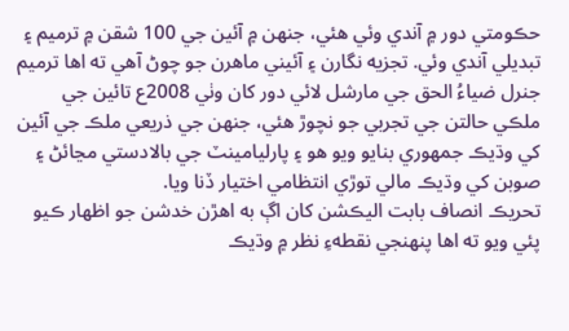حڪومتي دور ۾ آندي وئي هئي، جنهن ۾ آئين جي 100 شقن ۾ ترميم ۽ تبديلي آندي وئي. تجزيه نگارن ۽ آئيني ماهرن جو چوڻ آهي ته اها ترميم جنرل ضياءُ الحق جي مارشل لائي دور کان وٺي 2008ع تائين جي ملڪي حالتن جي تجربي جو نچوڙ هئي، جنهن جي ذريعي ملڪ جي آئين کي وڌيڪ جمهوري بنايو ويو هو ۽ پارليامينٽ جي بالادستي مڃائڻ ۽ صوبن کي وڌيڪ مالي توڙي انتظامي اختيار ڏنا ويا.
تحريڪ انصاف بابت اليڪشن کان اڳ به اهڙن خدشن جو اظهار ڪيو پئي ويو ته اها پنهنجي نقطهءِ نظر ۾ وڌيڪ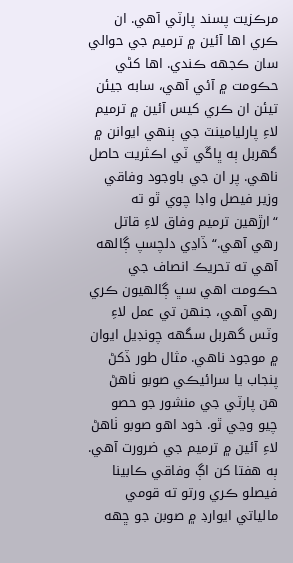مرڪزيت پسند پارٽي آهي. ان ڪري اها آئين ۾ ترميم جي حوالي سان ڪجهه ڪندي. اها کڻي حڪومت ۾ آئي آهي، سابه جيئن تيئن ان ڪري کيس آئين ۾ ترميم لاءِ پارليامينٽ جي ٻنهي ايوانن ۾ گهربل ٻه ڀاڱي ٽي اڪثريت حاصل ناهي. پر ان جي باوجود وفاقي وزير فيصل واڊا چوي ٿو ته “ارڙهين ترميم وفاق لاءِ قاتل رهي آهي.“ ڏاڍي دلچسپ ڳالهه آهي ته تحريڪ انصاف جي حڪومت اهي سڀ ڳالهيون ڪري رهي آهي، جنهن تي عمل لاءِ وٽس گهربل سگهه چونڊيل ايوان ۾ موجود ناهي. مثال طور ڏکڻ پنجاب يا سرائيڪي صوبو ٺاهڻ هن پارٽي جي منشور جو حصو چيو وڃي ٿو. خود اهو صوبو ٺاهڻ لاءِ آئين ۾ ترميم جي ضرورت آهي. ٻه هفتا کن اڳ وفاقي ڪابينا فيصلو ڪري ورتو ته قومي مالياتي ايوارڊ ۾ صوبن جو ڇهه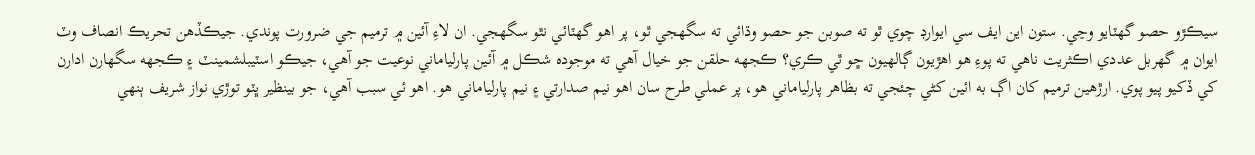سيڪڙو حصو گهٽايو وڃي. ستون اين ايف سي ايوارڊ چوي ٿو ته صوبن جو حصو وڌائي ته سگهجي ٿو، پر اهو گهٽائي نٿو سگهجي. ان لاءِ آئين ۾ ترميم جي ضرورت پوندي. جيڪڏهن تحريڪ انصاف وٽ ايوان ۾ گهربل عددي اڪثريت ناهي ته پوءِ هو اهڙيون ڳالهيون ڇو ٿي ڪري؟ ڪجهه حلقن جو خيال آهي ته موجوده شڪل ۾ آئين پارلياماني نوعيت جو آهي، جيڪو اسٽيبلشمينٽ ۽ ڪجهه سگهارن ادارن کي ڏکيو پيو پوي. ارڙهين ترميم کان اڳ به ائين کڻي چئجي ته بظاهر پارلياماني هو، پر عملي طرح سان اهو نيم صدارتي ۽ نيم پارلياماني هو. اهو ئي سبب آهي، جو بينظير ڀٽو توڙي نواز شريف ٻنهي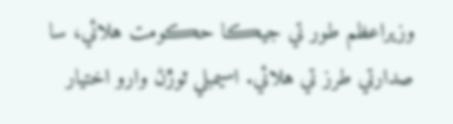وزيراعظم طور تي جيڪا حڪومت هلائي، سا صدارتي طرز تي هلائي. اسيمبلي ٽوڙڻ وارو اختيار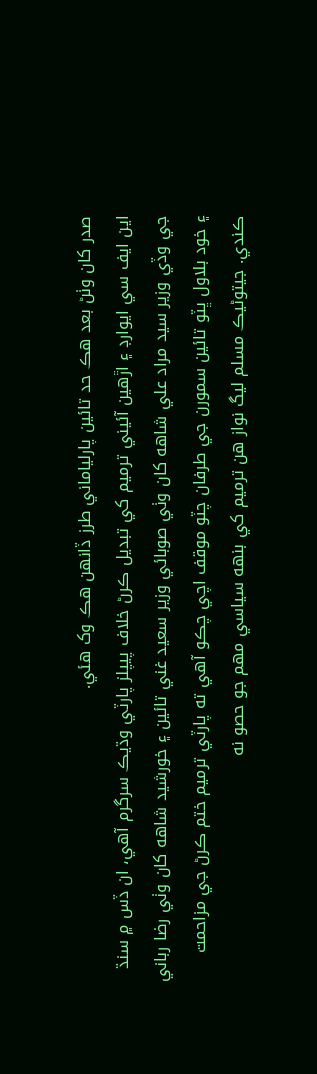صدر کان وٺڻ بعد هڪ حد تائين پارلياماني طرز ڏانهن هڪ وک هئي.
اين ايف سي ايوارڊ ۽ اڙهين آئيني ترميم کي تبديل ڪرڻ خلاف پيپلز پارٽي وڌيڪ سرگرم آهي، ان ڏس ۾ سنڌ جي وڏي وزير سيد مراد علي شاهه کان وٺي صوبائي وزير سعيد غني تائين ۽ خورشيد شاهه کان وٺي رضا رباني ۽ خود بلاول ڀٽو تائين سمورن جي طرفان چٽو موقف اچي چڪو آهي ته پارٽي ترميم ختم ڪرڻ جي مزاحمت ڪندي. جيتوڻيڪ مسلم ليگ نواز هن ترميم کي بنهه سياسي مهم جو حصو نه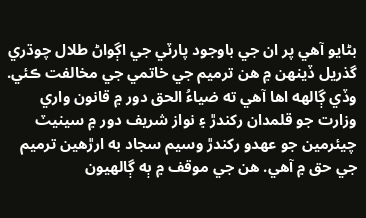بڻايو آهي پر ان جي باوجود پارٽي جي اڳواڻ طلال چوڌري گذريل ڏينهن ۾ هن ترميم جي خاتمي جي مخالفت ڪئي. وڏي ڳالهه اها آهي ته ضياءُ الحق دور ۾ قانون واري وزارت جو قلمدان رکندڙ ۽ نواز شريف دور ۾ سينيٽ چيئرمين جو عهدو رکندڙ وسيم سجاد به ارڙهين ترميم جي حق ۾ آهي. هن جي موقف ۾ ٻه ڳالهيون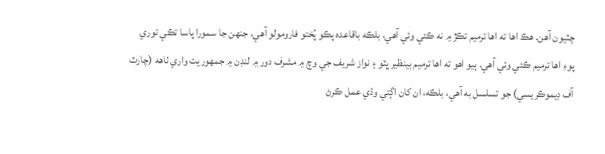چٽيون آهن. هڪ اها ته اها ترميم تڪڙ ۾ نه ڪئي وئي آهي، بلڪه باقاعده پڪو پُختو فارومولو آهي، جنهن جا سمورا پاسا تڪي توري پوءِ اها ترميم ڪئي وئي آهي. ٻيو اهو ته اها ترميم بينظير ڀٽو ۽ نواز شريف جي وچ ۾ مشرف دور ۾ لنڊن ۾ جمهوريت واري ٺاهه (چارٽ آف ڊيموڪريسي) جو تسلسل به آهي، بلڪه، ان کان اڳتي وڌي عمل ڪرڻ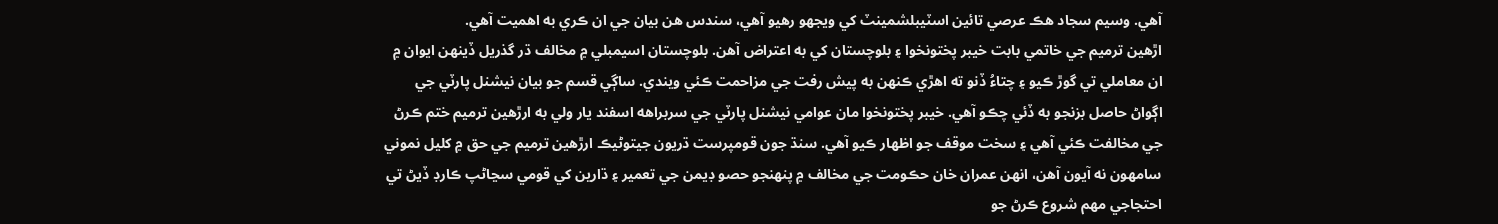آهي. وسيم سجاد هڪ عرصي تائين اسٽيبلشمينٽ کي ويجهو رهيو آهي، سندس هن بيان جي ان ڪري به اهميت آهي.
اڙهين ترميم جي خاتمي بابت خيبر پختونخوا ۽ بلوچستان کي به اعتراض آهن. بلوچستان اسيمبلي ۾ مخالف ڌر گذريل ڏينهن ايوان ۾ ان معاملي تي گوڙ ڪيو ۽ چتاءُ ڏنو ته اهڙي ڪنهن به پيش رفت جي مزاحمت ڪئي ويندي. ساڳي قسم جو بيان نيشنل پارٽي جي اڳواڻ حاصل بزنجو به ڏئي چڪو آهي. خيبر پختونخوا مان عوامي نيشنل پارٽي جي سربراهه اسفند يار ولي به ارڙهين ترميم ختم ڪرڻ جي مخالفت ڪئي آهي ۽ سخت موقف جو اظهار ڪيو آهي. سنڌ جون قومپرست ڌريون جيتوڻيڪ ارڙهين ترميم جي حق ۾ کليل نموني سامهون نه آيون آهن، انهن عمران خان حڪومت جي مخالف ۾ پنهنجو حصو ڊيمن جي تعمير ۽ ڌارين کي قومي سڃاڻپ ڪارڊ ڏيڻ تي احتجاجي مهم شروع ڪرڻ جو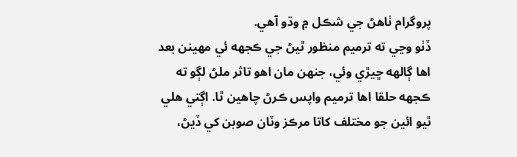پروگرام ٺاهڻ جي شڪل ۾ وڌو آهي.
ڏٺو وڃي ته ترميم منظور ٿيڻ جي ڪجهه ئي مهينن بعد اها ڳالهه ڇيڙي وئي، جنهن مان اهو تاثر ملڻ لڳو ته ڪجهه حلقا اها ترميم واپس ڪرڻ چاهين ٿا. اڳتي هلي ٿيو ائين جو مختلف کاتا مرڪز وٽان صوبن کي ڏيڻ،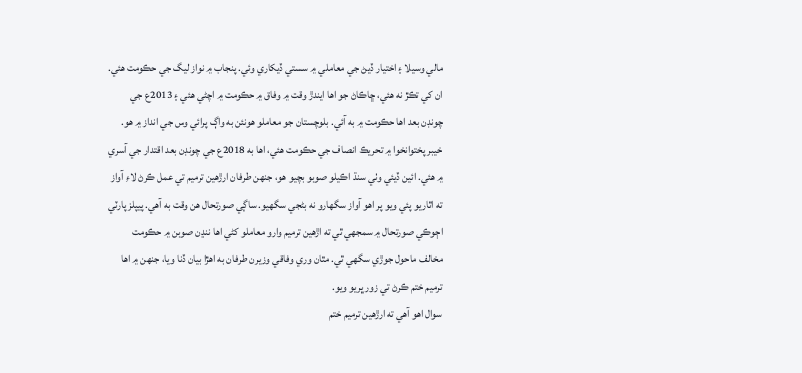مالي وسيلا ۽ اختيار ڏيڻ جي معاملي ۾ سستي ڏيکاري وئي. پنجاب ۾ نواز ليگ جي حڪومت هئي. ان کي تڪڙ نه هئي، ڇاڪاڻ جو اها ايندڙ وقت ۾ وفاق ۾ حڪومت ۾ اچڻي هئي ۽ 2013ع جي چونڊن بعد اها حڪومت ۾ به آئي. بلوچستان جو معاملو هونئن به واڳ پرائي وس جي انداز ۾ هو. خيبر پختوانخوا ۾ تحريڪ انصاف جي حڪومت هئي، اها به 2018ع جي چونڊن بعد اقتدار جي آسري ۾ هئي. ائين ڏيئي وٺي سنڌ اڪيلو صوبو بچيو هو، جنهن طرفان ارڙهين ترميم تي عمل ڪرڻ لاءِ آواز ته اٿاريو پئي ويو پر اهو آواز سگهارو نه بڻجي سگهيو. ساڳي صورتحال هن وقت به آهي. پيپلز پارٽي اڄوڪي صورتحال ۾ سمجهي ٿي ته اڙهين ترميم وارو معاملو کڻي اها ننڍن صوبن ۾ حڪومت مخالف ماحول جوڙي سگهي ٿي. مٿان وري وفاقي وزيرن طرفان به اهڙا بيان ڏنا ويا، جنهن ۾ اها ترميم ختم ڪرڻ تي زور ڀريو ويو.
سوال اهو آهي ته ارڙهين ترميم ختم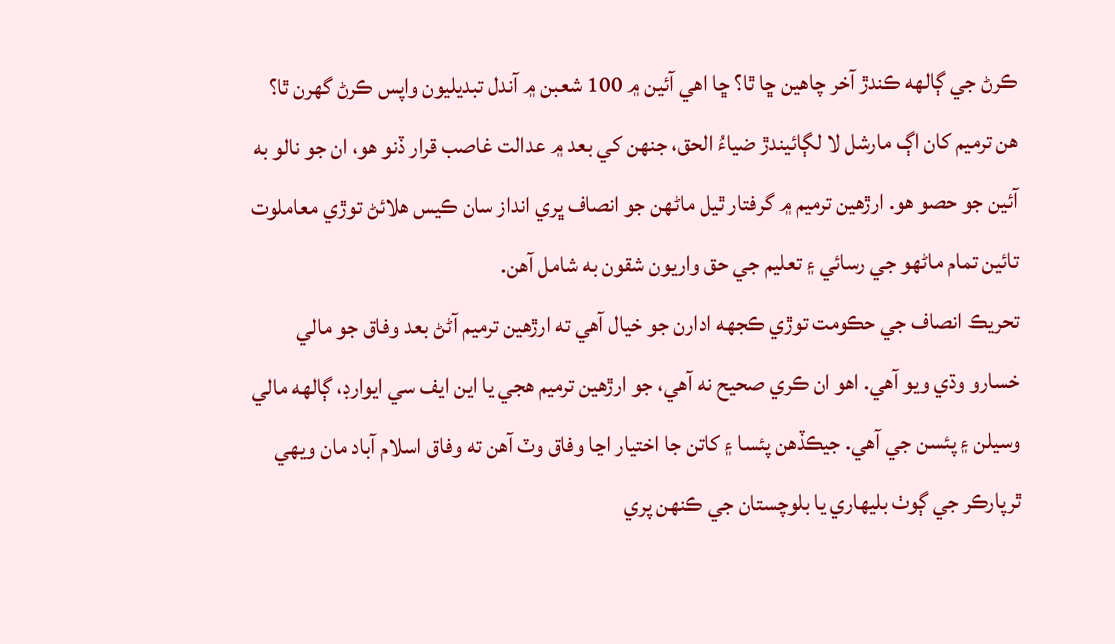ڪرڻ جي ڳالهه ڪندڙ آخر چاهين ڇا ٿا؟ ڇا اهي آئين ۾ 100 شعبن ۾ آندل تبديليون واپس ڪرڻ گهرن ٿا؟ هن ترميم کان اڳ مارشل لا لڳائيندڙ ضياءُ الحق، جنهن کي بعد ۾ عدالت غاصب قرار ڏنو هو، ان جو نالو به آئين جو حصو هو. ارڙهين ترميم ۾ گرفتار ٿيل ماڻهن جو انصاف ڀري انداز سان ڪيس هلائڻ توڙي معاملوت تائين تمام ماڻهو جي رسائي ۽ تعليم جي حق واريون شقون به شامل آهن.
تحريڪ انصاف جي حڪومت توڙي ڪجهه ادارن جو خيال آهي ته ارڙهين ترميم آڻڻ بعد وفاق جو مالي خسارو وڌي ويو آهي. اهو ان ڪري صحيح نه آهي، جو ارڙهين ترميم هجي يا اين ايف سي ايوارڊ، ڳالهه مالي وسيلن ۽ پئسن جي آهي. جيڪڏهن پئسا ۽ کاتن جا اختيار اڃا وفاق وٽ آهن ته وفاق اسلام آباد مان ويهي ٿرپارڪر جي ڳوٺ بليهاري يا بلوچستان جي ڪنهن پري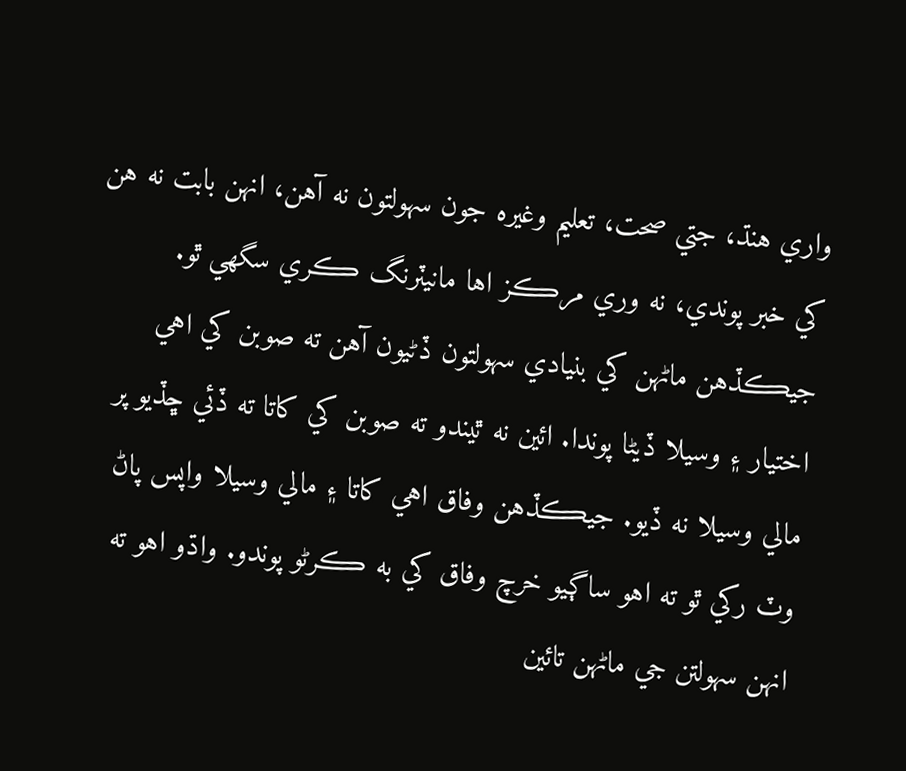واري هنڌ، جتي صحت، تعليم وغيره جون سهولتون نه آهن، انهن بابت نه هن کي خبر پوندي، نه وري مرڪز اها مانيٽرنگ ڪري سگهي ٿو. جيڪڏهن ماڻهن کي بنيادي سهولتون ڏڻيون آهن ته صوبن کي اهي اختيار ۽ وسيلا ڏيڻا پوندا. ائين نه ٿيندو ته صوبن کي کاتا ته ڏئي ڇڏيو پر مالي وسيلا نه ڏيو. جيڪڏهن وفاق اهي کاتا ۽ مالي وسيلا واپس پاڻ وٽ رکي ٿو ته اهو ساڳيو خرچ وفاق کي به ڪرڻو پوندو. واڌو اهو ته انهن سهولتن جي ماڻهن تائين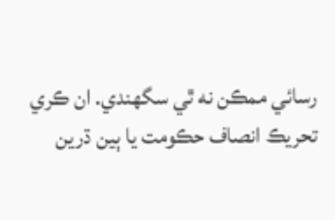رسائي ممڪن نه ٿي سگهندي. ان ڪري تحريڪ انصاف حڪومت يا ٻين ڌرين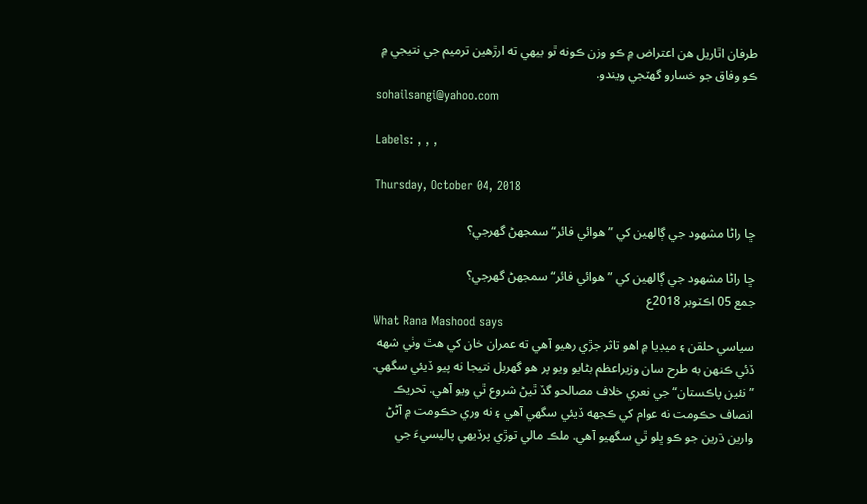طرفان اٿاريل هن اعتراض ۾ ڪو وزن ڪونه ٿو بيهي ته ارڙهين ترميم جي نتيجي ۾ ڪو وفاق جو خسارو گهٽجي ويندو.
sohailsangi@yahoo.com

Labels: , , ,

Thursday, October 04, 2018

ڇا راڻا مشهود جي ڳالهين کي ”هوائي فائر“ سمجهڻ گهرجي؟

ڇا راڻا مشهود جي ڳالهين کي ”هوائي فائر“ سمجهڻ گهرجي؟
جمع 05 اڪٽوبر 2018ع
What Rana Mashood says
سياسي حلقن ۽ ميڊيا ۾ اهو تاثر جڙي رهيو آهي ته عمران خان کي هٿ وٺي شهه ڏئي ڪنهن به طرح سان وزيراعظم بڻايو ويو پر هو گهربل نتيجا نه پيو ڏيئي سگهي. ”نئين پاڪستان“ جي نعري خلاف مصالحو گڏ ٿيڻ شروع ٿي ويو آهي. تحريڪ انصاف حڪومت نه عوام کي ڪجهه ڏيئي سگهي آهي ۽ نه وري حڪومت ۾ آڻڻ وارين ڌرين جو ڪو ڀلو ٿي سگهيو آهي. ملڪ مالي توڙي پرڏيهي پاليسيءَ جي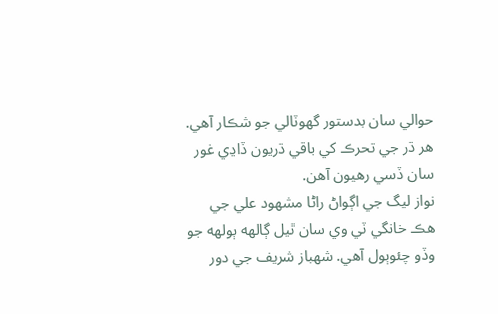حوالي سان بدستور گهوٽالي جو شڪار آهي. هر ڌر جي تحرڪ کي باقي ڌريون ڏاڍي غور سان ڏسي رهيون آهن.
نواز ليگ جي اڳواڻ راڻا مشهود علي جي هڪ خانگي ٽي وي سان ٿيل ڳالهه ٻولهه جو وڏو چئوٻول آهي. شهباز شريف جي دور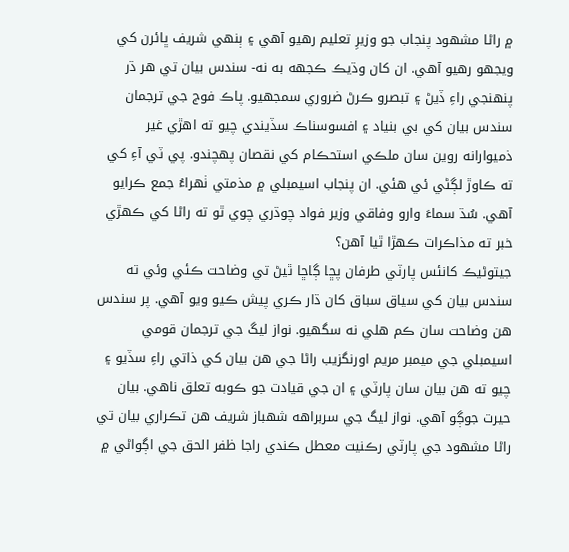۾ راڻا مشهود پنجاب جو وزيرِ تعليم رهيو آهي ۽ ٻنهي شريف ڀائرن کي ويجهو رهيو آهي. ان کان وڌيڪ ڪجهه به نه- سندس بيان تي هر ڌر پنهنجي راءِ ڏيڻ ۽ تبصرو ڪرڻ ضروري سمجهيو. پاڪ فوج جي ترجمان سندس بيان کي بي بنياد ۽ افسوسناڪ سڏيندي چيو ته اهڙي غير ذميوارانه روين سان ملڪي استحڪام کي نقصان پهچندو. پي ٽي آءِ کي ته ڪاوڙ لڳڻي ئي هئي. ان پنجاب اسيمبلي ۾ مذمتي ٺهراءُ جمع ڪرايو آهي. سُڌ سماءَ وارو وفاقي وزير فواد چوڌري چوي ٿو ته راڻا کي ڪهڙي خبر ته مذاڪرات ڪهڙا ٿيا آهن؟
جيتوڻيڪ کانئس پارٽي طرفان پڇا ڳاڇا ٿيڻ تي وضاحت ڪئي وئي ته سندس بيان کي سياق سباق کان ڌار ڪري پيش ڪيو ويو آهي. پر سندس هن وضاحت سان ڪم هلي نه سگهيو. نواز ليگ جي ترجمان قومي اسيمبلي جي ميمبر مريم اورنگزيب راڻا جي هن بيان کي ذاتي راءِ سڏيو ۽ چيو ته هن بيان سان پارٽي ۽ ان جي قيادت جو ڪوبه تعلق ناهي. بيان حيرت جوڳو آهي. نواز ليگ جي سربراهه شهباز شريف هن تڪراري بيان تي راڻا مشهود جي پارٽي رڪنيت معطل ڪندي راجا ظفر الحق جي اڳواڻي ۾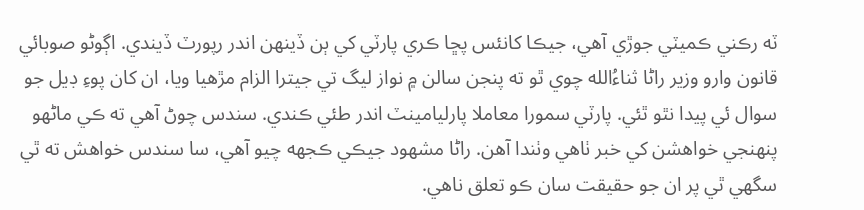ٽه رڪني ڪميٽي جوڙي آهي، جيڪا کانئس پڇا ڪري پارٽي کي ٻن ڏينهن اندر رپورٽ ڏيندي. اڳوڻو صوبائي قانون وارو وزير راڻا ثناءُالله چوي ٿو ته پنجن سالن ۾ نواز ليگ تي جيترا الزام مڙهيا ويا، ان کان پوءِ ڊيل جو سوال ئي پيدا نٿو ٿئي. پارٽي سمورا معاملا پارليامينٽ اندر طئي ڪندي. سندس چوڻ آهي ته ڪي ماڻهو پنهنجي خواهشن کي خبر ٺاهي وٺندا آهن. راڻا مشهود جيڪي ڪجهه چيو آهي، سا سندس خواهش ته ٿي سگهي ٿي پر ان جو حقيقت سان ڪو تعلق ناهي.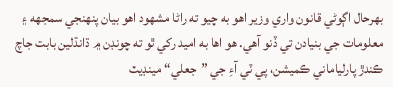بهرحال اڳوڻي قانون واري وزير اهو به چيو ته راڻا مشهود اهو بيان پنهنجي سمجهه ۽ معلومات جي بنيادن تي ڏنو آهي. هو اها به اميد رکي ٿو ته چونڊن ۾ ڌانڌلين بابت جاچ ڪندڙ پارلياماني ڪميشن، پي ٽي آءِ جي ”جعلي“ مينڊيٽ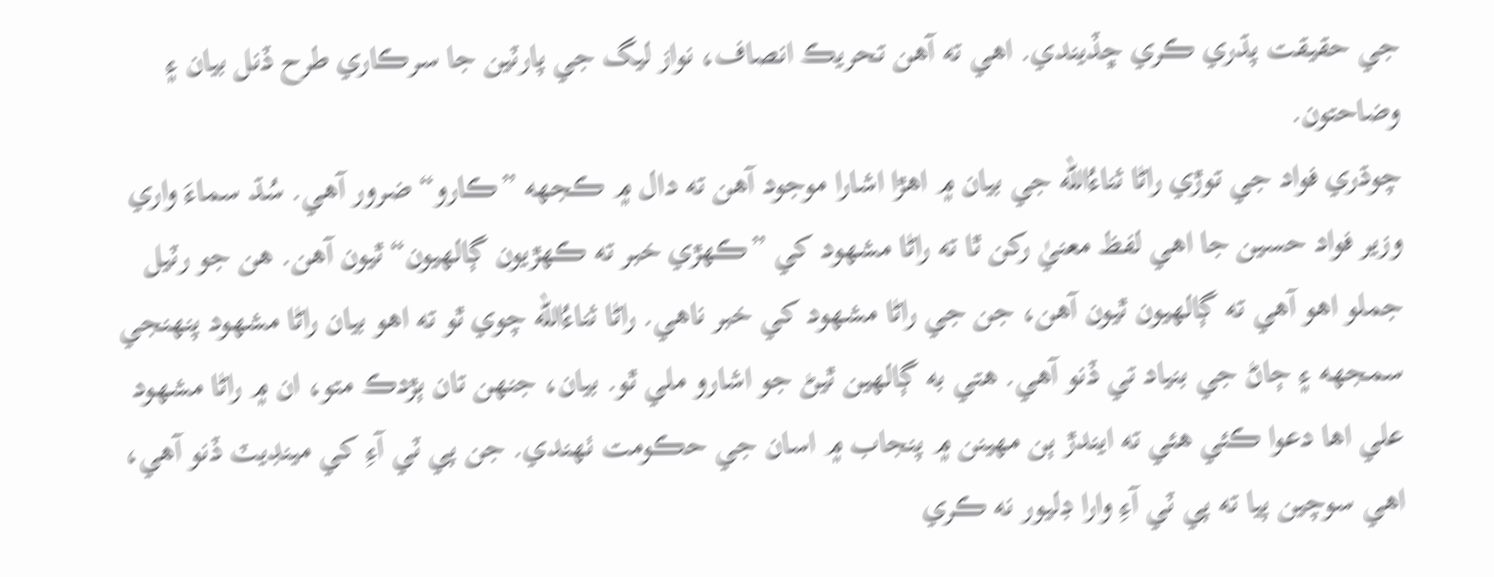جي حقيقت پڌري ڪري ڇڏيندي. اهي ته آهن تحريڪ انصاف، نواز ليگ جي پارٽين جا سرڪاري طرح ڏنل بيان ۽ وضاحتون.
چوڌري فواد جي توڙي راڻا ثناءُالله جي بيان ۾ اهڙا اشارا موجود آهن ته دال ۾ ڪجهه ”ڪارو“ ضرور آهي. سُڌ سماءَ واري وزير فواد حسين جا اهي لفظ معنيٰ رکن ٿا ته راڻا مشهود کي ”ڪهڙي خبر ته ڪهڙيون ڳالهيون“ ٿيون آهن. هن جو رٽيل جملو اهو آهي ته ڳالهيون ٿيون آهن، جن جي راڻا مشهود کي خبر ناهي. راڻا ثناءُالله چوي ٿو ته اهو بيان راڻا مشهود پنهنجي سمجهه ۽ ڄاڻ جي بنياد تي ڏنو آهي. هتي به ڳالهين ٿيڻ جو اشارو ملي ٿو. بيان، جنهن تان ٻڙدڪ متو، ان ۾ راڻا مشهود علي اها دعوا ڪئي هئي ته ايندڙ ٻن مهينن ۾ پنجاب ۾ اسان جي حڪومت ٺهندي. جن پي ٽي آءِ کي مينڊيٽ ڏنو آهي، اهي سوچين پيا ته پي ٽي آءِ وارا ڊليور نه ڪري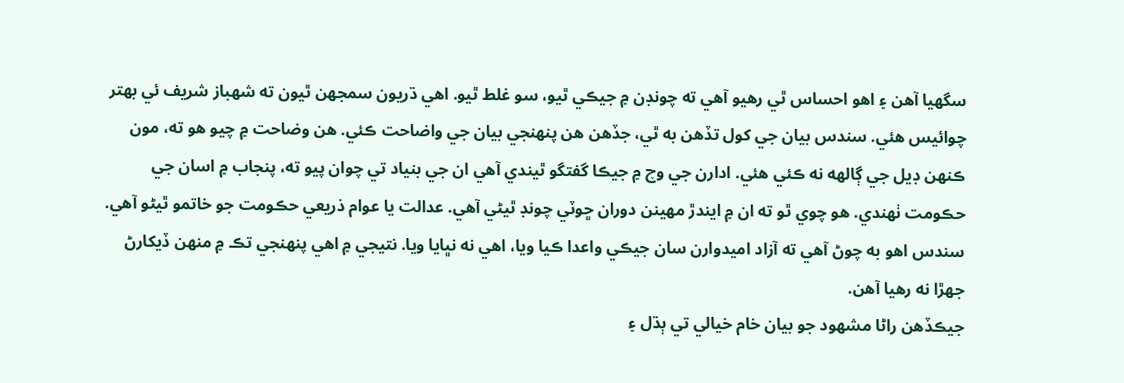سگهيا آهن ۽ اهو احساس ٿي رهيو آهي ته چونڊن ۾ جيڪي ٿيو، سو غلط ٿيو. اهي ڌريون سمجهن ٿيون ته شهباز شريف ئي بهتر چوائيس هئي. سندس بيان جي کول تڏهن به ٿي، جڏهن هن پنهنجي بيان جي واضاحت ڪئي. هن وضاحت ۾ چيو هو ته، مون ڪنهن ڊيل جي ڳالهه نه ڪئي هئي. ادارن جي وچ ۾ جيڪا گفتگو ٿيندي آهي ان جي بنياد تي چوان پيو ته، پنجاب ۾ اسان جي حڪومت ٺهندي. هو چوي ٿو ته ان ۾ ايندڙ مهينن دوران ڇوٽي چونڊ ٿيڻي آهي. عدالت يا عوام ذريعي حڪومت جو خاتمو ٿيڻو آهي. سندس اهو به چوڻ آهي ته آزاد اميدوارن سان جيڪي واعدا ڪيا ويا، اهي نه نڀايا ويا. نتيجي ۾ اهي پنهنجي تڪ ۾ منهن ڏيکارڻ جهڙا نه رهيا آهن.
جيڪڏهن راڻا مشهود جو بيان خام خيالي تي ٻڌل ۽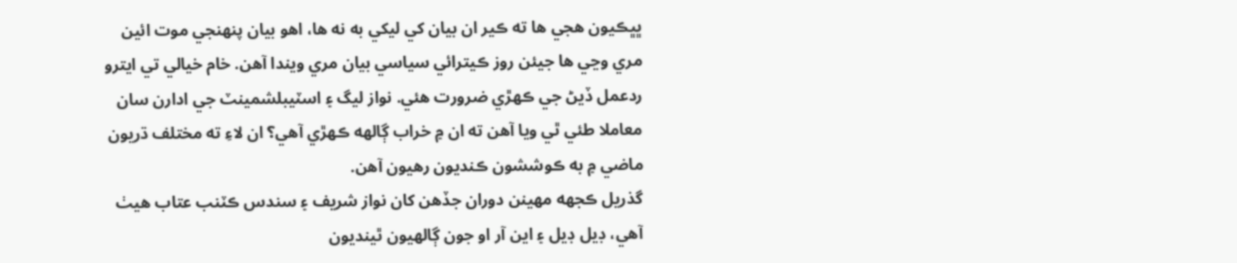ڀڀڪيون هجي ها ته ڪير ان بيان کي ليکي به نه ها، اهو بيان پنهنجي موت ائين مري وڃي ها جيئن روز ڪيترائي سياسي بيان مري ويندا آهن. خام خيالي تي ايترو ردعمل ڏيڻ جي ڪهڙي ضرورت هئي. نواز ليگ ۽ اسٽيبلشمينٽ جي ادارن سان معاملا طئي ٿي ويا آهن ته ان ۾ خراب ڳالهه ڪهڙي آهي؟ ان لاءِ ته مختلف ڌريون ماضي ۾ به ڪوششون ڪنديون رهيون آهن.
گذريل ڪجهه مهينن دوران جڏهن کان نواز شريف ۽ سندس ڪٽنب عتاب هيٺ آهي، ڊيل ڊيل ۽ اين آر او جون ڳالهيون ٿينديون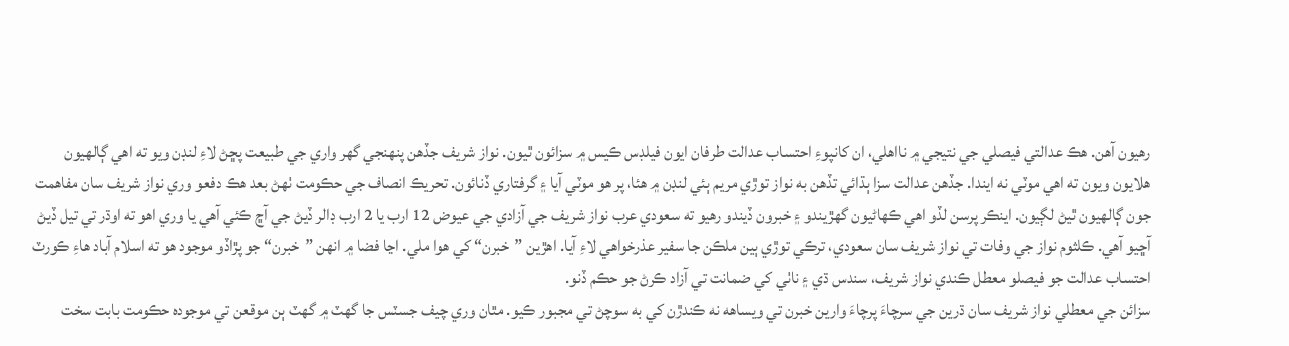رهيون آهن. هڪ عدالتي فيصلي جي نتيجي ۾ نااهلي، ان کانپوءِ احتساب عدالت طرفان ايون فيلڊس ڪيس ۾ سزائون ٿيون. نواز شريف جڏهن پنهنجي گهر واري جي طبيعت پڇڻ لاءِ لنڊن ويو ته اهي ڳالهيون هلايون ويون ته اهي موٽي نه ايندا. جڏهن عدالت سزا ٻڌائي تڏهن به نواز توڙي مريم ٻئي لنڊن ۾ هئا، پر هو موٽي آيا ۽ گرفتاري ڏنائون. تحريڪ انصاف جي حڪومت ٺهڻ بعد هڪ دفعو وري نواز شريف سان مفاهمت جون ڳالهيون ٿيڻ لڳيون. اينڪر پرسن لڏو اهي ڪهاڻيون گهڙيندو ۽ خبرون ڏيندو رهيو ته سعودي عرب نواز شريف جي آزادي جي عيوض 12 ارب يا 2 ارب ڊالر ڏيڻ جي آڇ ڪئي آهي يا وري اهو ته اوڌر تي تيل ڏيڻ آڇيو آهي. ڪلثوم نواز جي وفات تي نواز شريف سان سعودي، ترڪي توڙي ٻين ملڪن جا سفير عذرخواهي لاءِ آيا. اهڙين ”خبرن“ کي هوا ملي. اڃا فضا ۾ انهن ”خبرن“ جو پڙاڏو موجود هو ته اسلام آباد هاءِ ڪورٽ احتساب عدالت جو فيصلو معطل ڪندي نواز شريف، سندس ڌي ۽ ناٺي کي ضمانت تي آزاد ڪرڻ جو حڪم ڏنو.
سزائن جي معطلي نواز شريف سان ڌرين جي سرچاءَ پرچاءَ وارين خبرن تي ويساهه نه ڪندڙن کي به سوچڻ تي مجبور ڪيو. مٿان وري چيف جسٽس جا گهٽ ۾ گهٽ ٻن موقعن تي موجوده حڪومت بابت سخت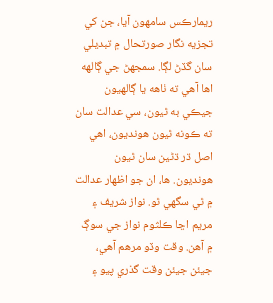ريمارڪس سامهون آيا، جن کي تجزيه نگار صورتحال ۾ تبديلي سان گڏڻ لڳا. سمجهڻ جي ڳالهه اها آهي ته ٺاهه يا ڳالهيون جيڪي به ٿيون، سي عدالت سان ته ڪونه ٿيون هونديون، اهي اصل ڌر ڌڻين سان ٿيون هونديون. ها، ان جو اظهار عدالت ۾ ٿي سگهي ٿو. نواز شريف ۽ مريم اڃا ڪلثوم نواز جي سوڳ ۾ آهن. وقت وڏو مرهم آهي، جيئن جيئن وقت گذري پيو ۽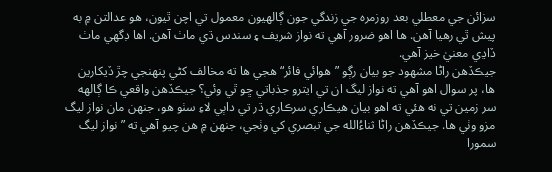سزائن جي معطلي بعد روزمره جي زندگي جون ڳالهيون معمول تي اچن ٿيون، هو عدالتن ۾ به پيش ٿي رهيا آهن. ها اهو ضرور آهي ته نواز شريف ۽ سندس ڌي ماٺ آهن. اها ڊگهي ماٺ ڏاڍي معنيٰ خيز آهي.
جيڪڏهن راڻا مشهود جو بيان رڳو ”هوائي فائر“ هجي ها ته مخالف کڻي پنهنجي چڙ ڏيکارين ها، پر سوال اهو آهي ته نواز ليگ ان تي ايترو جذباتي ڇو ٿي وئي؟ جيڪڏهن واقعي ڪا ڳالهه سر زمين تي نه هئي ته اهو بيان هيڪاري سرڪاري ڌر تي داٻي لاءِ سٺو هو، جنهن مان نواز ليگ مزو وٺي ها. جيڪڏهن راڻا ثناءُالله جي تبصري کي وٺجي، جنهن ۾ هن چيو آهي ته ”نواز ليگ سمورا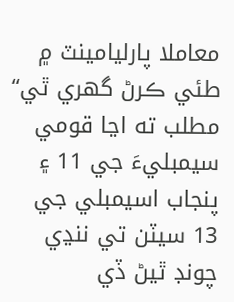معاملا پارليامينٽ ۾ طئي ڪرڻ گهري ٿي“ مطلب ته اڃا قومي سيمبليءَ جي 11 ۽ پنجاب اسيمبلي جي 13 سيٽن تي ننڍي چونڊ ٿيڻ ڏي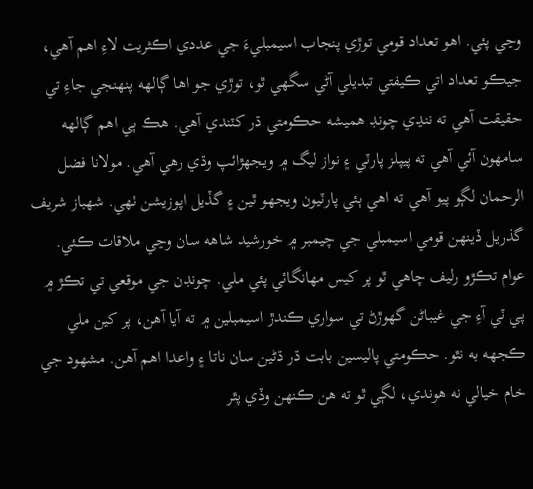وڃي پئي. اهو تعداد قومي توڙي پنجاب اسيمبليءَ جي عددي اڪثريت لاءِ اهم آهي، جيڪو تعداد اتي ڪيفتي تبديلي آڻي سگهي ٿو، توڙي جو اها ڳالهه پنهنجي جاءِ تي حقيقت آهي ته ننڍي چونڊ هميشه حڪومتي ڌر کٽندي آهي. هڪ ٻي اهم ڳالهه سامهون آئي آهي ته پيپلز پارٽي ۽ نواز ليگ ۾ ويجهڙائپ وڌي رهي آهي. مولانا فضل الرحمان لڳو پيو آهي ته اهي ٻئي پارٽيون ويجهو ٿين ۽ گڏيل اپوزيشن ٺهي. شهباز شريف گذريل ڏينهن قومي اسيمبلي جي چيمبر ۾ خورشيد شاهه سان وڃي ملاقات ڪئي.
عوام تڪڙو رليف چاهي ٿو پر کيس مهانگائي پئي ملي. چونڊن جي موقعي تي تڪڙ ۾ پي ٽي آءِ جي غيباڻن گهوڙڻ تي سواري ڪندڙ اسيمبلين ۾ ته آيا آهن، پر کين ملي ڪجهه به نٿو. حڪومتي پاليسين بابت ڌر ڌڻين سان ناتا ۽ واعدا اهم آهن. مشهود جي خام خيالي نه هوندي، لڳي ٿو ته هن ڪنهن وڏي پٿر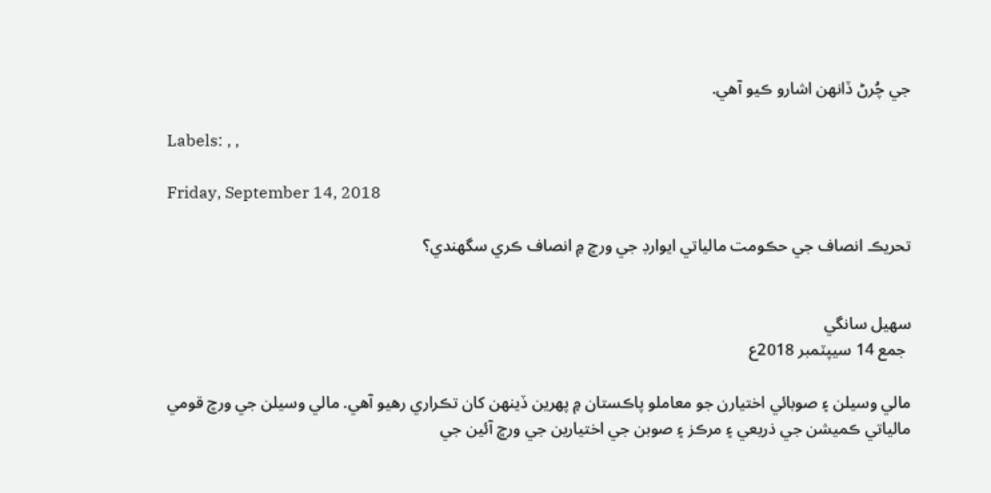جي چُرڻ ڏانهن اشارو ڪيو آهي.

Labels: , ,

Friday, September 14, 2018

تحريڪ انصاف جي حڪومت مالياتي ايوارڊ جي ورڇ ۾ انصاف ڪري سگهندي؟


سهيل سانگي
 جمع 14 سيپٽمبر 2018ع

مالي وسيلن ۽ صوبائي اختيارن جو معاملو پاڪستان ۾ پهرين ڏينهن کان تڪراري رهيو آهي. مالي وسيلن جي ورڇ قومي مالياتي ڪميشن جي ذريعي ۽ مرڪز ۽ صوبن جي اختيارين جي ورڇ آئين جي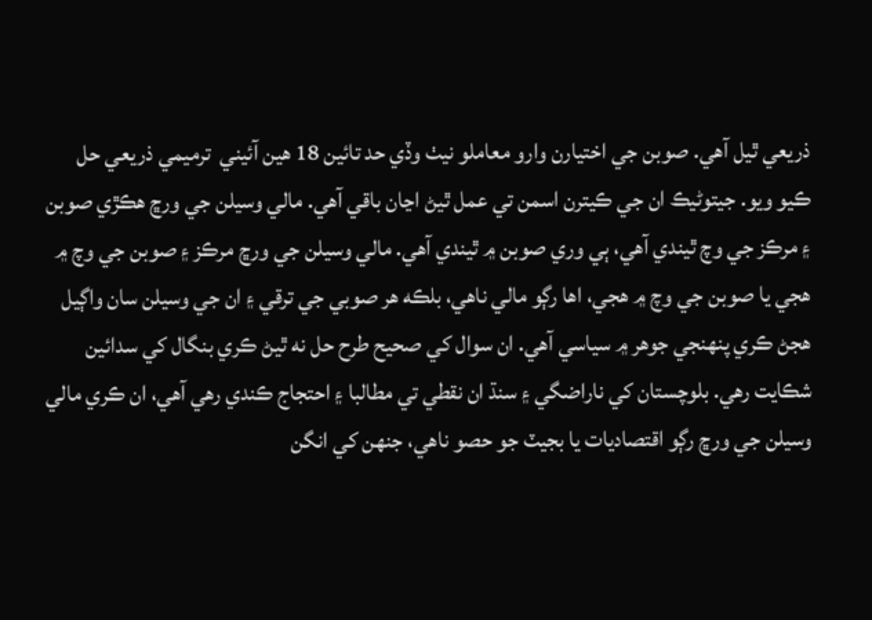ذريعي ٿيل آهي. صوبن جي اختيارن وارو معاملو نيٺ وڏي حد تائين 18 هين آئيني  ترميمي ذريعي حل ڪيو ويو. جيتوڻيڪ ان جي ڪيترن اسمن تي عمل ٿيڻ اڃان باقي آهي. مالي وسيلن جي ورڇ هڪڙي صوبن ۽ مرڪز جي وچ ٿيندي آهي، ٻي وري صوبن ۾ ٿيندي آهي. مالي وسيلن جي ورڇ مرڪز ۽ صوبن جي وچ ۾ هجي يا صوبن جي وچ ۾ هجي، اها رڳو مالي ناهي، بلڪه هر صوبي جي ترقي ۽ ان جي وسيلن سان واڳيل هجڻ ڪري پنهنجي جوهر ۾ سياسي آهي. ان سوال کي صحيح طرح حل نه ٿيڻ ڪري بنگال کي سدائين شڪايت رهي. بلوچستان کي ناراضگي ۽ سنڌ ان نقطي تي مطالبا ۽ احتجاج ڪندي رهي آهي، ان ڪري مالي وسيلن جي ورڇ رڳو اقتصاديات يا بجيٽ جو حصو ناهي، جنهن کي انگن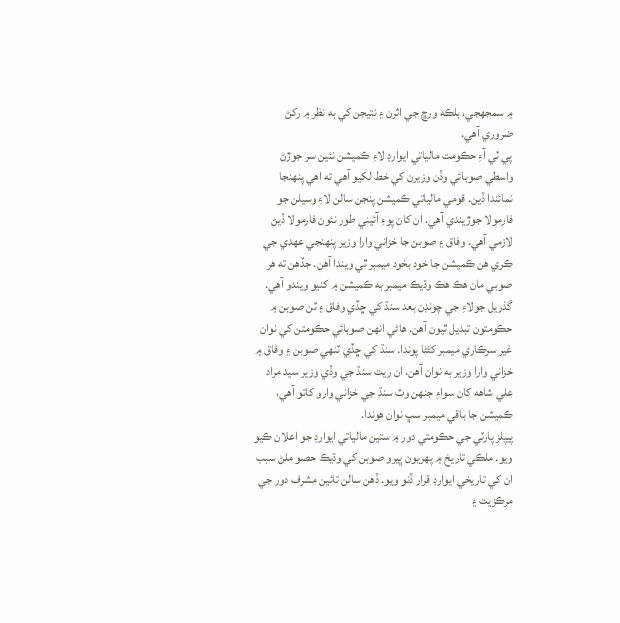۾ سمجهجي، بلڪه ورڇ جي اثرن ۽ نتيجن کي به نظر ۾ رکڻ ضروري آهي.
پي ٽي آءِ حڪومت مالياتي ايوارڊ لاءِ ڪميشن نئين سر جوڙڻ واسطي صوبائي وڏن وزيرن کي خط لکيو آهي ته اهي پنهنجا نمائندا ڏين. قومي مالياتي ڪميشن پنجن سالن لاءِ وسيلن جو فارمولا جوڙيندي آهي. ان کان پوءِ آئيني طور نئون فارمولا ڏيڻ لازمي آهي. وفاق ۽ صوبن جا خزاني وارا وزير پنهنجي عهدي جي ڪري هن ڪميشن جا خود بخود ميمبر ٿي ويندا آهن. جڏهن ته هر صوبي مان هڪ هڪ وڌيڪ ميمبر به ڪميشن ۾ کنيو ويندو آهي. گذريل جولاءِ جي چونڊن بعد سنڌ کي ڇڏي وفاق ۽ ٽن صوبن ۾ حڪومتون تبديل ٿيون آهن. هاڻي انهن صوبائي حڪومتن کي نوان غير سرڪاري ميمبر کڻڻا پوندا. سنڌ کي ڇڏي ٽنهي صوبن ۽ وفاق ۾ خزاني وارا وزير به نوان آهن. ان ريت سنڌ جي وڏي وزير سيد مراد علي شاهه کان سواءِ جنهن وٽ سنڌ جي خزاني وارو کاتو آهي، ڪميشن جا باقي ميمبر سڀ نوان هوندا.
پيپلز پارٽي جي حڪومتي دور ۾ ستين مالياتي ايوارڊ جو اعلان ڪيو ويو. ملڪي تاريخ ۾ پهريون ڀيرو صوبن کي وڌيڪ حصو ملڻ سبب ان کي تاريخي ايوارڊ قرار ڏنو ويو. ڏهن سالن تائين مشرف دور جي مرڪزيت ۽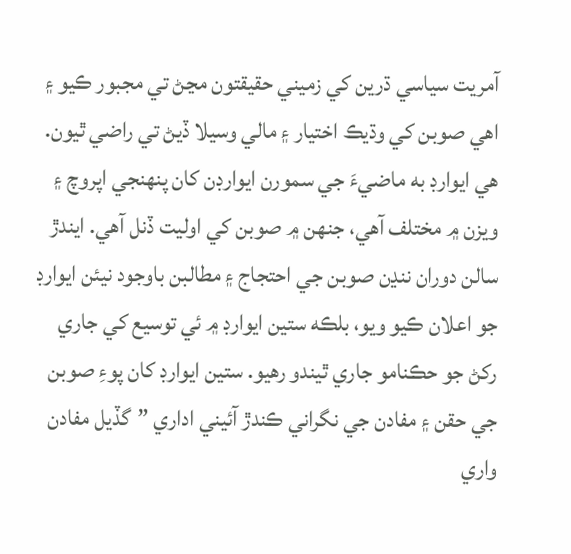آمريت سياسي ڌرين کي زميني حقيقتون مڃڻ تي مجبور ڪيو ۽ اهي صوبن کي وڌيڪ اختيار ۽ مالي وسيلا ڏيڻ تي راضي ٿيون. هي ايوارڊ به ماضيءَ جي سمورن ايوارڊن کان پنهنجي اپروچ ۽ ويزن ۾ مختلف آهي، جنهن ۾ صوبن کي اوليت ڏنل آهي. ايندڙ سالن دوران ننڍن صوبن جي احتجاج ۽ مطالبن باوجود نيئن ايوارڊ جو اعلان ڪيو ويو، بلڪه ستين ايوارڊ ۾ ئي توسيع کي جاري رکڻ جو حڪنامو جاري ٿيندو رهيو. ستين ايوارڊ کان پوءِ صوبن جي حقن ۽ مفادن جي نگراني ڪندڙ آئيني اداري ”گڏيل مفادن واري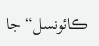ڪائونسل“ جا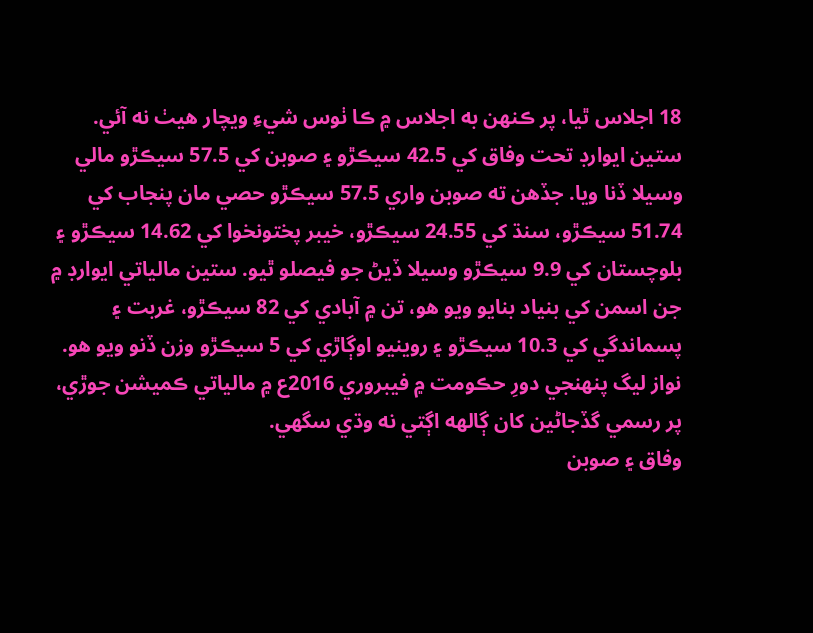18 اجلاس ٿيا، پر ڪنهن به اجلاس ۾ ڪا ٺوس شيءِ ويچار هيٺ نه آئي.
ستين ايوارڊ تحت وفاق کي 42.5 سيڪڙو ۽ صوبن کي 57.5 سيڪڙو مالي وسيلا ڏنا ويا. جڏهن ته صوبن واري 57.5 سيڪڙو حصي مان پنجاب کي 51.74 سيڪڙو، سنڌ کي 24.55 سيڪڙو، خيبر پختونخوا کي 14.62 سيڪڙو ۽ بلوچستان کي 9.9 سيڪڙو وسيلا ڏيڻ جو فيصلو ٿيو. ستين مالياتي ايوارڊ ۾ جن اسمن کي بنياد بنايو ويو هو، تن ۾ آبادي کي 82 سيڪڙو، غربت ۽ پسماندگي کي 10.3 سيڪڙو ۽ روينيو اوڳاڙي کي 5 سيڪڙو وزن ڏنو ويو هو. نواز ليگ پنهنجي دورِ حڪومت ۾ فيبروري 2016ع ۾ مالياتي ڪميشن جوڙي، پر رسمي گڏجاڻين کان ڳالهه اڳتي نه وڌي سگهي.
وفاق ۽ صوبن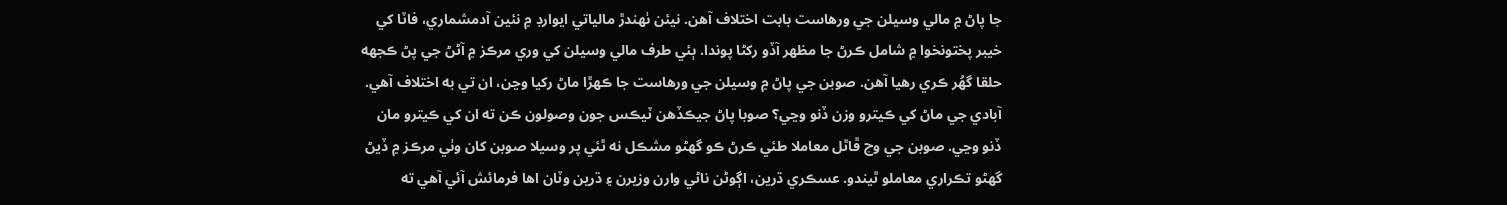جا پاڻ ۾ مالي وسيلن جي ورهاست بابت اختلاف آهن. نيئن ٺهندڙ مالياتي ايوارڊ ۾ نئين آدمشماري، فاٽا کي خيبر پختونخوا ۾ شامل ڪرڻ جا مظهر آڏو رکڻا پوندا. ٻئي طرف مالي وسيلن کي وري مرڪز ۾ آڻڻ جي پڻ ڪجهه حلقا گهُر ڪري رهيا آهن. صوبن جي پاڻ ۾ وسيلن جي ورهاست جا ڪهڙا ماڻ رکيا وڃن، ان تي به اختلاف آهي. آبادي جي ماڻ کي ڪيترو وزن ڏنو وڃي؟ صوبا پاڻ جيڪڏهن ٽيڪس جون وصولون ڪن ته ان کي ڪيترو مان ڏنو وڃي. صوبن جي وچ ڦاٿل معاملا طئي ڪرڻ ڪو گهڻو مشڪل نه ٿئي پر وسيلا صوبن کان وٺي مرڪز ۾ ڏيڻ گهڻو تڪراري معاملو ٿيندو. عسڪري ڌرين، اڳوڻن ناڻي وارن وزيرن ۽ ڌرين وٽان اها فرمائش آئي آهي ته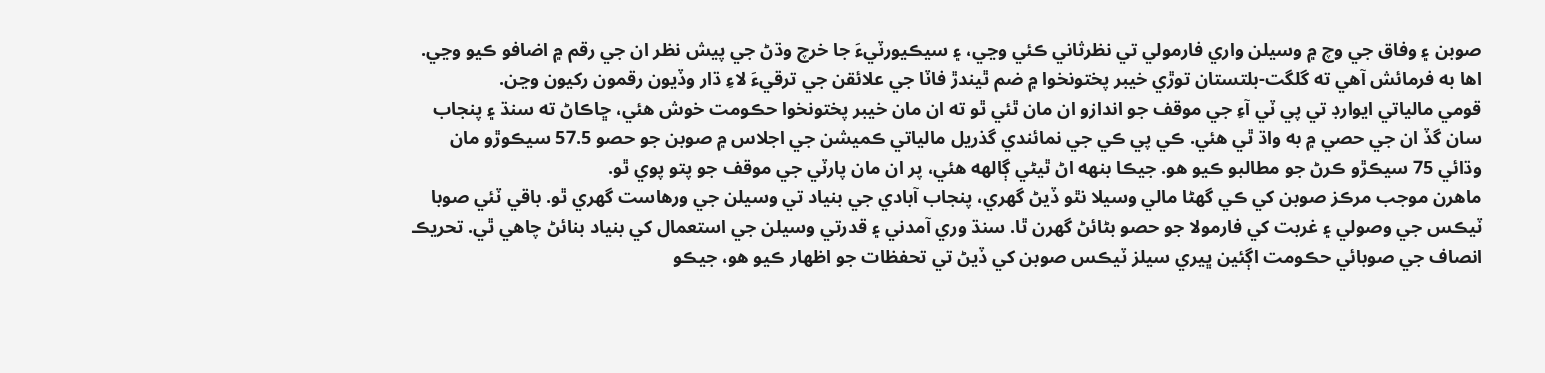صوبن ۽ وفاق جي وچ ۾ وسيلن واري فارمولي تي نظرثاني ڪئي وڃي، ۽ سيڪيورٽيءَ جا خرچ وڌڻ جي پيش نظر ان جي رقم ۾ اضافو ڪيو وڃي. اها به فرمائش آهي ته گلگت-بلتستان توڙي خيبر پختونخوا ۾ ضم ٿيندڙ فاٽا جي علائقن جي ترقيءَ لاءِ ڌار وڏيون رقمون رکيون وڃن.
قومي مالياتي ايوارڊ تي پي ٽي آءِ جي موقف جو اندازو ان مان ٿئي ٿو ته ان مان خيبر پختونخوا حڪومت خوش هئي، ڇاڪاڻ ته سنڌ ۽ پنجاب سان گڏ ان جي حصي ۾ به واڌ ٿي هئي. ڪي پي ڪي جي نمائندي گذريل مالياتي ڪميشن جي اجلاس ۾ صوبن جو حصو 57.5 سيڪوڙو مان وڌائي 75 سيڪڙو ڪرڻ جو مطالبو ڪيو هو. جيڪا بنهه اڻ ٿيڻي ڳالهه هئي، پر ان مان پارٽي جي موقف جو پتو پوي ٿو.
ماهرن موجب مرڪز صوبن کي ڪي گهڻا مالي وسيلا نٿو ڏيڻ گهري، پنجاب آبادي جي بنياد تي وسيلن جي ورهاست گهري ٿو. باقي ٽئي صوبا ٽيڪس جي وصولي ۽ غربت کي فارمولا جو حصو بڻائڻ گهرن ٿا. سنڌ وري آمدني ۽ قدرتي وسيلن جي استعمال کي بنياد بنائڻ چاهي ٿي. تحريڪ انصاف جي صوبائي حڪومت اڳئين ڀيري سيلز ٽيڪس صوبن کي ڏيڻ تي تحفظات جو اظهار ڪيو هو، جيڪو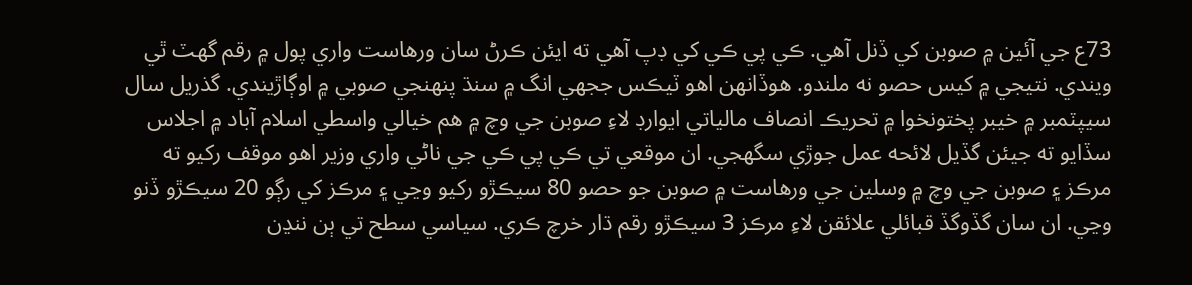73ع جي آئين ۾ صوبن کي ڏنل آهي. ڪي پي ڪي کي ڊپ آهي ته ايئن ڪرڻ سان ورهاست واري پول ۾ رقم گهٽ ٿي ويندي. نتيجي ۾ کيس حصو نه ملندو. هوڏانهن اهو ٽيڪس ججهي انگ ۾ سنڌ پنهنجي صوبي ۾ اوڳاڙيندي. گذريل سال سيپٽمبر ۾ خيبر پختونخوا ۾ تحريڪ انصاف مالياتي ايوارڊ لاءِ صوبن جي وچ ۾ هم خيالي واسطي اسلام آباد ۾ اجلاس سڏايو ته جيئن گڏيل لائحه عمل جوڙي سگهجي. ان موقعي تي ڪي پي ڪي جي ناڻي واري وزير اهو موقف رکيو ته مرڪز ۽ صوبن جي وچ ۾ وسلين جي ورهاست ۾ صوبن جو حصو 80 سيڪڙو رکيو وڃي ۽ مرڪز کي رڳو 20 سيڪڙو ڏنو وڃي. ان سان گڏوگڏ قبائلي علائقن لاءِ مرڪز 3 سيڪڙو رقم ڌار خرچ ڪري. سياسي سطح تي ٻن ننڍن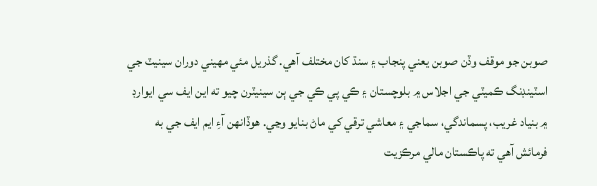صوبن جو موقف وڏن صوبن يعني پنجاب ۽ سنڌ کان مختلف آهي. گذريل مئي مهيني دوران سينيٽ جي اسٽينڊنگ ڪميٽي جي اجلاس ۾ بلوچستان ۽ ڪي پي ڪي جي ٻن سينيٽرن چيو ته اين ايف سي ايوارڊ ۾ بنياد غريب، پسماندگي، سماجي ۽ معاشي ترقي کي ماڻ بنايو وڃي. هوڏانهن آءِ ايم ايف جي به فرمائش آهي ته پاڪستان مالي مرڪزيت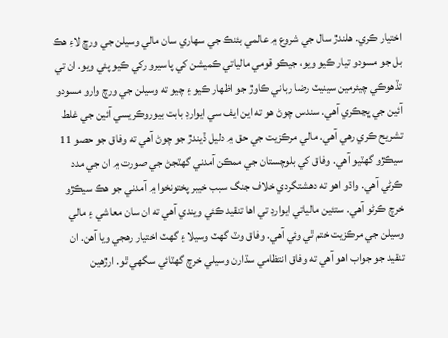اختيار ڪري. هلندڙ سال جي شروع ۾ عالمي بئنڪ جي سهاري سان مالي وسيلن جي ورڇ لاءِ هڪ بل جو مسودو تيار ڪيو ويو، جيڪو قومي مالياتي ڪميشن کي پاسيرو رکي ڪيو پئي ويو. ان تي تڏهوڪي چيئرمين سينيٽ رضا رباني ڪاوڙ جو اظهار ڪيو ۽ چيو ته وسيلن جي ورچ وارو مسودو آئين جي ڀڃڪري آهي. سندس چوڻ هو ته اين ايف سي ايوارڊ بابت بيوروڪريسي آئين جي غلط تشريح ڪري رهي آهي. مالي مرڪزيت جي حق ۾ دليل ڏيندڙ جو چوڻ آهي ته وفاق جو حصو 11 سيڪڙو گهٽيو آهي. وفاق کي بلوچستان جي ممڪن آمدني گهٽجڻ جي صورت ۾ ان جي مدد ڪرڻي آهي. واڌو اهو ته دهشتگردي خلاف جنگ سبب خيبر پختونخوا ۾ آمدني جو هڪ سيڪڙو خرچ ڪرڻو آهي. ستئين مالياتي ايوارڊ تي اها تنقيد ڪئي ويندي آهي ته ان سان معاشي ۽ مالي وسيلن جي مرڪزيت ختم ٿي وئي آهي. وفاق وٽ گهٽ وسيلا ۽ گهٽ اختيار رهجي ويا آهن. ان تنقيد جو جواب اهو آهي ته وفاق انتظامي سڌارن وسيلي خرچ گهٽائي سگهي ٿو. ارڙهين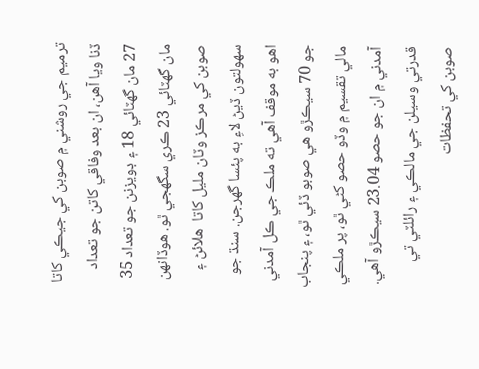ترميم جي روشني ۾ صوبن کي جيڪي کاتا ڏنا ويا آهن، ان بعد وفاقي کاتن جو تعداد 27 مان گهٽائي 18 ۽ ڊويزنن جو تعداد 35 مان گهٽائي 23 ڪري سگهجي ٿو. هوڏانهن صوبن کي مرڪز وٽان مليل کاتا  هلائڻ ۽ سهولتون ڏيڻ لاءِ به پئسا گهرجن. سنڌ جو اهو به موقف آهي ته ملڪ جي ڪل آمدني جو 70 سيڪڙو هي صوبو ڏئي ٿو، ۽ پنجاب مالي تقسيم ۾ وڏو حصو کڻي ٿو، پر ملڪي آمدني ۾ ان جو حصو 23.04 سيڪڙو آهي.
قدرتي وسيلن جي مالڪي ۽ رائلٽي تي صوبن کي تحفظات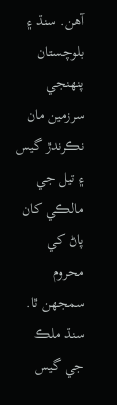آهن. سنڌ ۽ بلوچستان پنهنجي سرزمين مان نڪرندڙ گيس ۽ تيل جي مالڪي کان پاڻ کي محروم سمجهن ٿا. سنڌ ملڪ جي گيس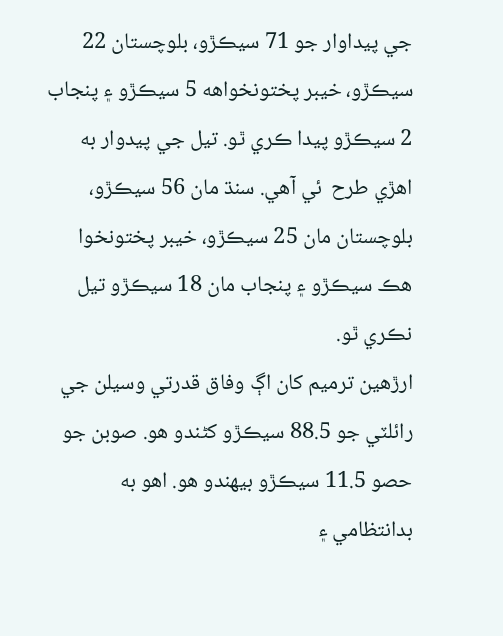جي پيداوار جو 71 سيڪڙو، بلوچستان 22 سيڪڙو، خيبر پختونخواهه 5 سيڪڙو ۽ پنجاب 2 سيڪڙو پيدا ڪري ٿو. تيل جي پيدوار به اهڙي طرح  ئي آهي. سنڌ مان 56 سيڪڙو، بلوچستان مان 25 سيڪڙو، خيبر پختونخوا هڪ سيڪڙو ۽ پنجاب مان 18 سيڪڙو تيل نڪري ٿو.
ارڙهين ترميم کان اڳ وفاق قدرتي وسيلن جي رائلٽي جو 88.5 سيڪڙو کڻندو هو. صوبن جو حصو 11.5 سيڪڙو بيهندو هو. اهو به بدانتظامي ۽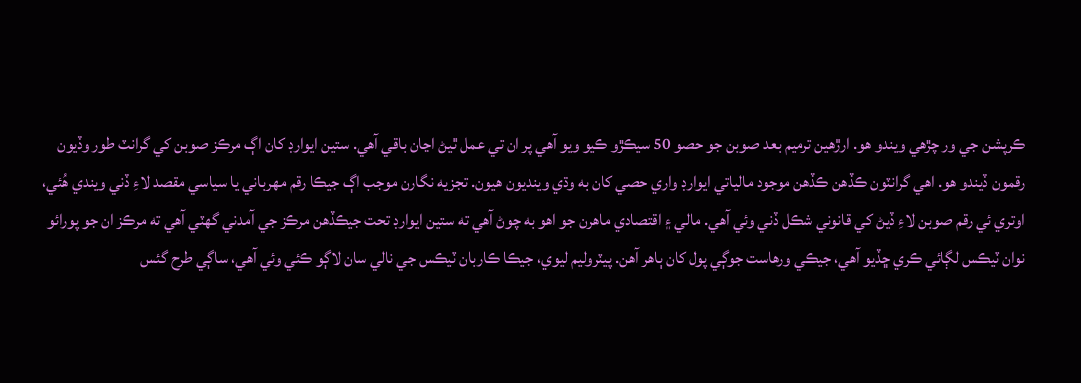ڪرپشن جي ور چڙهي ويندو هو. ارڙهين ترميم بعد صوبن جو حصو 50 سيڪڙو ڪيو ويو آهي پر ان تي عمل ٿيڻ اڃان باقي آهي. ستين ايوارڊ کان اڳ مرڪز صوبن کي گرانٽ طور وڏيون رقمون ڏيندو هو. اهي گرانٽون ڪڏهن ڪڏهن موجود مالياتي ايوارڊ واري حصي کان به وڌي وينديون هيون. تجزيه نگارن موجب اڳ جيڪا رقم مهرباني يا سياسي مقصد لاءِ ڏني ويندي هُئي، اوتري ئي رقم صوبن لاءِ ڏيڻ کي قانوني شڪل ڏني وئي آهي. مالي ۽ اقتصادي ماهرن جو اهو به چوڻ آهي ته ستين ايوارڊ تحت جيڪڏهن مرڪز جي آمدني گهٽي آهي ته مرڪز ان جو پورائو نوان ٽيڪس لڳائي ڪري ڇڏيو آهي، جيڪي ورهاست جوڳي پول کان ٻاهر آهن. پيٽروليم ليوي، جيڪا ڪاربان ٽيڪس جي نالي سان لاڳو ڪئي وئي آهي، ساڳي طرح گئس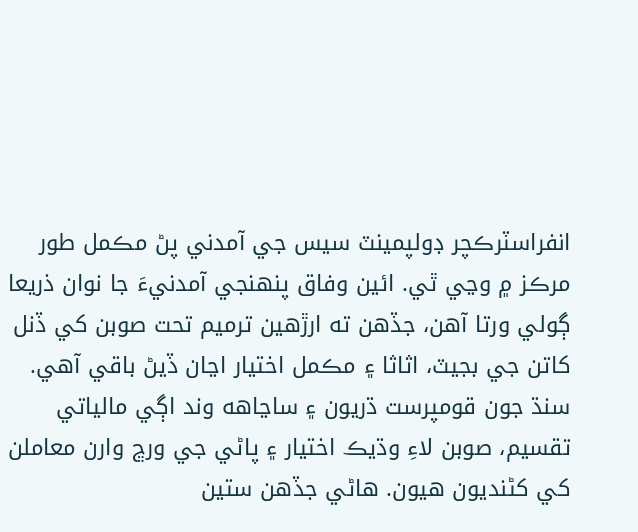انفراسٽرڪچر ڊولپمينٽ سيس جي آمدني پڻ مڪمل طور مرڪز ۾ وڃي ٿي. ائين وفاق پنهنجي آمدنيءَ جا نوان ذريعا ڳولي ورتا آهن، جڏهن ته ارڙهين ترميم تحت صوبن کي ڏنل کاتن جي بجيٽ، اثاثا ۽ مڪمل اختيار اڃان ڏيڻ باقي آهي.
سنڌ جون قومپرست ڌريون ۽ ساڃاهه وند اڳي مالياتي تقسيم، صوبن لاءِ وڌيڪ اختيار ۽ پاڻي جي ورڇ وارن معاملن کي کڻنديون هيون. هاڻي جڏهن ستين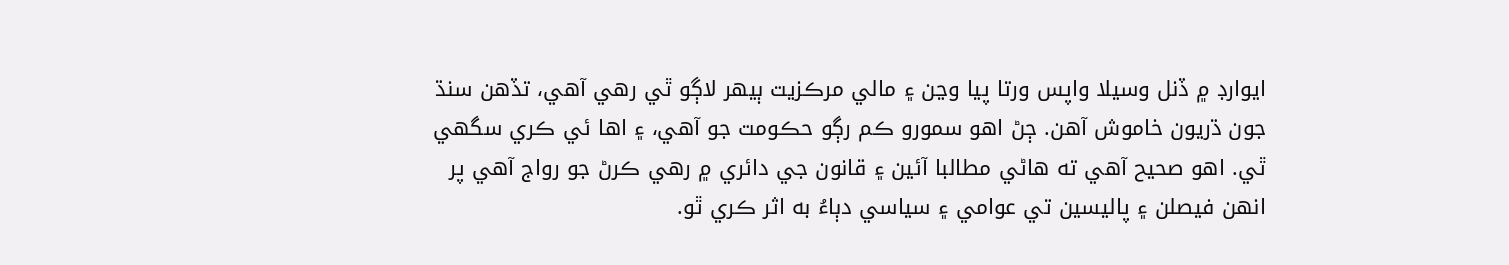ايوارڊ ۾ ڏنل وسيلا واپس ورتا پيا وڃن ۽ مالي مرڪزيت ٻيهر لاڳو ٿي رهي آهي، تڏهن سنڌ جون ڌريون خاموش آهن. ڄڻ اهو سمورو ڪم رڳو حڪومت جو آهي، ۽ اها ئي ڪري سگهي ٿي. اهو صحيح آهي ته هاڻي مطالبا آئين ۽ قانون جي دائري ۾ رهي ڪرڻ جو رواج آهي پر انهن فيصلن ۽ پاليسين تي عوامي ۽ سياسي دٻاءُ به اثر ڪري ٿو.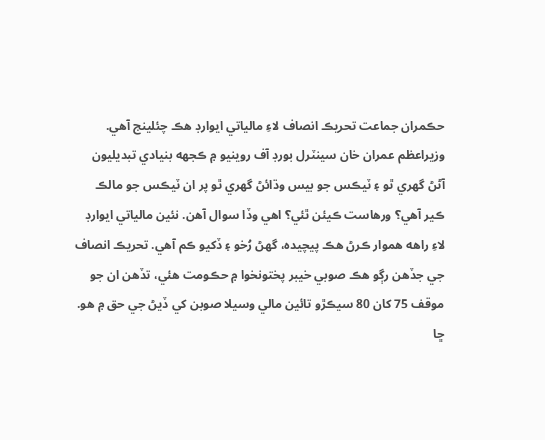حڪمران جماعت تحريڪ انصاف لاءِ مالياتي ايوارڊ هڪ چئلينج آهي. وزيراعظم عمران خان سينٽرل بورڊ آف روينيو ۾ ڪجهه بنيادي تبديليون آڻڻ گهري ٿو ۽ ٽيڪس جو بيس وڌائڻ گهري ٿو پر ان ٽيڪس جو مالڪ ڪير آهي؟ ورهاست ڪيئن ٿئي؟ اهي وڏا سوال آهن. نئين مالياتي ايوارڊ لاءِ راهه هموار ڪرڻ هڪ پيچيده، گهڻ رُخو ۽ ڏکيو ڪم آهي. تحريڪ انصاف جي جڏهن رڳو هڪ صوبي خيبر پختونخوا ۾ حڪومت هئي، تڏهن ان جو موقف 75 کان 80 سيڪڙو تائين مالي وسيلا صوبن کي ڏيڻ جي حق ۾ هو. ڇا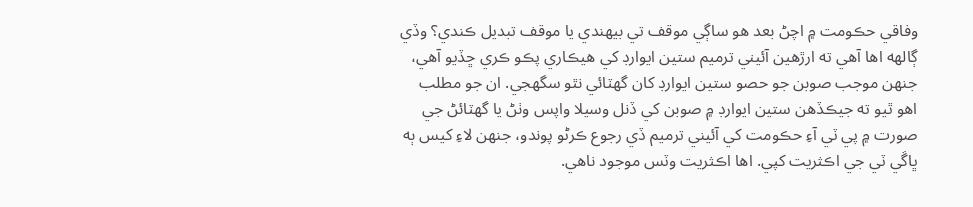وفاقي حڪومت ۾ اچڻ بعد هو ساڳي موقف تي بيهندي يا موقف تبديل ڪندي؟ وڏي ڳالهه اها آهي ته ارڙهين آئيني ترميم ستين ايوارڊ کي هيڪاري پڪو ڪري ڇڏيو آهي، جنهن موجب صوبن جو حصو ستين ايوارڊ کان گهٽائي نٿو سگهجي. ان جو مطلب اهو ٿيو ته جيڪڏهن ستين ايوارڊ ۾ صوبن کي ڏنل وسيلا واپس وٺڻ يا گهٽائڻ جي صورت ۾ پي ٽي آءِ حڪومت کي آئيني ترميم ڏي رجوع ڪرڻو پوندو، جنهن لاءِ کيس ٻه ڀاڱي ٽي جي اڪثريت کپي. اها اڪثريت وٽس موجود ناهي.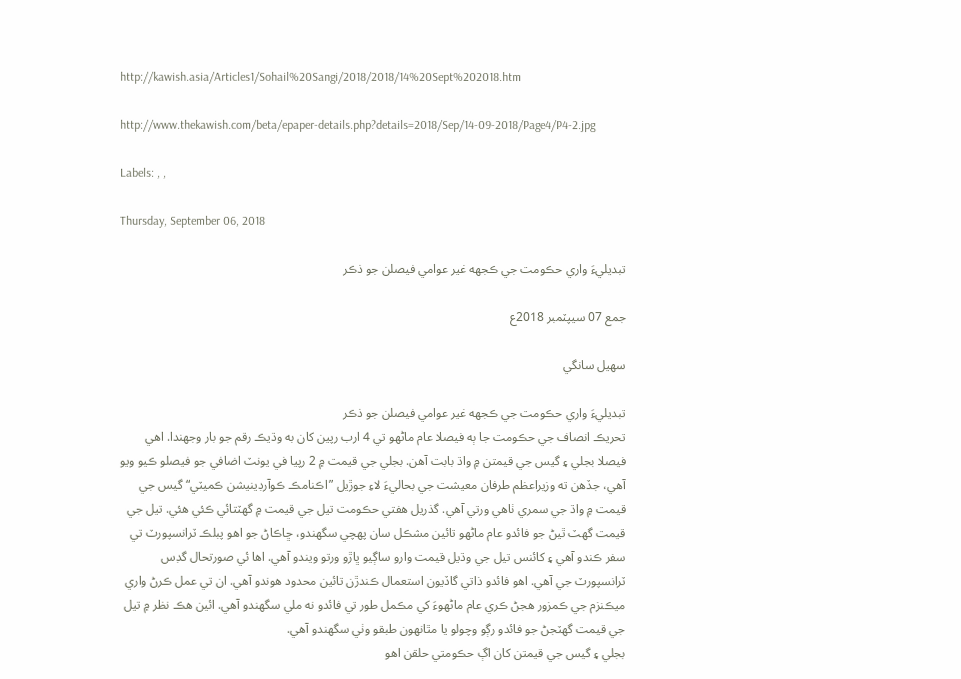http://kawish.asia/Articles1/Sohail%20Sangi/2018/2018/14%20Sept%202018.htm

http://www.thekawish.com/beta/epaper-details.php?details=2018/Sep/14-09-2018/Page4/P4-2.jpg

Labels: , ,

Thursday, September 06, 2018

تبديليءَ واري حڪومت جي ڪجهه غير عوامي فيصلن جو ذڪر

جمع 07 سيپٽمبر 2018ع

سهيل سانگي

تبديليءَ واري حڪومت جي ڪجهه غير عوامي فيصلن جو ذڪر
تحريڪ انصاف جي حڪومت جا ٻه فيصلا عام ماڻهو تي 4 ارب رپين کان به وڌيڪ رقم جو بار وجهندا. اهي فيصلا بجلي ۽ گيس جي قيمتن ۾ واڌ بابت آهن. بجلي جي قيمت ۾ 2 رپيا في يونٽ اضافي جو فيصلو ڪيو ويو آهي، جڏهن ته وزيراعظم طرفان معيشت جي بحاليءَ لاءِ جوڙيل ”اڪنامڪ ڪوآرڊينيشن ڪميٽي“ گيس جي قيمت ۾ واڌ جي سمري ٺاهي ورتي آهي. گذريل هفتي حڪومت تيل جي قيمت ۾ گهٽتائي ڪئي هئي. تيل جي قيمت گهٽ ٿيڻ جو فائدو عام ماڻهو تائين مشڪل سان پهچي سگهندو، ڇاڪاڻ جو اهو پبلڪ ٽرانسپورٽ تي سفر ڪندو آهي ۽ کائنس تيل جي وڌيل قيمت وارو ساڳيو ڀاڙو ورتو ويندو آهي. اها ئي صورتحال گڊس ٽرانسپورٽ جي آهي. اهو فائدو ذاتي گاڏيون استعمال ڪندڙن تائين محدود هوندو آهي. ان تي عمل ڪرڻ واري ميڪنزم جي ڪمزور هجڻ ڪري عام ماڻهوءَ کي مڪمل طور تي فائدو نه ملي سگهندو آهي. ائين هڪ نظر ۾ تيل جي قيمت گهٽجڻ جو فائدو رڳو وچولو يا مٿانهون طبقو وٺي سگهندو آهي.
بجلي ۽ گيس جي قيمتن کان اڳ حڪومتي حلقن اهو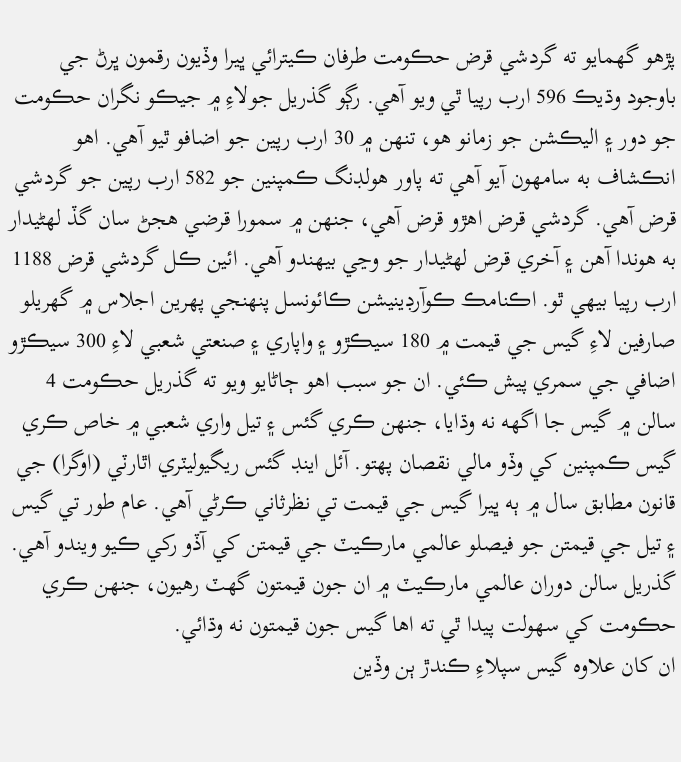پڙهو گهمايو ته گردشي قرض حڪومت طرفان ڪيترائي ڀيرا وڏيون رقمون ڀرڻ جي باوجود وڌيڪ 596 ارب رپيا ٿي ويو آهي. رڳو گذريل جولاءِ ۾ جيڪو نگران حڪومت جو دور ۽ اليڪشن جو زمانو هو، تنهن ۾ 30 ارب رپين جو اضافو ٿيو آهي. اهو انڪشاف به سامهون آيو آهي ته پاور هولڊنگ ڪمپنين جو 582 ارب رپين جو گردشي قرض آهي. گردشي قرض اهڙو قرض آهي، جنهن ۾ سمورا قرضي هجڻ سان گڏ لهڻيدار به هوندا آهن ۽ آخري قرض لهڻيدار جو وڃي بيهندو آهي. ائين ڪل گردشي قرض 1188 ارب رپيا بيهي ٿو. اڪنامڪ ڪوآرڊينيشن ڪائونسل پنهنجي پهرين اجلاس ۾ گهريلو صارفين لاءِ گيس جي قيمت ۾ 180 سيڪڙو ۽ واپاري ۽ صنعتي شعبي لاءِ 300 سيڪڙو اضافي جي سمري پيش ڪئي. ان جو سبب اهو ڄاڻايو ويو ته گذريل حڪومت 4 سالن ۾ گيس جا اگهه نه وڌايا، جنهن ڪري گئس ۽ تيل واري شعبي ۾ خاص ڪري گيس ڪمپنين کي وڏو مالي نقصان پهتو. آئل اينڊ گئس ريگيوليٽري اٿارٽي (اوگرا) جي قانون مطابق سال ۾ ٻه ڀيرا گيس جي قيمت تي نظرثاني ڪرڻي آهي. عام طور تي گيس ۽ تيل جي قيمتن جو فيصلو عالمي مارڪيٽ جي قيمتن کي آڏو رکي ڪيو ويندو آهي. گذريل سالن دوران عالمي مارڪيٽ ۾ ان جون قيمتون گهٽ رهيون، جنهن ڪري حڪومت کي سهولت پيدا ٿي ته اها گيس جون قيمتون نه وڌائي.
ان کان علاوه گيس سپلاءِ ڪندڙ ٻن وڏين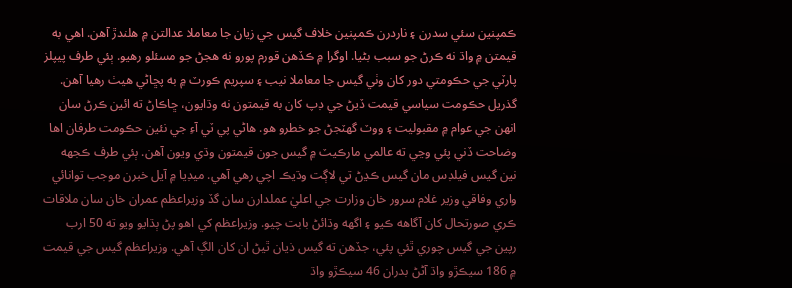ڪمپنين سئي سدرن ۽ ناردرن ڪمپنين خلاف گيس جي زيان جا معاملا عدالتن ۾ هلندڙ آهن. اهي به قيمتن ۾ واڌ نه ڪرڻ جو سبب بڻيا. اوگرا ۾ ڪڏهن قورم پورو نه هجڻ جو مسئلو رهيو. ٻئي طرف پيپلز پارٽي جي حڪومتي دور کان وٺي گيس جا معاملا نيب ۽ سپريم ڪورٽ ۾ به پڇاڻي هيٺ رهيا آهن. گذريل حڪومت سياسي قيمت ڏيڻ جي ڊپ کان به قيمتون نه وڌايون، ڇاڪاڻ ته ائين ڪرڻ سان انهن جي عوام ۾ مقبوليت ۽ ووٽ گهٽجڻ جو خطرو هو. هاڻي پي ٽي آءِ جي نئين حڪومت طرفان اها وضاحت ڏني پئي وڃي ته عالمي مارڪيٽ ۾ گيس جون قيمتون وڌي ويون آهن. ٻئي طرف ڪجهه نين گيس فيلڊس مان گيس ڪڍڻ تي لاڳت وڌيڪ اچي رهي آهي. ميڊيا ۾ آيل خبرن موجب توانائي واري وفاقي وزير غلام سرور خان وزارت جي اعليٰ عملدارن سان گڏ وزيراعظم عمران خان سان ملاقات ڪري صورتحال کان آگاهه ڪيو ۽ اگهه وڌائڻ بابت چيو. وزيراعظم کي اهو پڻ ٻڌايو ويو ته 50 ارب رپين جي گيس چوري ٿئي پئي، جڏهن ته گيس ذيان ٿيڻ ان کان الڳ آهي. وزيراعظم گيس جي قيمت ۾ 186 سيڪڙو واڌ آڻڻ بدران 46 سيڪڙو واڌ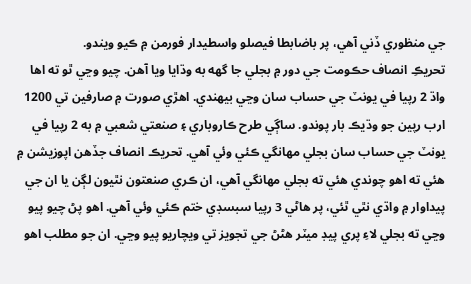جي منظوري ڏني آهي، پر باضابطا فيصلو واسطيدار فورمن ۾ ڪيو ويندو.
تحريڪِ انصاف حڪومت جي دور ۾ بجلي جا گهه به وڌايا ويا آهن. چيو وڃي ٿو ته اها واڌ 2 رپيا في يونٽ جي حساب سان وڃي بيهندي. اهڙي صورت ۾ صارفين تي 1200 ارب رپين جو وڌيڪ بار پوندو. ساڳي طرح ڪاروباري ۽ صنعتي شعبي ۾ به 2 رپيا في يونٽ جي حساب سان بجلي مهانگي ڪئي وئي آهي. تحريڪ انصاف جڏهن اپوزيشن ۾ هئي ته اهو چوندي هئي ته بجلي مهانگي آهي، ان ڪري صنعتون نٿيون لڳن يا ان جي پيداوار ۾ واڌي نٿي ٿئي، پر هاڻي 3 رپيا سبسڊي ختم ڪئي وئي آهي. اهو پڻ چيو پيو وڃي ته بجلي لاءِ پري پيڊ ميٽر هڻڻ جي تجويز تي ويچاريو پيو وڃي. ان جو مطلب اهو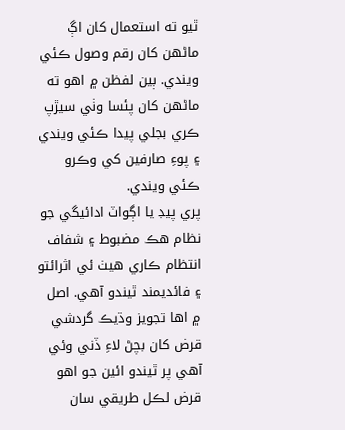ٿيو ته استعمال کان اڳ ماڻهن کان رقم وصول ڪئي ويندي. ٻين لفظن ۾ اهو ته ماڻهن کان پئسا وٺي سيڙپ ڪري بجلي پيدا ڪئي ويندي ۽ پوءِ صارفين کي وڪرو ڪئي ويندي.
پري پيڊ يا اڳواٽ ادائيگي جو نظام هڪ مضبوط ۽ شفاف انتظام ڪاري هيٺ ئي اثرائتو ۽ فائديمند ٿيندو آهي. اصل ۾ اها تجويز وڌيڪ گردشي قرض کان بچڻ لاءِ ڏني وئي آهي پر ٿيندو ائين جو اهو قرض لڪل طريقي سان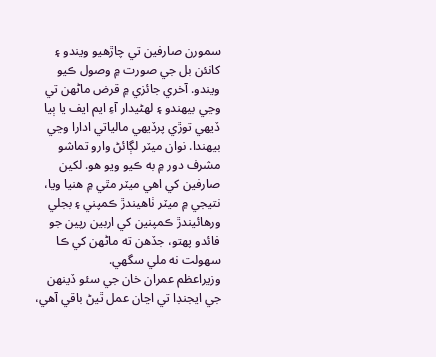سمورن صارفين تي چاڙهيو ويندو ۽ کانئن بل جي صورت ۾ وصول ڪيو ويندو. آخري جائزي ۾ قرض ماڻهن تي وڃي بيهندو ۽ لهڻيدار آءِ ايم ايف يا ٻيا ڏيهي توڙي پرڏيهي مالياتي ادارا وڃي بيهندا. نوان ميٽر لڳائڻ وارو تماشو مشرف دور ۾ به ڪيو ويو هو. لکين صارفين کي اهي ميٽر مٿي ۾ هنيا ويا، نتيجي ۾ ميٽر ٺاهيندڙ ڪمپني ۽ بجلي ورهائيندڙ ڪمپنين کي اربين رپين جو فائدو پهتو، جڏهن ته ماڻهن کي ڪا سهولت نه ملي سگهي.
وزيراعظم عمران خان جي سئو ڏينهن جي ايجنڊا تي اڃان عمل ٿيڻ باقي آهي،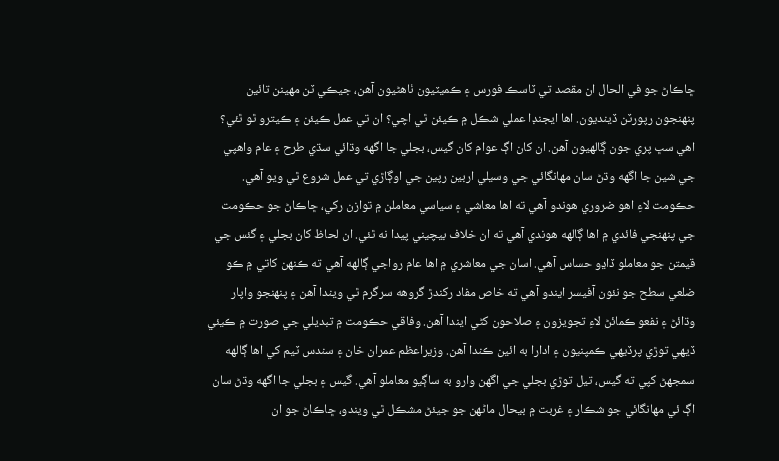ڇاڪاڻ جو في الحال ان مقصد تي ٽاسڪ فورس ۽ ڪميٽيون ٺاهڻيون آهن، جيڪي ٽن مهينن تائين پنهنجون رپورٽن ڏينديون. اها ايجنڊا عملي شڪل ۾ ڪيئن ٿي اچي؟ ان تي عمل ڪيئن ۽ ڪيترو ٿو ٿئي؟ اهي سڀ پري جون ڳالهيون آهن. ان کان اڳ عوام کان گيس، بجلي جا اگهه وڌائي سڌي طرح ۽ عام واهپي جي شين جا اگهه وڌڻ سان مهانگائي جي وسيلي اربين رپين جي اوڳاڙي تي عمل شروع ٿي ويو آهي. حڪومت لاءِ اهو ضروري هوندو آهي ته اها معاشي ۽ سياسي معاملن ۾ توازن رکي، ڇاڪاڻ جو حڪومت جي پنهنجي فائدي ۾ اها ڳالهه هوندي آهي ته ان خلاف بيچيني پيدا نه ٿئي. ان لحاظ کان بجلي ۽ گئس جي قيمتن جو معاملو ڏاڍو حساس آهي. اسان جي معاشري ۾ اها عام رواجي ڳالهه آهي ته ڪنهن کاتي ۾ ڪو ضلعي سطح جو نئون آفيسر ايندو آهي ته خاص مفاد رکندڙ گروهه سرگرم ٿي ويندا آهن ۽ پنهنجو واپار وڌائڻ ۽ نفعو ڪمائڻ لاءِ تجويزون ۽ صلاحون کڻي ايندا آهن. وفاقي حڪومت ۾ تبديلي جي صورت ۾ ڪيئي ڏيهي توڙي پرڏيهي ڪمپنيون ۽ ادارا به ائين ڪندا آهن. وزيراعظم عمران خان ۽ سندس ٽيم کي اها ڳالهه سمجهڻ کپي ته گيس، تيل توڙي بجلي جي اگهن وارو به ساڳيو معاملو آهي. گيس ۽ بجلي جا اگهه وڌڻ سان اڳ ئي مهانگائي جو شڪار ۽ غربت ۾ بيحال ماڻهن جو جيئڻ مشڪل ٿي ويندو، ڇاڪاڻ جو ان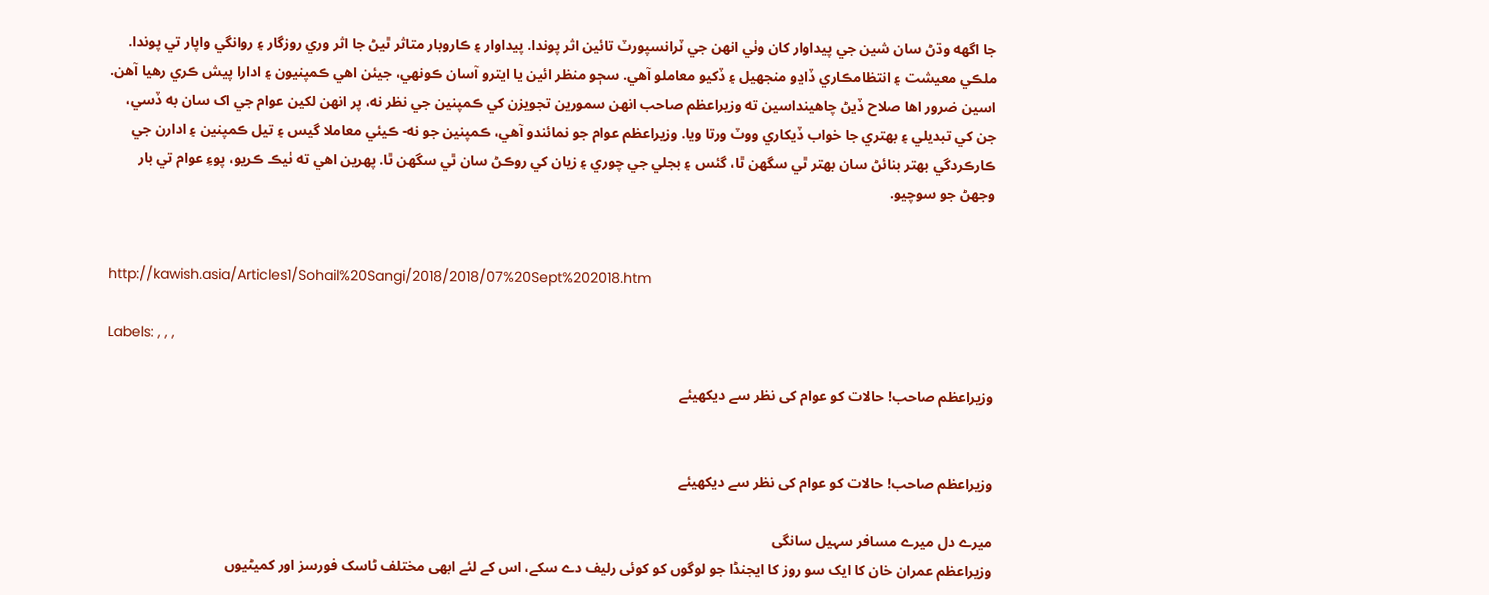جا اگهه وڌڻ سان شين جي پيداوار کان وٺي انهن جي ٽرانسپورٽ تائين اثر پوندا. پيداوار ۽ ڪاروبار متاثر ٿيڻ جا اثر وري روزگار ۽ روانگي واپار تي پوندا.
ملڪي معيشت ۽ انتظامڪاري ڏاڍو منجهيل ۽ ڏکيو معاملو آهي. سڄو منظر ائين يا ايترو آسان ڪونهي، جيئن اهي ڪمپنيون ۽ ادارا پيش ڪري رهيا آهن. اسين ضرور اها صلاح ڏيڻ چاهينداسين ته وزيراعظم صاحب انهن سمورين تجويزن کي ڪمپنين جي نظر نه، پر انهن لکين عوام جي اک سان به ڏسي، جن کي تبديلي ۽ بهتري جا خواب ڏيکاري ووٽ ورتا ويا. وزيراعظم عوام جو نمائندو آهي، ڪمپنين جو نه- ڪيئي معاملا گيس ۽ تيل ڪمپنين ۽ ادارن جي ڪارڪردگي بهتر بنائڻ سان بهتر ٿي سگهن ٿا، گئس ۽ بجلي جي چوري ۽ زيان کي روڪڻ سان ٿي سگهن ٿا. پهرين اهي ته ٺيڪ ڪريو، پوءِ عوام تي بار وجهڻ جو سوچيو.


http://kawish.asia/Articles1/Sohail%20Sangi/2018/2018/07%20Sept%202018.htm

Labels: , , ,

وزیراعظم صاحب! حالات کو عوام کی نظر سے دیکھیئے


وزیراعظم صاحب! حالات کو عوام کی نظر سے دیکھیئے

میرے دل میرے مسافر سہیل سانگی
وزیراعظم عمران خان کا ایک سو روز کا ایجنڈا جو لوگوں کو کوئی رلیف دے سکے، اس کے لئے ابھی مختلف ٹاسک فورسز اور کمیٹیوں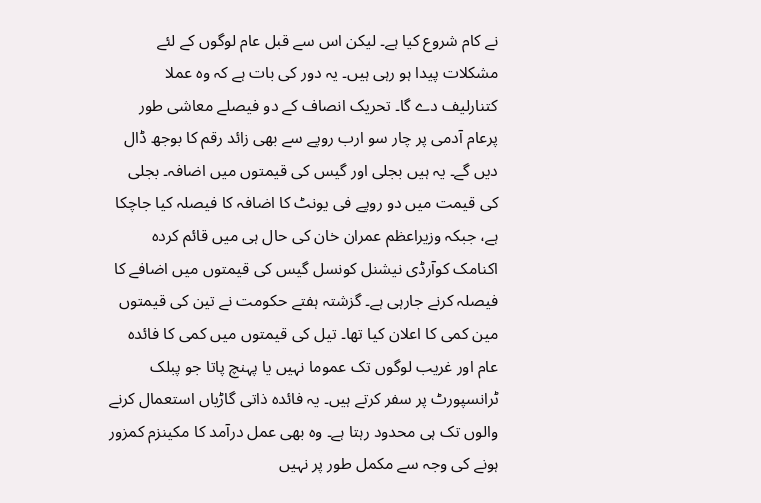نے کام شروع کیا ہے۔ لیکن اس سے قبل عام لوگوں کے لئے مشکلات پیدا ہو رہی ہیں۔ یہ دور کی بات ہے کہ وہ عملا کتنارلیف دے گا۔ تحریک انصاف کے دو فیصلے معاشی طور پرعام آدمی پر چار سو ارب روپے سے بھی زائد رقم کا بوجھ ڈال دیں گے۔ یہ ہیں بجلی اور گیس کی قیمتوں میں اضافہ۔ بجلی کی قیمت میں دو روپے فی یونٹ کا اضافہ کا فیصلہ کیا جاچکا ہے، جبکہ وزیراعظم عمران خان کی حال ہی میں قائم کردہ اکنامک کوآرڈی نیشنل کونسل گیس کی قیمتوں میں اضافے کا فیصلہ کرنے جارہی ہے۔ گزشتہ ہفتے حکومت نے تین کی قیمتوں مین کمی کا اعلان کیا تھا۔ تیل کی قیمتوں میں کمی کا فائدہ عام اور غریب لوگوں تک عموما نہیں یا پہنچ پاتا جو پبلک ٹرانسپورٹ پر سفر کرتے ہیں۔ یہ فائدہ ذاتی گاڑیاں استعمال کرنے والوں تک ہی محدود رہتا ہے۔ وہ بھی عمل درآمد کا مکینزم کمزور ہونے کی وجہ سے مکمل طور پر نہیں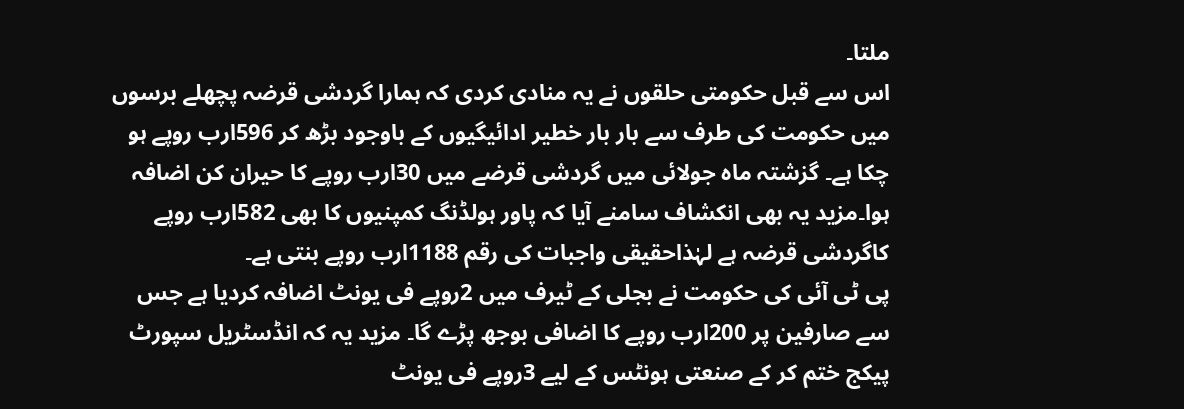ملتا۔
اس سے قبل حکومتی حلقوں نے یہ منادی کردی کہ ہمارا گردشی قرضہ پچھلے برسوں میں حکومت کی طرف سے بار بار خطیر ادائیگیوں کے باوجود بڑھ کر 596ارب روپے ہو چکا ہے۔ گزشتہ ماہ جولائی میں گردشی قرضے میں 30ارب روپے کا حیران کن اضافہ ہوا۔مزید یہ بھی انکشاف سامنے آیا کہ پاور ہولڈنگ کمپنیوں کا بھی 582ارب روپے کاگردشی قرضہ ہے لہٰذاحقیقی واجبات کی رقم 1188ارب روپے بنتی ہے۔
پی ٹی آئی کی حکومت نے بجلی کے ٹیرف میں 2روپے فی یونٹ اضافہ کردیا ہے جس سے صارفین پر 200ارب روپے کا اضافی بوجھ پڑے گا۔ مزید یہ کہ انڈسٹریل سپورٹ پیکج ختم کر کے صنعتی ہونٹس کے لیے 3روپے فی یونٹ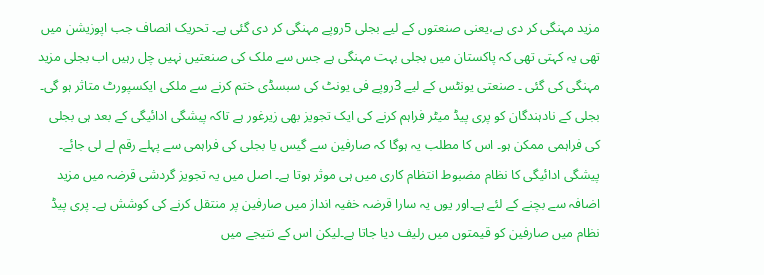مزید مہنگی کر دی ہے،یعنی صنعتوں کے لیے بجلی 5روپے مہنگی کر دی گئی ہے۔ تحریک انصاف جب اپوزیشن میں تھی یہ کہتی تھی کہ پاکستان میں بجلی بہت مہنگی ہے جس سے ملک کی صنعتیں نہیں چل رہیں اب بجلی مزید مہنگی کی گئی ۔ صنعتی یونٹس کے لیے 3روپے فی یونٹ کی سبسڈی ختم کرنے سے ملکی ایکسپورٹ متاثر ہو گی۔
بجلی کے نادہندگان کو پری پیڈ میٹر فراہم کرنے کی ایک تجویز بھی زیرغور ہے تاکہ پیشگی ادائیگی کے بعد ہی بجلی کی فراہمی ممکن ہو۔ اس کا مطلب یہ ہوگا کہ صارفین سے گیس یا بجلی کی فراہمی سے پہلے رقم لے لی جائے۔ پیشگی ادائیگی کا نظام مضبوط انتظام کاری میں ہی موثر ہوتا ہے۔ اصل میں یہ تجویز گردشی قرضہ میں مزید اضافہ سے بچنے کے لئے ہے۔اور یوں یہ سارا قرضہ خفیہ انداز میں صارفین پر منتقل کرنے کی کوشش ہے۔ پری پیڈ نظام میں صارفین کو قیمتوں میں رلیف دیا جاتا ہے۔لیکن اس کے نتیجے میں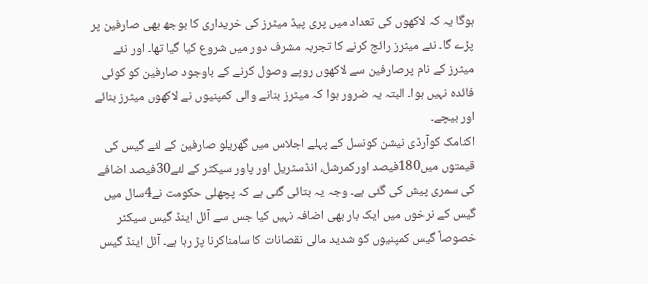ہوگا یہ کہ لاکھوں کی تعداد میں پری پیڈ میٹرز کی خریداری کا بوجھ بھی صارفین پر پڑے گا۔ نئے میٹرز رائج کرنے کا تجربہ مشرف دور میں شروع کیا گیا تھا۔ اور نئے میٹرز کے نام پرصارفین سے لاکھوں روپے وصول کرنے کے باوجود صارفین کو کوئی فائدہ نہیں ہوا۔ البتہ یہ ضرور ہوا کہ میٹرز بنانے والی کمپنیوں نے لاکھوں میٹرز بنائے اور بیچے۔
اکنامک کوآرڈی نیشن کونسل کے پہلے اجلاس میں گھریلو صارفین کے لئے گیس کی قیمتوں میں180فیصد اورکمرشل، انڈسٹریل اور پاور سیکٹر کے لئے30فیصد اضافے کی سمری پیش کی گئی ہے۔ وجہ یہ بتائی گئی ہے کہ پچھلی حکومت نے4سال میں گیس کے نرخوں میں ایک بار بھی اضافہ نہیں کیا جس سے آئل اینڈ گیس سیکٹر خصوصاً گیس کمپنیوں کو شدید مالی نقصانات کا سامناکرنا پڑ رہا ہے۔ آئل اینڈ گیس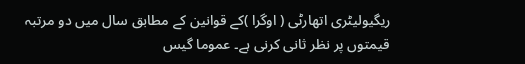ریگیولیٹری اتھارٹی ( اوگرا )کے قوانین کے مطابق سال میں دو مرتبہ قیمتوں پر نظر ثانی کرنی ہے۔ عموما گیس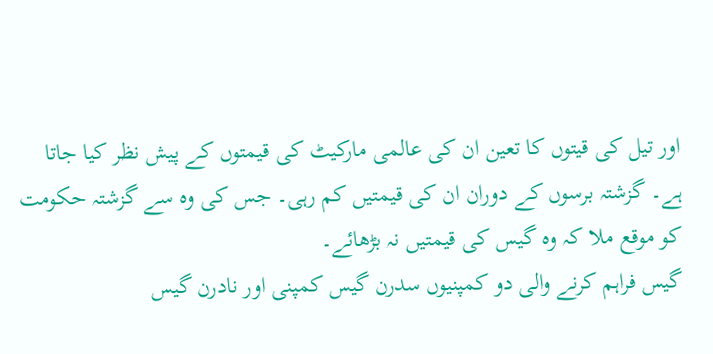اور تیل کی قیتوں کا تعین ان کی عالمی مارکیٹ کی قیمتوں کے پیش نظر کیا جاتا ہے۔ گزشتہ برسوں کے دوران ان کی قیمتیں کم رہی۔ جس کی وہ سے گزشتہ حکومت کو موقع ملا کہ وہ گیس کی قیمتیں نہ بڑھائے۔
گیس فراہم کرنے والی دو کمپنیوں سدرن گیس کمپنی اور نادرن گیس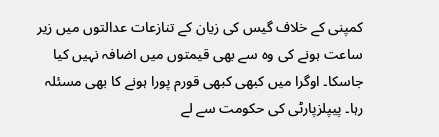کمپنی کے خلاف گیس کی زیان کے تنازعات عدالتوں میں زیر ساعت ہونے کی وہ سے بھی قیمتوں میں اضافہ نہیں کیا جاسکا۔ اوگرا میں کبھی کبھی قورم پورا ہونے کا بھی مسئلہ رہا۔ پیپلزپارٹی کی حکومت سے لے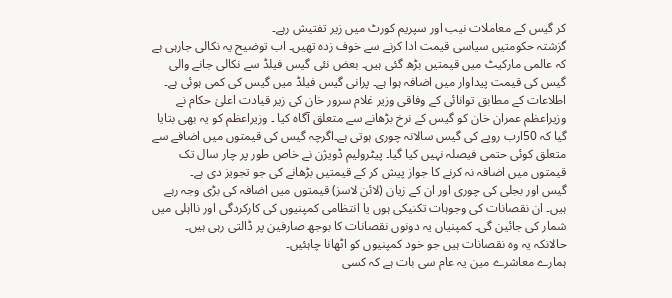کر گیس کے معاملات نیب اور سپریم کورٹ میں زیر تفتیش رہے۔
گزشتہ حکومتیں سیاسی قیمت ادا کرنے سے خوف زدہ تھیں۔ اب توضیح یہ نکالی جارہی ہے کہ عالمی مارکیٹ میں قیمتیں بڑھ گئی ہیں۔ بعض نئی گیس فیلڈ سے نکالی جانے والی گیس کی قیمت پیداوار میں اضافہ ہوا ہے۔ پرانی گیس فیلڈ میں گیس کی کمی ہوئی ہے۔
اطلاعات کے مطابق توانائی کے وفاقی وزیر غلام سرور خان کی زیر قیادت اعلیٰ حکام نے وزیراعظم عمران خان کو گیس کے نرخ بڑھانے سے متعلق آگاہ کیا ۔ وزیراعظم کو یہ بھی بتایا گیا کہ 50ارب روپے کی گیس سالانہ چوری ہوتی ہے۔اگرچہ گیس کی قیمتوں میں اضافے سے متعلق کوئی حتمی فیصلہ نہیں کیا گیا۔ پیٹرولیم ڈویژن نے خاص طور پر چار سال تک قیمتوں میں اضافہ نہ کرنے کا جواز پیش کر کے قیمتیں بڑھانے کی جو تجویز دی ہے۔
گیس اور بجلی کی چوری اور ان کے زیان (لائن لاسز) قیمتوں میں اضافہ کی بڑی وجہ رہے ہیں۔ ان نقصانات کی وجوہات تکنیکی ہوں یا انتظامی کمپنیوں کی کارکردگی اور نااہلی میں شمار کی جائین گی۔ کمپنیاں یہ دونوں نقصانات کا بوجھ صارفین پر ڈالتی رہی ہیں۔ حالانکہ یہ وہ نقصانات ہیں جو خود کمپنیوں کو اٹھانا چاہئیں۔
ہمارے معاشرے مین یہ عام سی بات ہے کہ کسی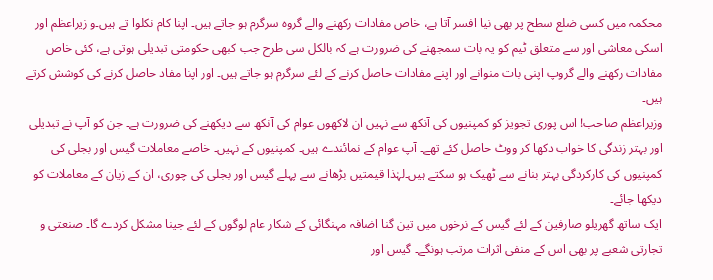محکمہ میں کسی ضلع سطح پر بھی نیا افسر آتا ہے، خاص مفادات رکھنے والے گروہ سرگرم ہو جاتے ہیں۔ اپنا کام نکلوا تے ہیں۔و زیراعظم اور اسکی معاشی اور سے متعلق ٹیم کو یہ بات سمجھنے کی ضرورت ہے کہ بالکل سی طرح جب کبھی حکومتی تبدیلی ہوتی ہے، کئی خاص مفادات رکھنے والے گروپ اپنی بات منوانے اور اپنے مفادات حاصل کرنے کے لئے سرگرم ہو جاتے ہیں۔ اور اپنا مفاد حاصل کرنے کی کوشش کرتے ہیں۔
وزیراعظم صاحب! اس پوری تجویز کو کمپنیوں کی آنکھ سے نہیں ان لاکھوں عوام کی آنکھ سے دیکھنے کی ضرورت ہے۔ جن کو آپ نے تبدیلی اور بہتر زندگی کا خواب دکھا کر ووٹ حاصل کئے تھے۔ آپ عوام کے نمائندے ہیں۔ کمپنیوں کے نہیں۔ خاصے معاملات گیس اور بجلی کی کمپنیوں کی کارکردگی بہتر بنانے سے ٹھیک ہو سکتے ہیں۔لہٰذا قیمتیں بڑھانے سے پہلے گیس اور بجلی کی چوری، ان کے زیان کے معاملات کو دیکھا جائے۔
ایک ساتھ گھریلو صارفین کے لئے گیس کے نرخوں میں تین گنا اضافہ مہنگائی کے شکار عام لوگوں کے لئے جینا مشکل کردے گا۔ صنعتی و تجارتی شعبے پر بھی اس کے منفی اثرات مرتب ہونگے۔ گیس اور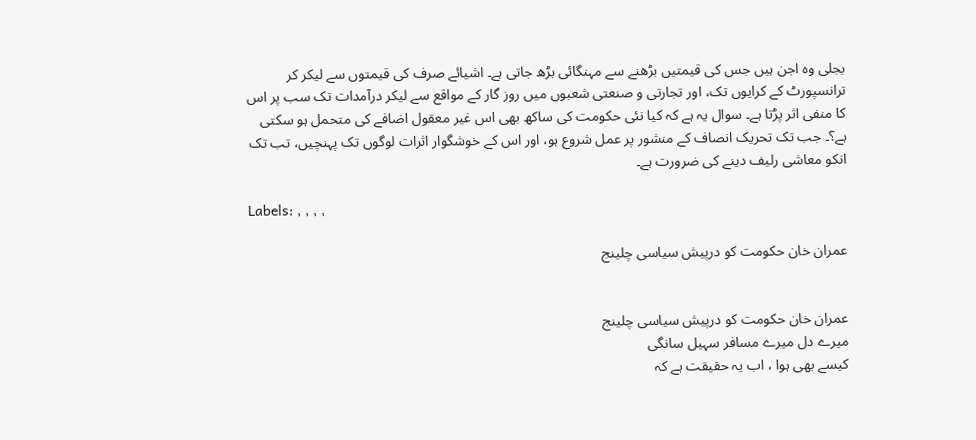بجلی وہ اجن ہیں جس کی قیمتیں بڑھنے سے مہنگائی بڑھ جاتی ہے۔ اشیائے صرف کی قیمتوں سے لیکر کر ترانسپورٹ کے کرایوں تک، اور تجارتی و صنعتی شعبوں میں روز گار کے مواقع سے لیکر درآمدات تک سب پر اس کا منفی اثر پڑتا ہے۔ سوال یہ ہے کہ کیا نئی حکومت کی ساکھ بھی اس غیر معقول اضافے کی متحمل ہو سکتی ہے؟۔ جب تک تحریک انصاف کے منشور پر عمل شروع ہو، اور اس کے خوشگوار اثرات لوگوں تک پہنچیں، تب تک انکو معاشی رلیف دینے کی ضرورت ہے۔

Labels: , , , ,

عمران خان حکومت کو درپیش سیاسی چلینج


عمران خان حکومت کو درپیش سیاسی چلینج
میرے دل میرے مسافر سہیل سانگی
کیسے بھی ہوا ، اب یہ حقیقت ہے کہ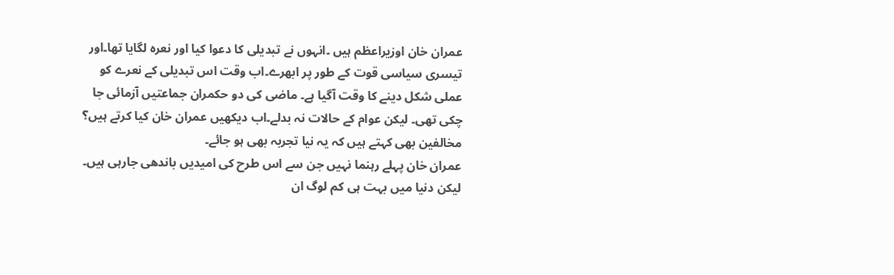عمران خان اوزیراعظم ہیں ۔انہوں نے تبدیلی کا دعوا کیا اور نعرہ لگایا تھا۔اور تیسری سیاسی قوت کے طور پر ابھرے۔اب وقت اس تبدیلی کے نعرے کو عملی شکل دینے کا وقت آگیا ہے۔ ماضی کی دو حکمران جماعتیں آزمائی جا چکی تھی۔ لیکن عوام کے حالات نہ بدلے۔اب دیکھیں عمران خان کیا کرتے ہیں؟ مخالفین بھی کہتے ہیں کہ یہ نیا تجربہ بھی ہو جائے۔
عمران خان پہلے رہنما نہیں جن سے اس طرح کی امیدیں باندھی جارہی ہیں۔ لیکن دنیا میں بہت ہی کم لوگ ان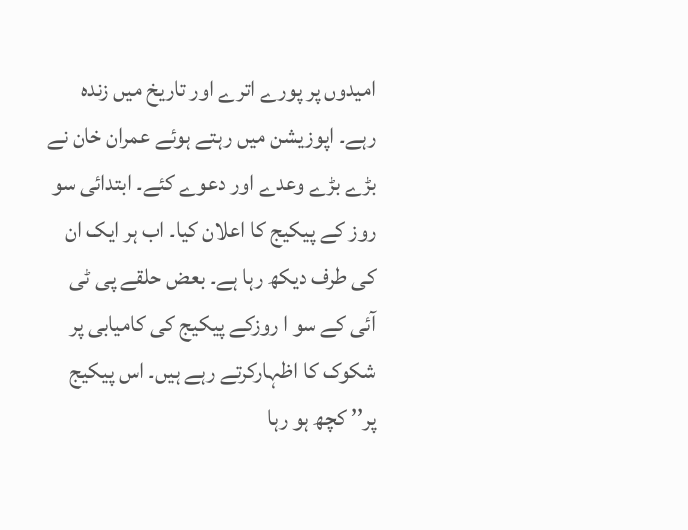امیدوں پر پورے اترے اور تاریخ میں زندہ رہے۔ اپوزیشن میں رہتے ہوئے عمران خان نے بڑے بڑے وعدے اور دعوے کئے۔ ابتدائی سو روز کے پیکیج کا اعلان کیا۔ اب ہر ایک ان کی طرف دیکھ رہا ہے۔ بعض حلقے پی ٹی آئی کے سو ا روزکے پیکیج کی کامیابی پر شکوک کا اظہارکرتے رہے ہیں۔ اس پیکیج پر’’ کچھ ہو رہا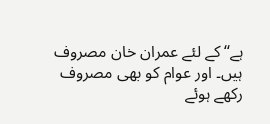ہے‘‘ کے لئے عمران خان مصروف ہیں۔ اور عوام کو بھی مصروف رکھے ہوئے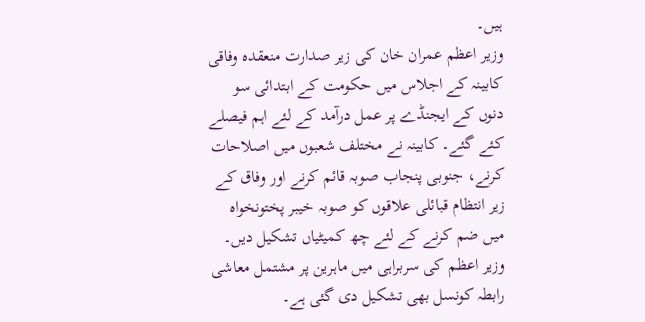ہیں۔
وزیر اعظم عمران خان کی زیر صدارت منعقدہ وفاقی کابینہ کے اجلاس میں حکومت کے ابتدائی سو دنوں کے ایجنڈے پر عمل درآمد کے لئے اہم فیصلے کئے گئے۔ کابینہ نے مختلف شعبوں میں اصلاحات کرنے، جنوبی پنجاب صوبہ قائم کرنے اور وفاق کے زیر انتظام قبائلی علاقوں کو صوبہ خیبر پختونخواہ میں ضم کرنے کے لئے چھ کمیٹیاں تشکیل دیں۔ وزیر اعظم کی سربراہی میں ماہرین پر مشتمل معاشی رابطہ کونسل بھی تشکیل دی گئی ہے۔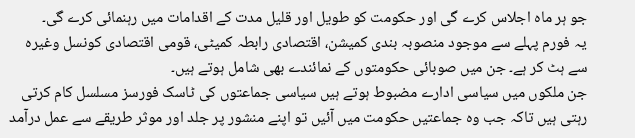جو ہر ماہ اجلاس کرے گی اور حکومت کو طویل اور قلیل مدت کے اقدامات میں رہنمائی کرے گی۔
یہ فورم پہلے سے موجود منصوبہ بندی کمیشن، اقتصادی رابطہ کمیٹی، قومی اقتصادی کونسل وغیرہ سے ہٹ کر ہے۔ جن میں صوبائی حکومتوں کے نمائندے بھی شامل ہوتے ہیں۔
جن ملکوں میں سیاسی ادارے مضبوط ہوتے ہیں سیاسی جماعتوں کی ٹاسک فورسز مسلسل کام کرتی رہتی ہیں تاکہ جب وہ جماعتیں حکومت میں آئیں تو اپنے منشور پر جلد اور موثر طریقے سے عمل درآمد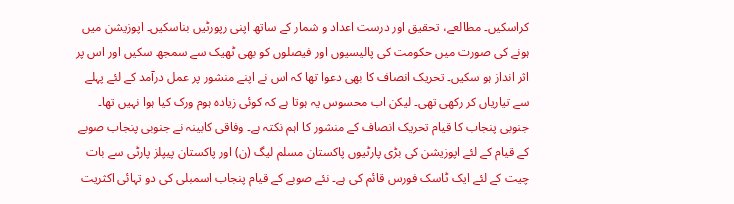کراسکیں۔ مطالعے، تحقیق اور درست اعداد و شمار کے ساتھ اپنی رپورٹیں بناسکیں۔ اپوزیشن میں ہونے کی صورت میں حکومت کی پالیسیوں اور فیصلوں کو بھی ٹھیک سے سمجھ سکیں اور اس پر اثر انداز ہو سکیں۔ تحریک انصاف کا بھی دعوا تھا کہ اس نے اپنے منشور پر عمل درآمد کے لئے پہلے سے تیاریاں کر رکھی تھی۔ لیکن اب محسوس یہ ہوتا ہے کہ کوئی زیادہ ہوم ورک کیا ہوا نہیں تھا۔
جنوبی پنجاب کا قیام تحریک انصاف کے منشور کا اہم نکتہ ہے۔ وفاقی کابینہ نے جنوبی پنجاب صوبے کے قیام کے لئے اپوزیشن کی بڑی پارٹیوں پاکستان مسلم لیگ (ن) اور پاکستان پیپلز پارٹی سے بات چیت کے لئے ایک ٹاسک فورس قائم کی ہے۔ نئے صوبے کے قیام پنجاب اسمبلی کی دو تہائی اکثریت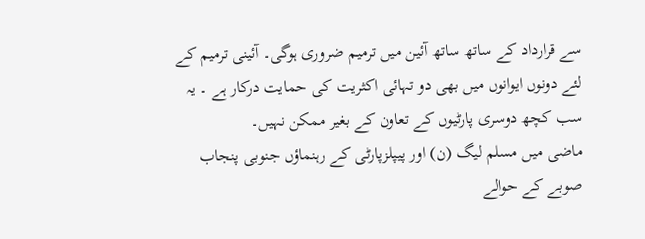سے قرارداد کے ساتھ ساتھ آئین میں ترمیم ضروری ہوگی۔ آئینی ترمیم کے لئے دونوں ایوانوں میں بھی دو تہائی اکثریت کی حمایت درکار ہے ۔ یہ سب کچھ دوسری پارٹیوں کے تعاون کے بغیر ممکن نہیں۔
ماضی میں مسلم لیگ (ن) اور پیپلزپارٹی کے رہنماؤں جنوبی پنجاب صوبے کے حوالے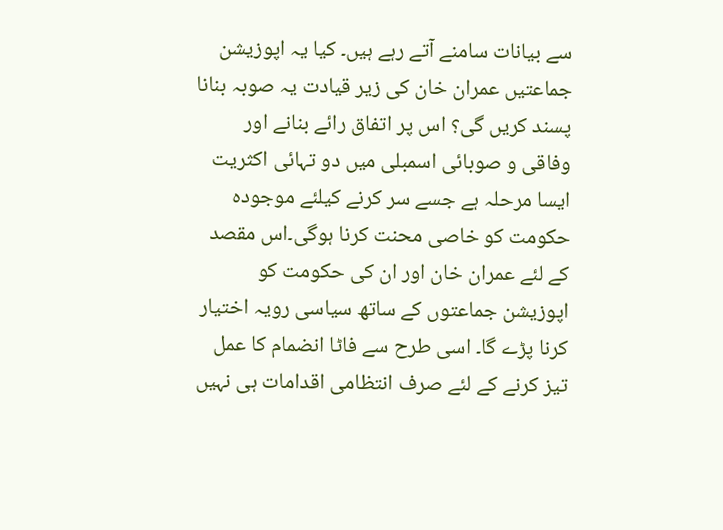سے بیانات سامنے آتے رہے ہیں۔ کیا یہ اپوزیشن جماعتیں عمران خان کی زیر قیادت یہ صوبہ بنانا پسند کریں گی؟ اس پر اتفاق رائے بنانے اور وفاقی و صوبائی اسمبلی میں دو تہائی اکثریت ایسا مرحلہ ہے جسے سر کرنے کیلئے موجودہ حکومت کو خاصی محنت کرنا ہوگی۔اس مقصد کے لئے عمران خان اور ان کی حکومت کو اپوزیشن جماعتوں کے ساتھ سیاسی رویہ اختیار کرنا پڑے گا۔ اسی طرح سے فاٹا انضمام کا عمل تیز کرنے کے لئے صرف انتظامی اقدامات ہی نہیں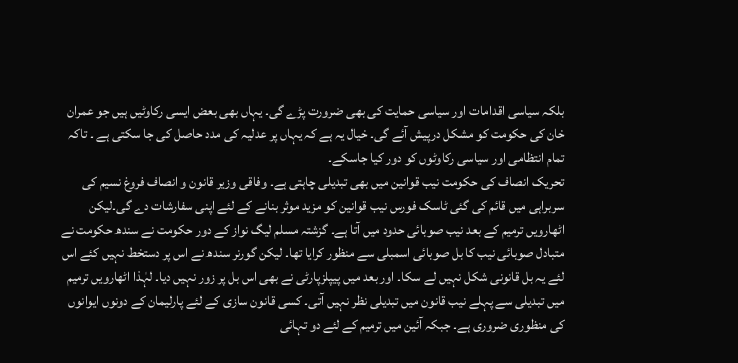بلکہ سیاسی اقدامات اور سیاسی حمایت کی بھی ضرورت پڑے گی۔ یہاں بھی بعض ایسی رکاوٹیں ہیں جو عمران خان کی حکومت کو مشکل درپیش آئے گی۔ خیال یہ ہے کہ یہاں پر عدلیہ کی مدد حاصل کی جا سکتی ہے ۔ تاکہ تمام انتظامی اور سیاسی رکاوٹوں کو دور کیا جاسکے۔
تحریک انصاف کی حکومت نیب قوانین میں بھی تبدیلی چاہتی ہے۔ وفاقی وزیر قانون و انصاف فروغ نسیم کی سربراہی میں قائم کی گئی ٹاسک فورس نیب قوانین کو مزید موثر بنانے کے لئے اپنی سفارشات دے گی۔لیکن اٹھارویں ترمیم کے بعد نیب صوبائی حدود میں آتا ہے۔ گزشتہ مسلم لیگ نواز کے دور حکومت نے سندھ حکومت نے متبادل صوبائی نیب کا بل صوبائی اسمبلی سے منظور کرایا تھا۔ لیکن گورنر سندھ نے اس پر دستخط نہیں کئے اس لئے یہ بل قانونی شکل نہیں لے سکا۔ اور بعد میں پیپلزپارٹی نے بھی اس بل پر زور نہیں دیا۔ لہٰذا اٹھارویں ترمیم میں تبدیلی سے پہلے نیب قانون میں تبدیلی نظر نہیں آتی۔ کسی قانون سازی کے لئے پارلیمان کے دونوں ایوانوں کی منظوری ضروری ہے۔ جبکہ آئین میں ترمیم کے لئے دو تہائی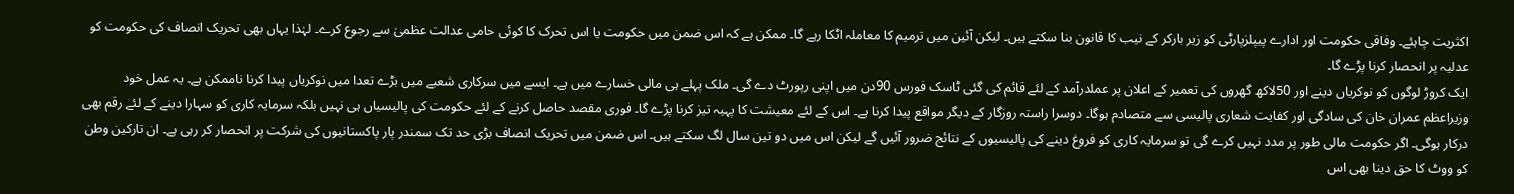اکثریت چاہئے۔ وفاقی حکومت اور ادارے پیپلزپارٹی کو زیر بارکر کے نیب کا قانون بنا سکتے ہیں۔ لیکن آئین میں ترمیم کا معاملہ اٹکا رہے گا۔ ممکن ہے کہ اس ضمن میں حکومت یا اس تحرک کا کوئی حامی عدالت عظمیٰ سے رجوع کرے۔ لہٰذا یہاں بھی تحریک انصاف کی حکومت کو عدلیہ پر انحصار کرنا پڑے گا۔
ایک کروڑ لوگوں کو نوکریاں دینے اور 50لاکھ گھروں کی تعمیر کے اعلان پر عملدرآمد کے لئے قائم کی گئی ٹاسک فورس 90دن میں اپنی رپورٹ دے گی۔ ملک پہلے ہی مالی خسارے میں ہے۔ ایسے میں سرکاری شعبے میں بڑے تعدا میں نوکریاں پیدا کرنا ناممکن ہے۔ یہ عمل خود وزیراعظم عمران خان کی سادگی اور کفایت شعاری پالیسی سے متصادم ہوگا۔ دوسرا راستہ روزگار کے دیگر مواقع پیدا کرنا ہے۔ اس کے لئے معیشت کا پہیہ تیز کرنا پڑے گا۔ فوری مقصد حاصل کرنے کے لئے حکومت کی پالیسیاں ہی نہیں بلکہ سرمایہ کاری کو سہارا دینے کے لئے رقم بھی درکار ہوگی۔ اگر حکومت مالی طور پر مدد نہیں کرے گی تو سرمایہ کاری کو فروغ دینے کی پالیسیوں کے نتائج ضرور آئیں گے لیکن اس میں دو تین سال لگ سکتے ہیں۔ اس ضمن میں تحریک انصاف بڑی حد تک سمندر پار پاکستانیوں کی شرکت پر انحصار کر رہی ہے۔ ان تارکین وطن کو ووٹ کا حق دینا بھی اس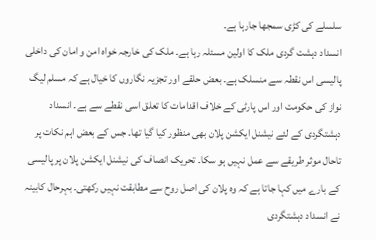سلسلے کی کڑی سمجھا جارہا ہے۔
انسداد دہشت گردی ملک کا اولین مسئلہ رہا ہے۔ ملک کی خارجہ خواہ امن و امان کی داخلی پالیسی اس نقطہ سے منسلک ہے۔ بعض حلقے اور تجزیہ نگاروں کا خیال ہے کہ مسلم لیگ نواز کی حکومت اور اس پارٹی کے خلاف اقدامات کا تعلق اسی نقطے سے ہے۔ انسداد دہشتگردی کے لئے نیشنل ایکشن پلان بھی منظور کیا گیا تھا۔ جس کے بعض اہم نکات پر تاحال موثر طریقے سے عمل نہیں ہو سکا۔ تحریک انصاف کی نیشنل ایکشن پلان پر پالیسی کے بارے میں کہا جاتا ہے کہ وہ پلان کی اصل روح سے مطابقت نہیں رکھتی۔ بہرحال کابینہ نے انسداد دہشتگردی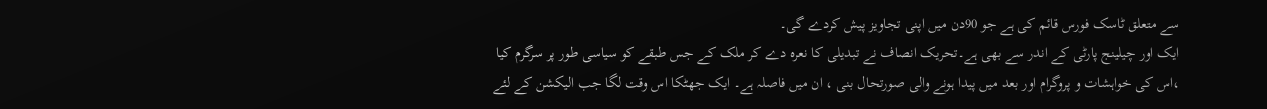سے متعلق ٹاسک فورس قائم کی ہے جو 90دن میں اپنی تجاویز پیش کردے گی۔
ایک اور چیلینج پارٹی کے اندر سے بھی ہے۔تحریک انصاف نے تبدیلی کا نعرہ دے کر ملک کے جس طبقے کو سیاسی طور پر سرگرم کیا ،اس کی خواہشات و پروگرام اور بعد میں پیدا ہونے والی صورتحال بنی ، ان میں فاصلہ ہے۔ ایک جھٹکا اس وقت لگا جب الیکشن کے لئے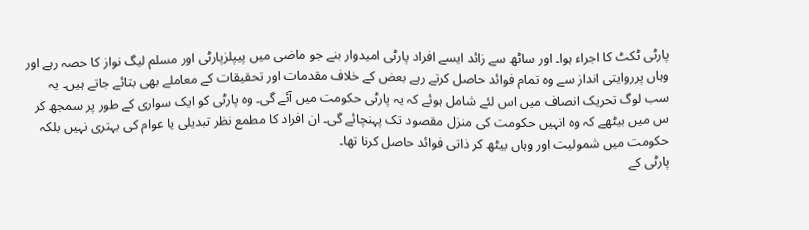پارٹی ٹکٹ کا اجراء ہوا۔ اور ساٹھ سے زائد ایسے افراد پارٹی امیدوار بنے جو ماضی میں پیپلزپارٹی اور مسلم لیگ نواز کا حصہ رہے اور وہاں پرروایتی انداز سے وہ تمام فوائد حاصل کرتے رہے بعض کے خلاف مقدمات اور تحقیقات کے معاملے بھی بتائے جاتے ہیں۔ یہ سب لوگ تحریک انصاف میں اس لئے شامل ہوئے کہ یہ پارٹی حکومت میں آئے گی۔ وہ پارٹی کو ایک سواری کے طور پر سمجھ کر س میں بیٹھے کہ وہ انہیں حکومت کی منزل مقصود تک پہنچائے گی۔ ان افراد کا مطمع نظر تبدیلی یا عوام کی بہتری نہیں بلکہ حکومت میں شمولیت اور وہاں بیٹھ کر ذاتی فوائد حاصل کرنا تھا۔
پارٹی کے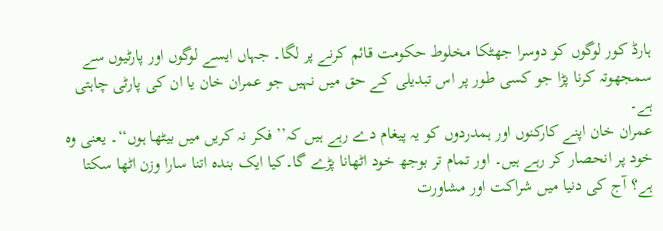ہارڈ کور لوگوں کو دوسرا جھٹکا مخلوط حکومت قائم کرنے پر لگا۔ جہاں ایسے لوگوں اور پارٹیوں سے سمجھوتہ کرنا پڑا جو کسی طور پر اس تبدیلی کے حق میں نہیں جو عمران خان یا ان کی پارٹی چاہتی ہے۔
عمران خان اپنے کارکنوں اور ہمدردوں کو یہ پیغام دے رہے ہیں کہ’’ فکر نہ کریں میں بیٹھا ہوں‘‘۔ یعنی وہ خود پر انحصار کر رہے ہیں۔ اور تمام تر بوجھ خود اٹھانا پڑے گا۔کیا ایک بندہ اتنا سارا وزن اٹھا سکتا ہے؟ آج کی دنیا میں شراکت اور مشاورت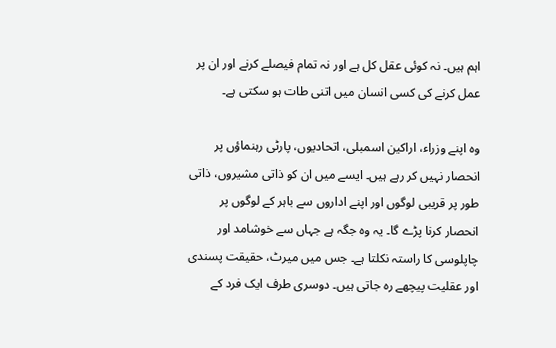اہم ہیں۔ نہ کوئی عقل کل ہے اور نہ تمام فیصلے کرنے اور ان پر عمل کرنے کی کسی انسان میں اتنی طات ہو سکتی ہے۔

وہ اپنے وزراء، اراکین اسمبلی، اتحادیوں، پارٹی رہنماؤں پر انحصار نہیں کر رہے ہیں۔ ایسے میں ان کو ذاتی مشیروں، ذاتی طور پر قریبی لوگوں اور اپنے اداروں سے باہر کے لوگوں پر انحصار کرنا پڑے گا۔ یہ وہ جگہ ہے جہاں سے خوشامد اور چاپلوسی کا راستہ نکلتا ہے۔ جس میں میرٹ، حقیقت پسندی اور عقلیت پیچھے رہ جاتی ہیں۔ دوسری طرف ایک فرد کے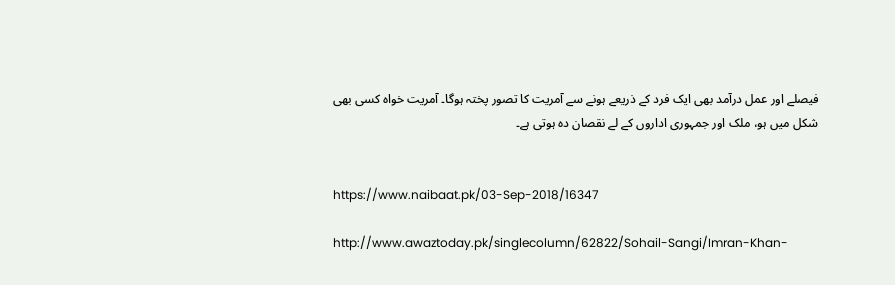فیصلے اور عمل درآمد بھی ایک فرد کے ذریعے ہونے سے آمریت کا تصور پختہ ہوگا۔ آمریت خواہ کسی بھی شکل میں ہو، ملک اور جمہوری اداروں کے لے نقصان دہ ہوتی ہے۔


https://www.naibaat.pk/03-Sep-2018/16347

http://www.awaztoday.pk/singlecolumn/62822/Sohail-Sangi/Imran-Khan-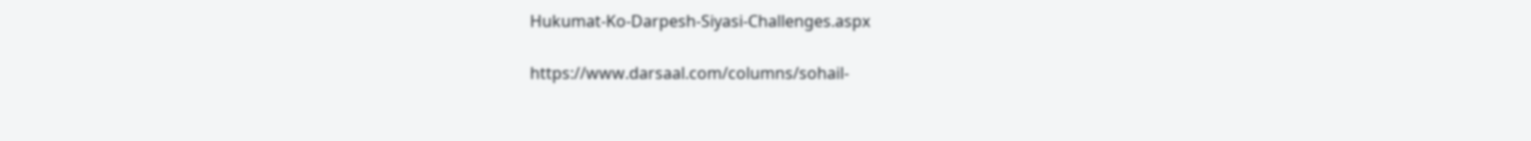Hukumat-Ko-Darpesh-Siyasi-Challenges.aspx

https://www.darsaal.com/columns/sohail-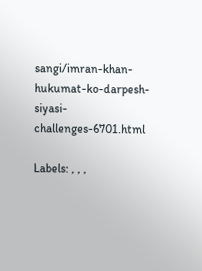sangi/imran-khan-hukumat-ko-darpesh-siyasi-challenges-6701.html

Labels: , , ,